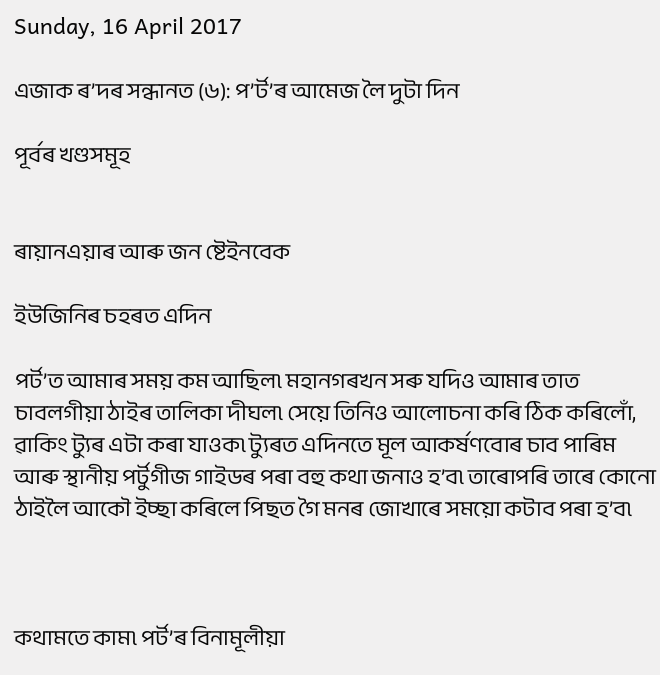Sunday, 16 April 2017

এজাক ৰ’দৰ সন্ধানত (৬): প’ৰ্ট’ৰ আমেজ লৈ দুটা দিন

পূৰ্বৰ খণ্ডসমূহ


ৰায়ানএয়াৰ আৰু জন ষ্টেইনবেক

ইউজিনিৰ চহৰত এদিন

পৰ্ট’ত আমাৰ সময় কম আছিল৷ মহানগৰখন সৰু যদিও আমাৰ তাত চাবলগীয়া ঠাইৰ তালিকা দীঘল৷ সেয়ে তিনিও আলোচনা কৰি ঠিক কৰিলোঁ, ৱাকিং ট্যুৰ এটা কৰা যাওক৷ ট্যুৰত এদিনতে মূল আকৰ্ষণবোৰ চাব পাৰিম আৰু স্থানীয় পৰ্টুগীজ গাইডৰ পৰা বহু কথা জনাও হ’ব৷ তাৰোপৰি তাৰে কোনো ঠাইলৈ আকৌ ইচ্ছা কৰিলে পিছত গৈ মনৰ জোখাৰে সময়ো কটাব পৰা হ’ব৷



কথামতে কাম৷ পৰ্ট’ৰ বিনামূলীয়া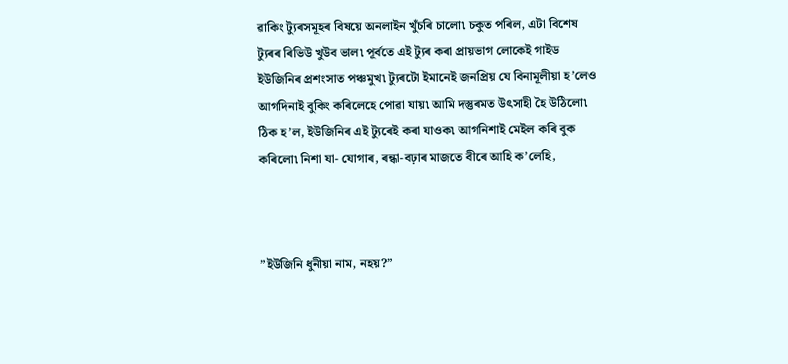ৱাকিং ট্যুৰসমূহৰ বিষয়ে অনলাইন খুঁচৰি চালো৷ চকুত পৰিল, এটা বিশেষ ট্যুৰৰ ৰিভিউ খুউব ভাল৷ পূৰ্বতে এই ট্যুৰ কৰা প্ৰায়ভাগ লোকেই গাইড ইউজিনিৰ প্ৰশংসাত পঞ্চমুখ৷ ট্যুৰটো ইমানেই জনপ্ৰিয় যে বিনামূলীয়া হ’লেও আগদিনাই বুকিং কৰিলেহে পোৱা যায়৷ আমি দস্তুৰমত উৎসাহী হৈ উঠিলো৷ ঠিক হ’ল, ইউজিনিৰ এই ট্যুৰেই কৰা যাওক৷ আগনিশাই মেইল কৰি বুক কৰিলো৷ নিশা যা- যোগাৰ, ৰন্ধা-বঢ়াৰ মাজতে বীৰে আহি ক’লেহি,



”ইউজিনি ধুনীয়া নাম, নহয়?”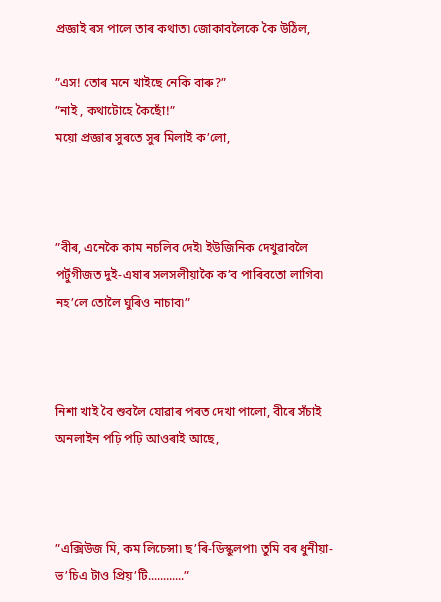প্ৰজ্ঞাই ৰস পালে তাৰ কথাত৷ জোকাবলৈকে কৈ উঠিল,

”এস! তোৰ মনে খাইছে নেকি বাৰু?”
”নাই , কথাটোহে কৈছোঁ!”
ময়ো প্ৰজ্ঞাৰ সুৰতে সুৰ মিলাই ক’লো,



”বীৰ, এনেকৈ কাম নচলিব দেই৷ ইউজিনিক দেখুৱাবলৈ পৰ্টুগীজত দুই-এষাৰ সলসলীয়াকৈ ক’ব পাৰিবতো লাগিব৷ নহ’লে তোলৈ ঘুৰিও নাচাব৷”



নিশা খাই বৈ শুবলৈ যোৱাৰ পৰত দেখা পালো, বীৰে সঁচাই অনলাইন পঢ়ি পঢ়ি আওৰাই আছে,



”এক্সিউজ মি, কম লিচেন্সা৷ ছ’ৰি-ডিস্কুলপা৷ তুমি বৰ ধুনীয়া-ভ’চিএ টাও প্ৰিয়’টি............”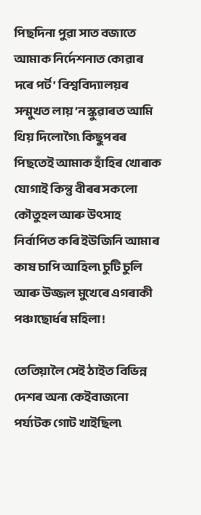পিছদিনা পুৱা সাত বজাতে আমাক নিৰ্দেশনাত কোৱাৰ দৰে পৰ্ট’ বিশ্ববিদ্যালয়ৰ সন্মুখত লায়’ন স্কুৱাৰত আমি থিয় দিলোগৈ৷ কিছুপৰৰ পিছতেই আমাক হাঁহিৰ খোৰাক যোগাই কিন্তু বীৰৰ সকলো কৌতুহল আৰু উৎসাহ নিৰ্বাপিত কৰি ইউজিনি আমাৰ কাষ চাপি আহিল৷ চুটি চুলি আৰু উজ্জল মুখেৰে এগৰাকী পঞ্চাছোৰ্ধৰ মহিলা!

তেতিয়ালৈ সেই ঠাইত বিভিন্ন দেশৰ অন্য কেইবাজনো পৰ্য্যটক গোট খাইছিল৷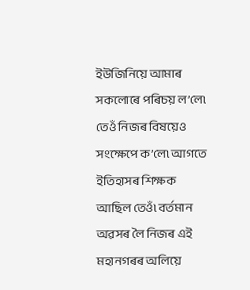ইউজিনিয়ে আমাৰ সকলোৰে পৰিচয় ল’লে৷ তেওঁ নিজৰ বিষয়েও সংক্ষেপে ক’লে৷ আগতে ইতিহাসৰ শিক্ষক আছিল তেওঁ৷ বৰ্তমান অৱসৰ লৈ নিজৰ এই মহানগৰৰ অলিয়ে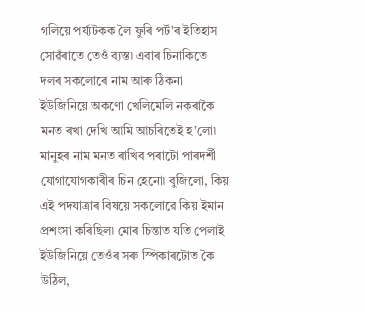গলিয়ে পৰ্য্যটকক লৈ ফুৰি পৰ্ট’ৰ ইতিহাস সোৱঁৰাতে তেওঁ ব্যস্ত৷ এবাৰ চিনাকিতে দলৰ সকলোৰে নাম আৰু ঠিকনা ইউজিনিয়ে অকণো খেলিমেলি নকৰাকৈ মনত ৰখা দেখি আমি আচৰিতেই হ’লো৷ মানুহৰ নাম মনত ৰাখিব পৰাটো পাৰদৰ্শী যোগাযোগকাৰীৰ চিন হেনো৷ বুজিলো, কিয় এই পদযাত্ৰাৰ বিষয়ে সকলোৱে কিয় ইমান প্ৰশংসা কৰিছিল৷ মোৰ চিন্তাত যতি পেলাই ইউজিনিয়ে তেওঁৰ সৰু স্পিকাৰটোত কৈ উঠিল,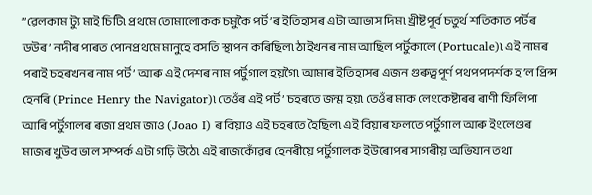”ৱেলকাম ট্যু মাই চিটি৷ প্ৰথমে তোমালোকক চমুকৈ পৰ্ট’ৰ ইতিহাসৰ এটা আভাস দিম৷ খ্ৰীষ্টপূৰ্ব চতুৰ্থ শতিকাত পৰ্টৰ ডউৰ’ নদীৰ পাৰত পোনপ্ৰথমে মানুহে বসতি স্থাপন কৰিছিল৷ ঠাইখনৰ নাম আছিল পৰ্টুকালে (Portucale)৷ এই নামৰ পৰাই চহৰখনৰ নাম পৰ্ট’ আৰু এই দেশৰ নাম পৰ্টুগাল হয়গৈ৷ আমাৰ ইতিহাসৰ এজন গুৰুত্বপূৰ্ণ পথপপদৰ্শক হ’ল প্ৰিন্স হেনৰি (Prince Henry the Navigator)৷ তেওঁৰ এই পৰ্ট’ চহৰতে জন্ম হয়৷ তেওঁৰ মাক লেংকেষ্টাৰৰ ৰাণী ফিলিপা আৰি পৰ্টুগালৰ ৰজা প্ৰথম জাও (Joao I) ৰ বিয়াও এই চহৰতে হৈছিল৷ এই বিয়াৰ ফলতে পৰ্টুগাল আৰু ইংলেণ্ডৰ মাজৰ খুউব ভাল সম্পৰ্ক এটা গঢ়ি উঠে৷ এই ৰাজকোঁৱৰ হেনৰীয়ে পৰ্টুগালক ইউৰোপৰ সাগৰীয় অভিযান তথা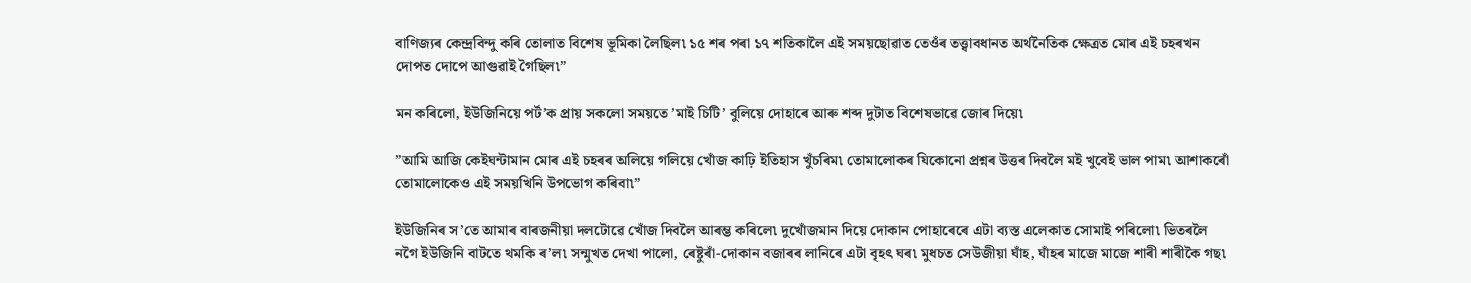বাণিজ্যৰ কেন্দ্ৰবিন্দু কৰি তোলাত বিশেষ ভূমিকা লৈছিল৷ ১৫ শৰ পৰা ১৭ শতিকালৈ এই সময়ছোৱাত তেওঁৰ তত্ত্বাবধানত অৰ্থনৈতিক ক্ষেত্ৰত মোৰ এই চহৰখন দোপত দোপে আগুৱাই গৈছিল৷”

মন কৰিলো, ইউজিনিয়ে পৰ্ট’ক প্ৰায় সকলো সময়তে ’মাই চিটি’ বুলিয়ে দোহাৰে আৰু শব্দ দুটাত বিশেষভাৱে জোৰ দিয়ে৷

”আমি আজি কেইঘন্টামান মোৰ এই চহৰৰ অলিয়ে গলিয়ে খোঁজ কাঢ়ি ইতিহাস খুঁচৰিম৷ তোমালোকৰ যিকোনো প্ৰশ্নৰ উত্তৰ দিবলৈ মই খুবেই ভাল পাম৷ আশাকৰোঁ তোমালোকেও এই সময়খিনি উপভোগ কৰিবা৷”

ইউজিনিৰ স’তে আমাৰ বাৰজনীয়া দলটোৱে খোঁজ দিবলৈ আৰম্ভ কৰিলে৷ দুখোঁজমান দিয়ে দোকান পোহাৰেৰে এটা ব্যস্ত এলেকাত সোমাই পৰিলো৷ ভিতৰলৈ নগৈ ইউজিনি বাটতে থমকি ৰ’ল৷ সন্মুখত দেখা পালো, ৰেষ্টুৰাঁ-দোকান বজাৰৰ লানিৰে এটা বৃহৎ ঘৰ৷ মুধচত সেউজীয়া ঘাঁহ, ঘাঁহৰ মাজে মাজে শাৰী শাৰীকৈ গছ৷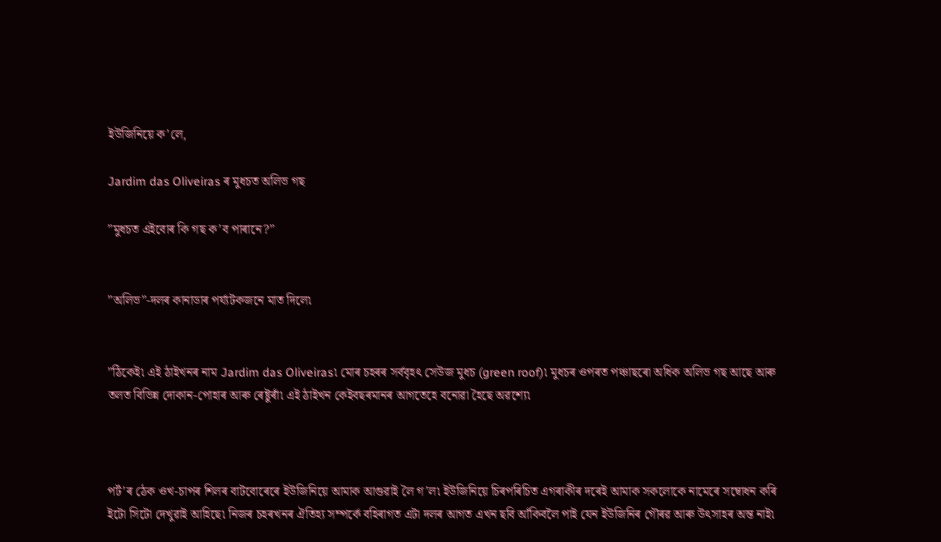ইউজিনিয়ে ক’লে,

Jardim das Oliveiras ৰ মুধচত অলিভ গছ

”মুধচত এইবোৰ কি গছ ক’ব পাৰানে?”


”অলিভ”-দলৰ কানাডাৰ পৰ্য্যটকজনে মাত দিলে৷


”ঠিকেই৷ এই ঠাইখনৰ নাম Jardim das Oliveiras৷ মোৰ চহৰৰ সৰ্ববৃহৎ সেউজ মুধচ (green roof)৷ মুধচৰ ওপৰত পঞ্চাছৰো অধিক অলিভ গছ আছে আৰু তলত বিভিন্ন দোকান-পোহাৰ আৰু ৰেষ্টুৰাঁ৷ এই ঠাইখন কেইবছৰমানৰ আগতেহে বনোৱা হৈছে অৱশ্যে৷



পৰ্ট’ৰ ঠেক ওখ-চাপৰ শিলৰ বাটবোৰেৰে ইউজিনিয়ে আমাক আগুৱাই লৈ গ’ল৷ ইউজিনিয়ে চিৰপৰিচিত এগৰাকীৰ দৰেই আমাক সকলোকে নামেৰে সম্বোধন কৰি ইটো সিটো দেখুৱাই আহিছে৷ নিজৰ চহৰখনৰ ঐতিহ্য সম্পৰ্কে বহিৰাগত এটা দলৰ আগত এখন ছবি আঁকিবলৈ পাই যেন ইউজিনিৰ গৌৰৱ আৰু উৎসাহৰ অন্ত নাই৷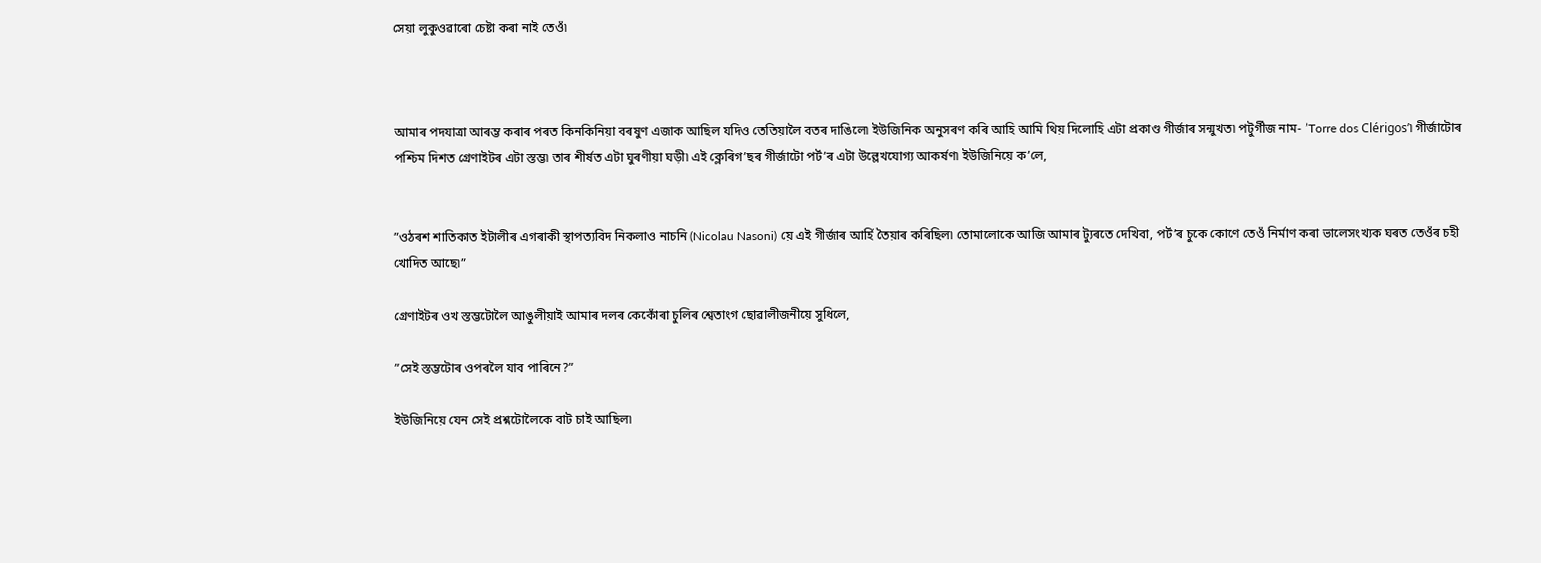সেয়া লুকুওৱাৰো চেষ্টা কৰা নাই তেওঁ৷



আমাৰ পদযাত্ৰা আৰম্ভ কৰাৰ পৰত কিনকিনিয়া বৰষুণ এজাক আছিল যদিও তেতিয়ালৈ বতৰ দাঙিলে৷ ইউজিনিক অনুসৰণ কৰি আহি আমি থিয় দিলোহি এটা প্ৰকাণ্ড গীৰ্জাৰ সন্মুখত৷ পটুৰ্গীজ নাম- ’Torre dos Clérigos’৷ গীৰ্জাটোৰ পশ্চিম দিশত গ্ৰেণাইটৰ এটা স্তম্ভ৷ তাৰ শীৰ্ষত এটা ঘুৰণীয়া ঘড়ী৷ এই ক্লেৰিগ’ছৰ গীৰ্জাটো পৰ্ট’ৰ এটা উল্লেখযোগ্য আকৰ্ষণ৷ ইউজিনিয়ে ক’লে,


”ওঠৰশ শাতিকাত ইটালীৰ এগৰাকী স্থাপত্যবিদ নিকলাও নাচনি (Nicolau Nasoni) য়ে এই গীৰ্জাৰ আৰ্হি তৈয়াৰ কৰিছিল৷ তোমালোকে আজি আমাৰ ট্যুৰতে দেখিবা, পৰ্ট’ৰ চুকে কোণে তেওঁ নিৰ্মাণ কৰা ভালেসংখ্যক ঘৰত তেওঁৰ চহী খোদিত আছে৷”

গ্ৰেণাইটৰ ওখ স্তম্ভটোলৈ আঙুলীয়াই আমাৰ দলৰ কেকোঁৰা চুলিৰ শ্বেতাংগ ছোৱালীজনীয়ে সুধিলে,

”সেই স্তম্ভটোৰ ওপৰলৈ যাব পাৰিনে?”

ইউজিনিয়ে যেন সেই প্ৰশ্নটোলৈকে বাট চাই আছিল৷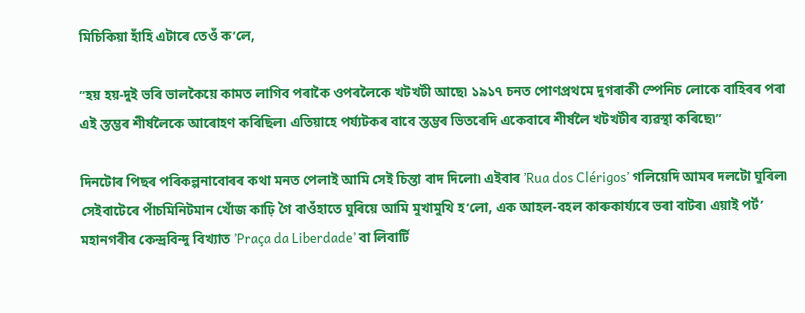মিচিকিয়া হাঁহি এটাৰে তেওঁ ক’লে,

”হয় হয়-দুই ভৰি ভালকৈয়ে কামত লাগিব পৰাকৈ ওপৰলৈকে খটখটী আছে৷ ১৯১৭ চনত পোণপ্ৰথমে দুগৰাকী স্পেনিচ লোকে বাহিৰৰ পৰা এই স্তম্ভৰ শীৰ্ষলৈকে আৰোহণ কৰিছিল৷ এতিয়াহে পৰ্য্যটকৰ বাবে স্তম্ভৰ ভিতৰেদি একেবাৰে শীৰ্ষলৈ খটখটীৰ ব্যৱস্থা কৰিছে৷”

দিনটোৰ পিছৰ পৰিকল্পনাবোৰৰ কথা মনত পেলাই আমি সেই চিন্তা বাদ দিলো৷ এইবাৰ ’Rua dos Clérigos’ গলিয়েদি আমৰ দলটো ঘুৰিল৷ সেইবাটেৰে পাঁচমিনিটমান খোঁজ কাঢ়ি গৈ বাওঁহাতে ঘুৰিয়ে আমি মুখামুখি হ’লো, এক আহল-বহল কাৰুকাৰ্য্যৰে ভৰা বাটৰ৷ এয়াই পৰ্ট’ মহানগৰীৰ কেন্দ্ৰবিন্দু বিখ্যাত ’Praça da Liberdade’ বা লিবাৰ্টি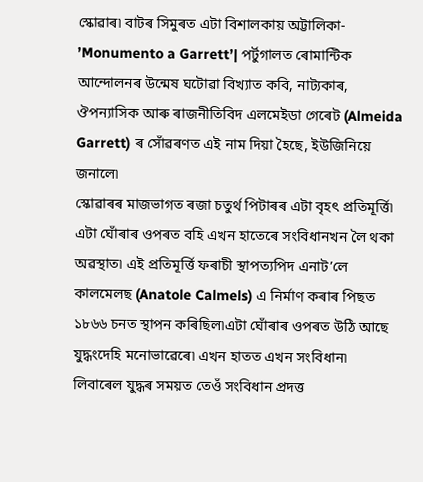স্কোৱাৰ৷ বাটৰ সিমুৰত এটা বিশালকায় অট্টালিকা- ’Monumento a Garrett’| পৰ্টুগালত ৰোমান্টিক আন্দোলনৰ উন্মেষ ঘটোৱা বিখ্যাত কবি, নাট্যকাৰ, ঔপন্যাসিক আৰু ৰাজনীতিবিদ এলমেইডা গেৰেট (Almeida Garrett) ৰ সোঁৱৰণত এই নাম দিয়া হৈছে, ইউজিনিয়ে জনালে৷
স্কোৱাৰৰ মাজভাগত ৰজা চতুৰ্থ পিটাৰৰ এটা বৃহৎ প্ৰতিমূৰ্ত্তি৷ এটা ঘোঁৰাৰ ওপৰত বহি এখন হাতেৰে সংবিধানখন লৈ থকা অৱস্থাত৷ এই প্ৰতিমূৰ্ত্তি ফৰাচী স্থাপত্যপিদ এনাট’লে কালমেলছ (Anatole Calmels) এ নিৰ্মাণ কৰাৰ পিছত ১৮৬৬ চনত স্থাপন কৰিছিল৷এটা ঘোঁৰাৰ ওপৰত উঠি আছে যুদ্ধংদেহি মনোভাৱেৰে৷ এখন হাতত এখন সংবিধান৷ লিবাৰেল যুদ্ধৰ সময়ত তেওঁ সংবিধান প্ৰদত্ত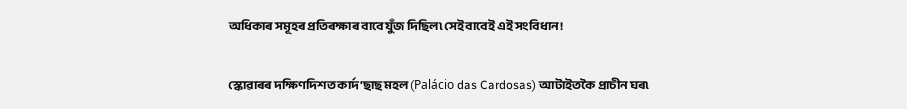অধিকাৰ সমূহৰ প্ৰতিৰক্ষাৰ বাবে যুঁজ দিছিল৷ সেই বাবেই এই সংবিধান!

স্কোৱাৰৰ দক্ষিণদিশত কাৰ্দ’ছাছ মহল (Palácio das Cardosas) আটাইতকৈ প্ৰাচীন ঘৰ৷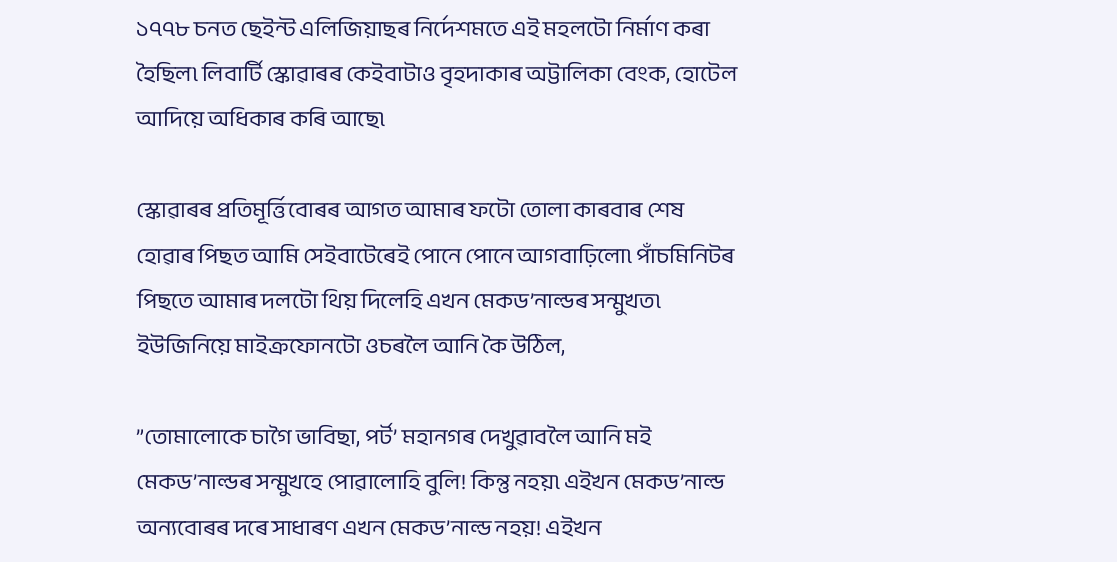১৭৭৮ চনত ছেইন্ট এলিজিয়াছৰ নিৰ্দেশমতে এই মহলটো নিৰ্মাণ কৰা হৈছিল৷ লিবাৰ্টি স্কোৱাৰৰ কেইবাটাও বৃহদাকাৰ অট্টালিকা বেংক, হোটেল আদিয়ে অধিকাৰ কৰি আছে৷

স্কোৱাৰৰ প্ৰতিমূৰ্ত্তিবোৰৰ আগত আমাৰ ফটো তোলা কাৰবাৰ শেষ হোৱাৰ পিছত আমি সেইবাটেৰেই পোনে পোনে আগবাঢ়িলো৷ পাঁচমিনিটৰ পিছতে আমাৰ দলটো থিয় দিলেহি এখন মেকড’নাল্ডৰ সন্মুখত৷ ইউজিনিয়ে মাইক্ৰফোনটো ওচৰলৈ আনি কৈ উঠিল,

”তোমালোকে চাগৈ ভাবিছা, পৰ্ট’ মহানগৰ দেখুৱাবলৈ আনি মই মেকড’নাল্ডৰ সন্মুখহে পোৱালোহি বুলি! কিন্তু নহয়৷ এইখন মেকড’নাল্ড অন্যবোৰৰ দৰে সাধাৰণ এখন মেকড’নাল্ড নহয়! এইখন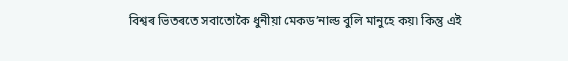বিশ্বৰ ভিতৰতে সবাতোকৈ ধুনীয়া মেকড’নাল্ড বুলি মানুহে কয়৷ কিন্তু এই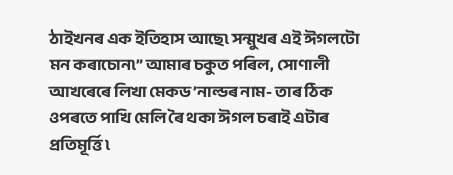ঠাইখনৰ এক ইতিহাস আছে৷ সন্মুখৰ এই ঈগলটো মন কৰাচোন৷” আমাৰ চকুত পৰিল, সোণালী আখৰেৰে লিখা মেকড’নাল্ডৰ নাম- তাৰ ঠিক ওপৰতে পাখি মেলি ৰৈ থকা ঈগল চৰাই এটাৰ প্ৰতিমূৰ্ত্তি ৷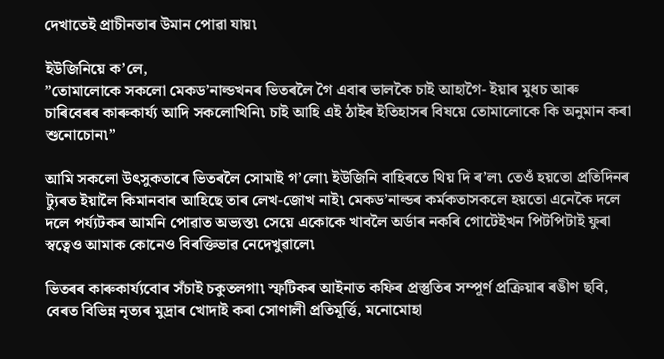দেখাতেই প্ৰাচীনতাৰ উমান পোৱা যায়৷

ইউজিনিয়ে ক’লে,
”তোমালোকে সকলো মেকড’নাল্ডখনৰ ভিতৰলৈ গৈ এবাৰ ভালকৈ চাই আহাগৈ- ইয়াৰ মুধচ আৰু চাৰিবেৰৰ কাৰুকাৰ্য্য আদি সকলোখিনি৷ চাই আহি এই ঠাইৰ ইতিহাসৰ বিষয়ে তোমালোকে কি অনুমান কৰা শুনোচোন৷”

আমি সকলো উৎসুকতাৰে ভিতৰলৈ সোমাই গ’লো৷ ইউজিনি বাহিৰতে থিয় দি ৰ’ল৷ তেওঁ হয়তো প্ৰতিদিনৰ ট্যুৰত ইয়ালৈ কিমানবাৰ আহিছে তাৰ লেখ-জোখ নাই৷ মেকড’নাল্ডৰ কৰ্মকতাসকলে হয়তো এনেকৈ দলে দলে পৰ্য্যটকৰ আমনি পোৱাত অভ্যস্ত৷ সেয়ে একোকে খাবলৈ অৰ্ডাৰ নকৰি গোটেইখন পিটপিটাই ফুৰা স্বত্বেও আমাক কোনেও বিৰক্তিভাৱ নেদেখুৱালে৷

ভিতৰৰ কাৰুকাৰ্য্যবোৰ সঁচাই চকুতলগা৷ স্ফটিকৰ আইনাত কফিৰ প্ৰস্তুতিৰ সম্পূৰ্ণ প্ৰক্ৰিয়াৰ ৰঙীণ ছবি, বেৰত বিভিন্ন নৃত্যৰ মুদ্ৰাৰ খোদাই কৰা সোণালী প্ৰতিমূৰ্ত্তি, মনোমোহা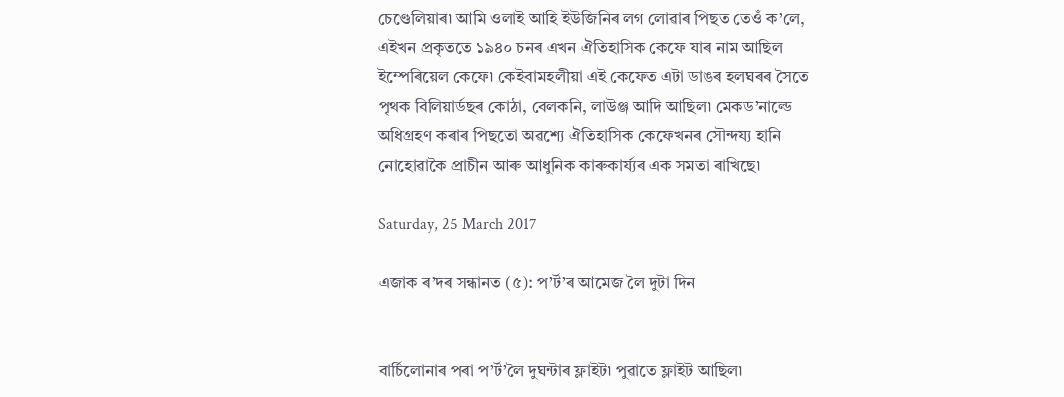চেণ্ডেলিয়াৰ৷ আমি ওলাই আহি ইউজিনিৰ লগ লোৱাৰ পিছত তেওঁ ক’লে, এইখন প্ৰকৃততে ১৯৪০ চনৰ এখন ঐতিহাসিক কেফে যাৰ নাম আছিল ইম্পেৰিয়েল কেফে৷ কেইবামহলীয়া এই কেফেত এটা ডাঙৰ হলঘৰৰ সৈতে পৃথক বিলিয়াৰ্ডছৰ কোঠা, বেলকনি, লাউঞ্জ আদি আছিল৷ মেকড’নাল্ডে অধিগ্ৰহণ কৰাৰ পিছতো অৱশ্যে ঐতিহাসিক কেফেখনৰ সৌন্দয্য হানি নোহোৱাকৈ প্ৰাচীন আৰু আধুনিক কাৰুকাৰ্য্যৰ এক সমতা ৰাখিছে৷

Saturday, 25 March 2017

এজাক ৰ’দৰ সন্ধানত (৫): প’ৰ্ট’ৰ আমেজ লৈ দুটা দিন


বাৰ্চিলোনাৰ পৰা প’ৰ্ট’লৈ দুঘন্টাৰ ফ্লাইট৷ পুৱাতে ফ্লাইট আছিল৷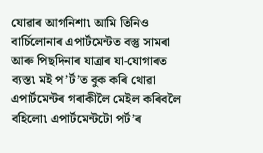যোৱাৰ আগনিশা৷ আমি তিনিও বাৰ্চিলোনাৰ এপাৰ্টমেন্টত বস্তু সামৰা আৰু পিছদিনাৰ যাত্ৰাৰ যা-যোগাৰত ব্যস্ত৷ মই প’ৰ্ট’ত বুক কৰি থোৱা এপাৰ্টমেন্টৰ গৰাকীলৈ মেইল কৰিবলৈ বহিলো৷ এপাৰ্টমেন্টটো পৰ্ট’ৰ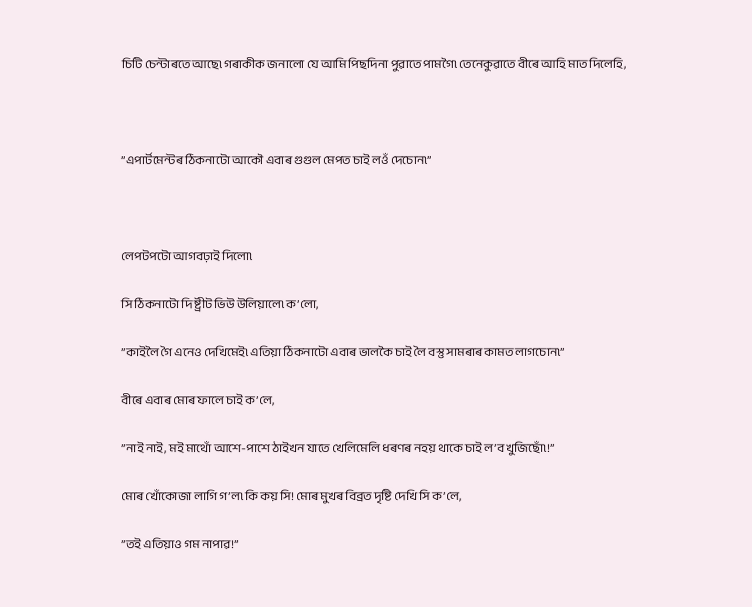চিটি চেন্টাৰতে আছে৷ গৰাকীক জনালো যে আমি পিছদিনা পুৱাতে পামগৈ৷ তেনেকুৱাতে বীৰে আহি মাত দিলেহি,



”এপাৰ্টমেন্টৰ ঠিকনাটো আকৌ এবাৰ গুগুল মেপত চাই লওঁ দেচোন৷”



লেপটপটো আগবঢ়াই দিলো৷

সি ঠিকনাটো দি ষ্ট্ৰীট ভিউ উলিয়ালে৷ ক’লো,

”কাইলৈ গৈ এনেও দেখিমেই৷ এতিয়া ঠিকনাটো এবাৰ ভালকৈ চাই লৈ বস্তু সামৰাৰ কামত লাগচোন৷”

বীৰে এবাৰ মোৰ ফালে চাই ক’লে,

”নাই নাই, মই মাথোঁ আশে-পাশে ঠাইখন যাতে খেলিমেলি ধৰণৰ নহয় থাকে চাই ল’ব খুজিছোঁ৷!”

মোৰ খোঁকোজা লাগি গ’ল৷ কি কয় সি! মোৰ মুখৰ বিব্ৰত দৃষ্টি দেখি সি ক’লে,

”তই এতিয়াও গম নাপাৱ!”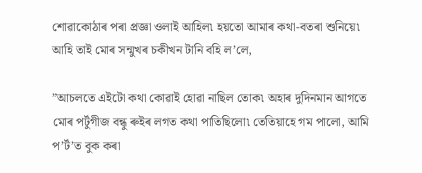শোৱাকোঠাৰ পৰা প্ৰজ্ঞা ওলাই আহিল৷ হয়তো আমাৰ কথা-বতৰা শুনিয়ে৷ আহি তাই মোৰ সন্মুখৰ চকীখন টানি বহি ল’লে,

”আচলতে এইটো কথা কোৱাই হোৱা নাছিল তোক৷ অহাৰ দুদিনমান আগতে মোৰ পৰ্টুগীজ বন্ধু ৰুইৰ লগত কথা পাতিছিলো৷ তেতিয়াহে গম পালো, আমি প’ৰ্ট’ত বুক কৰা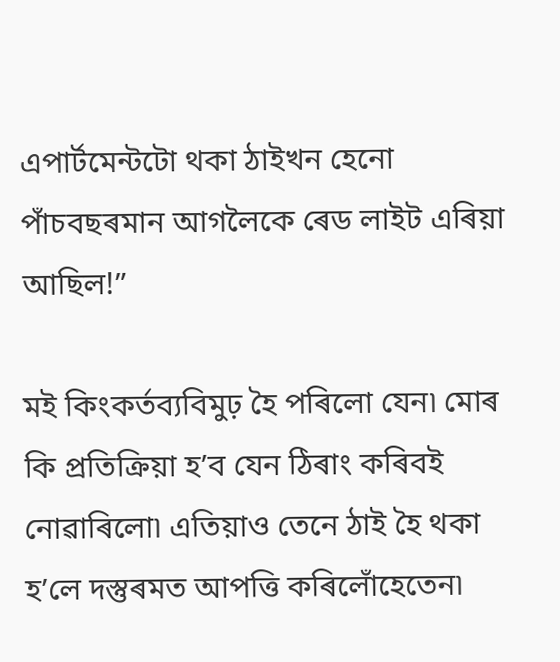এপাৰ্টমেন্টটো থকা ঠাইখন হেনো পাঁচবছৰমান আগলৈকে ৰেড লাইট এৰিয়া আছিল!”

মই কিংকৰ্তব্যবিমুঢ় হৈ পৰিলো যেন৷ মোৰ কি প্ৰতিক্ৰিয়া হ’ব যেন ঠিৰাং কৰিবই নোৱাৰিলো৷ এতিয়াও তেনে ঠাই হৈ থকা হ’লে দস্তুৰমত আপত্তি কৰিলোঁহেতেন৷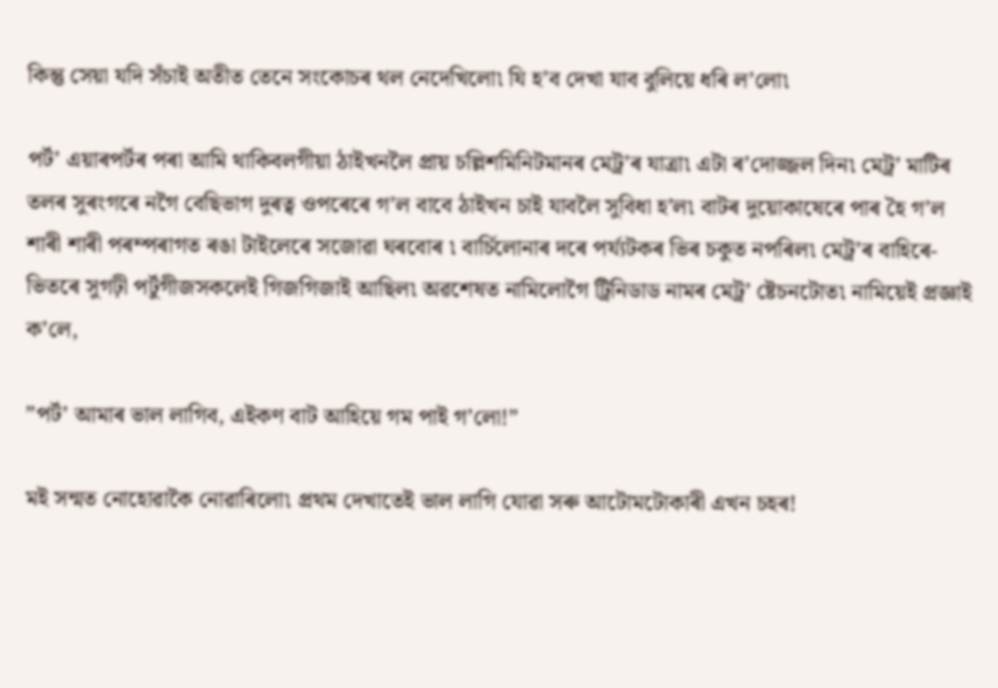কিন্তু সেয়া যদি সঁচাই অতীত তেনে সংকোচৰ থল নেদেখিলো৷ যি হ’ব দেখা যাব বুলিয়ে ধৰি ল’লো৷

পৰ্ট’ এয়াৰপৰ্টৰ পৰা আমি থাকিবলগীয়া ঠাইখনলৈ প্ৰায় চল্লিশমিনিটমানৰ মেট্ৰ’ৰ যাত্ৰা৷ এটা ৰ’দোজ্জল দিন৷ মেট্ৰ’ মাটিৰ তলৰ সুৰংগৰে নগৈ বেছিভাগ দুৰত্ব ওপৰেৰে গ’ল বাবে ঠাইখন চাই যাবলৈ সুবিধা হ’ল৷ বাটৰ দুয়োকাষেৰে পাৰ হৈ গ’ল শাৰী শাৰী পৰম্পৰাগত ৰঙা টাইলেৰে সজোৱা ঘৰবোৰ ৷ বাৰ্চিলোনাৰ দৰে পৰ্য্যটকৰ ভিৰ চকুত নপৰিল৷ মেট্ৰ’ৰ বাহিৰে-ভিতৰে সুগঢ়ী পৰ্টুগীজসকলেই গিজগিজাই আছিল৷ অৱশেষত নামিলোগৈ ট্ৰিনিডাড নামৰ মেট্ৰ’ ষ্টেচনটোত৷ নামিয়েই প্ৰজ্ঞাই ক’লে,

”পৰ্ট’ আমাৰ ভাল লাগিব, এইকণ বাট আহিয়ে গম পাই গ’লো!”

মই সন্মত নোহোৱাকৈ নোৱাৰিলো৷ প্ৰথম দেখাতেই ভাল লাগি যোৱা সৰু আটোমটোকাৰী এখন চহৰ!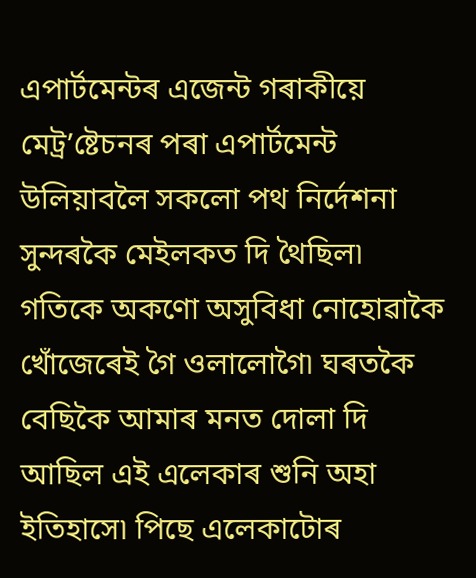এপাৰ্টমেন্টৰ এজেন্ট গৰাকীয়ে মেট্ৰ’ষ্টেচনৰ পৰা এপাৰ্টমেন্ট উলিয়াবলৈ সকলো পথ নিৰ্দেশনা সুন্দৰকৈ মেইলকত দি থৈছিল৷ গতিকে অকণো অসুবিধা নোহোৱাকৈ খোঁজেৰেই গৈ ওলালোগৈ৷ ঘৰতকৈ বেছিকৈ আমাৰ মনত দোলা দি আছিল এই এলেকাৰ শুনি অহা ইতিহাসে৷ পিছে এলেকাটোৰ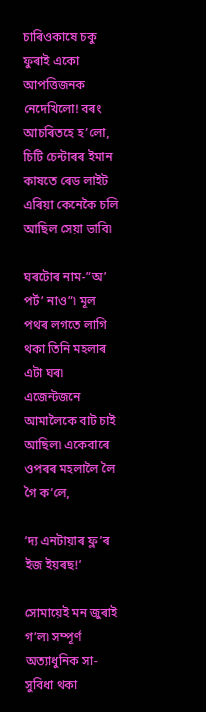চাৰিওকাষে চকু ফুৰাই একো আপত্তিজনক নেদেখিলো! বৰং আচৰিতহে হ’লো, চিটি চেন্টাৰৰ ইমান কাষতে ৰেড লাইট এৰিয়া কেনেকৈ চলি আছিল সেয়া ভাবি৷

ঘৰটোৰ নাম-”অ’ পৰ্ট’ নাও”৷ মূল পথৰ লগতে লাগি থকা তিনি মহলাৰ এটা ঘৰ৷ এজেন্টজনে আমালৈকে বাট চাই আছিল৷ একেবাৰে ওপৰৰ মহলালৈ লৈ গৈ ক’লে,

’দ্য এনটায়াৰ ফ্ল’ৰ ইজ ইয়ৰছ!’

সোমায়েই মন জুৰাই গ’ল৷ সম্পূৰ্ণ অত্যাধুনিক সা-সুবিধা থকা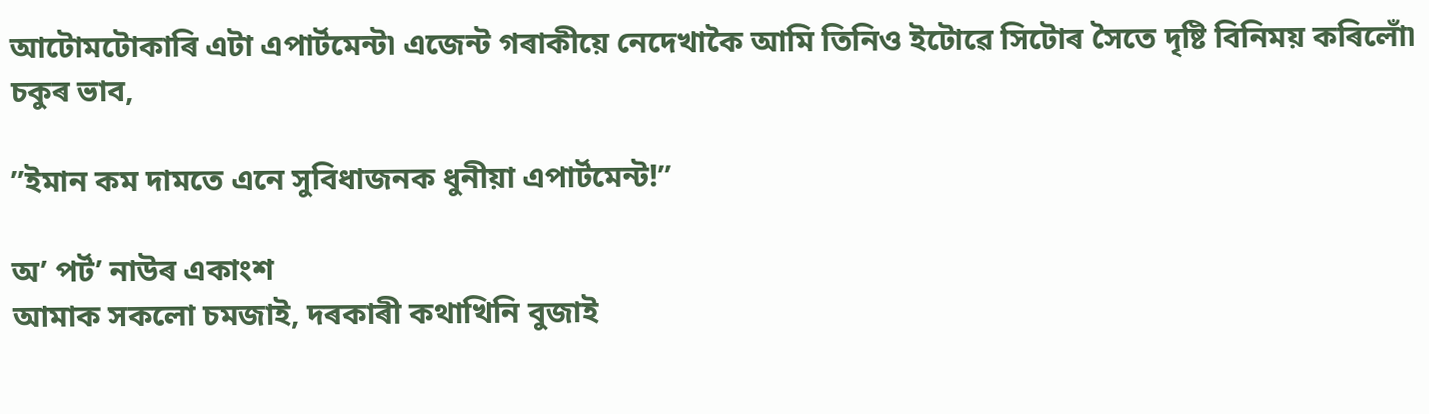আটোমটোকাৰি এটা এপাৰ্টমেন্ট৷ এজেন্ট গৰাকীয়ে নেদেখাকৈ আমি তিনিও ইটোৱে সিটোৰ সৈতে দৃষ্টি বিনিময় কৰিলোঁ৷ চকুৰ ভাব,

”ইমান কম দামতে এনে সুবিধাজনক ধুনীয়া এপাৰ্টমেন্ট!”

অ’ পৰ্ট’ নাউৰ একাংশ
আমাক সকলো চমজাই, দৰকাৰী কথাখিনি বুজাই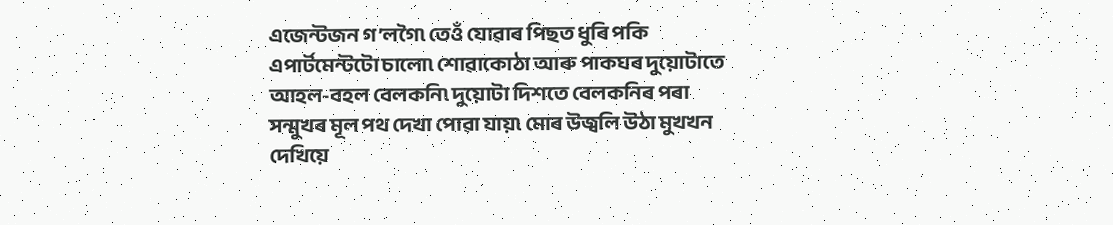এজেন্টজন গ’লগৈ৷ তেওঁ যোৱাৰ পিছত ধুৰি পকি এপাৰ্টমেন্টটো চালো৷ শোৱাকোঠা আৰু পাকঘৰ দুয়োটাতে আহল-বহল বেলকনি৷ দুয়োটা দিশতে বেলকনিৰ পৰা সন্মুখৰ মূল পথ দেখা পোৱা যায়৷ মোৰ উজ্বলি উঠা মুখখন দেখিয়ে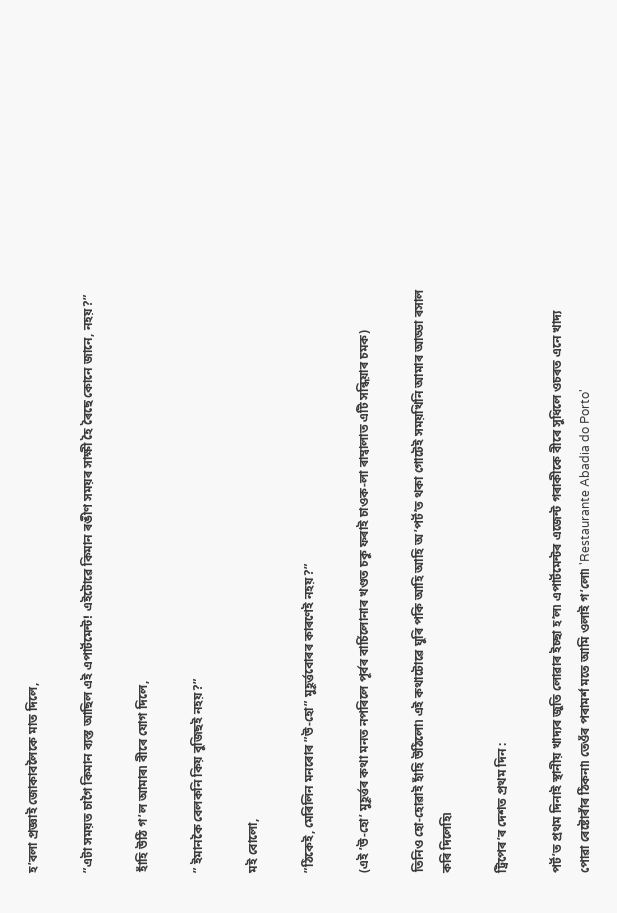হ’বলা প্ৰজ্ঞাই জোকাবলৈকে মাত দিলে,

”এটা সময়ত চাগৈ কিমান ব্যস্ত আছিল এই এপাৰ্টমেন্ট! এইটোৱে কিমান ৰঙীণ সময়ৰ সাক্ষী হৈ ৰৈছে কোনে জানে, নহয়?”

হাঁহি উঠি গ’ল আমাৰ৷ বীৰে যোগ দিলে,

” ইমানকৈ বেলকনি কিয় বুজিছই নহয়?”

মই বোলো,

”ঠিকেই, মেৰিলিন মনৰোৰ ”উ-হো” মুহূৰ্ত্তবোৰৰ কাৰণেই নহয়?”

(এই ’উ-হো’ মুহূৰ্ত্তৰ কথা মনত নপৰিলে পূৰ্বৰ বাৰ্চিলোনাৰ খণ্ডত চকু ফৰাই চাওক-লা ৰাম্বালাত এটি সন্ধিয়াৰ চমক)

তিনিও হো-হোৱাই হাঁহি উঠিলো৷ এই কথাটোৱে ঘুৰি পকি আহি আহি অ’পৰ্ট’ত থকা গোটেই সময়খিনি আমাৰ আড্ডা ৰসাল কৰি দিলেহি৷

ট্ৰিপেৰ’ৰ দেশত প্ৰথম দিন :

পৰ্ট’ত প্ৰথম দিনাই স্থানীয় খাদ্যৰ জুতি লোৱাৰ ইচ্ছা হ’ল৷ এপাৰ্টমেন্টৰ এজেন্ট গৰাকীকে বীৰে সুধিলে ওচৰত এনে খাদ্য পোৱা ৰেষ্টোৰাঁৰ ঠিকনা৷ তেওঁৰ পৰামৰ্শ মতে আমি ওলাই গ’লো৷ 'Restaurante Abadia do Porto'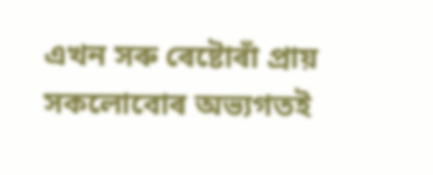এখন সৰু ৰেষ্টোৰাঁ প্ৰায় সকলোবোৰ অভ্যগতই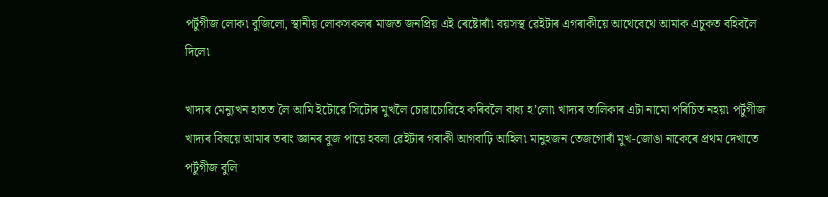পৰ্টুগীজ লোক৷ বুজিলো, স্থানীয় লোকসকলৰ মাজত জনপ্ৰিয় এই ৰেষ্টোৰাঁ৷ বয়সস্থ ৱেইটাৰ এগৰাকীয়ে আথেবেথে আমাক এচুকত বহিবলৈ দিলে৷

খাদ্যৰ মেন্যুখন হাতত লৈ আমি ইটোৱে সিটোৰ মুখলৈ চোৱাচোৱিহে কৰিবলৈ বাধ্য হ’লো৷ খাদ্যৰ তালিকাৰ এটা নামো পৰিচিত নহয়৷ পৰ্টুগীজ খাদ্যৰ বিষয়ে আমাৰ তৰাং জ্ঞানৰ বুজ পায়ে হবলা ৱেইটাৰ গৰাকী আগবাঢ়ি আহিল৷ মানুহজন তেজগোৰাঁ মুখ-জোঙা নাকেৰে প্ৰথম দেখাতে পৰ্টুগীজ বুলি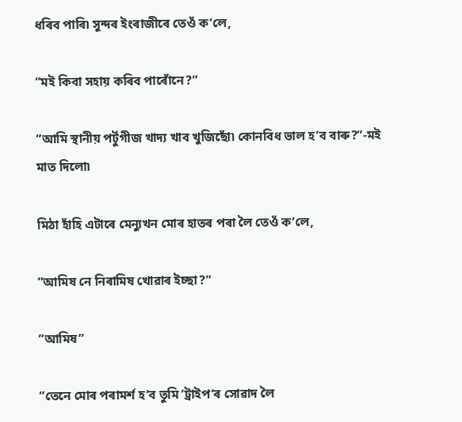ধৰিব পাৰি৷ সুন্দৰ ইংৰাজীৰে তেওঁ ক’লে,

”মই কিবা সহায় কৰিব পাৰোঁনে?”

”আমি স্থানীয় পৰ্টুগীজ খাদ্য খাব খুজিছোঁ৷ কোনবিধ ভাল হ’ব বাৰু?”-মই মাত দিলো৷

মিঠা হাঁহি এটাৰে মেন্যুখন মোৰ হাতৰ পৰা লৈ তেওঁ ক’লে,

”আমিষ নে নিৰামিষ খোৱাৰ ইচ্ছা?”

”আমিষ”

”তেনে মোৰ পৰামৰ্শ হ’ব তুমি ’ট্ৰাইপ’ৰ সোৱাদ লৈ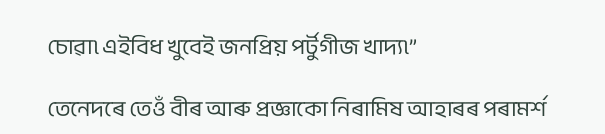চোৱা৷ এইবিধ খুবেই জনপ্ৰিয় পৰ্টুগীজ খাদ্য৷”

তেনেদৰে তেওঁ বীৰ আৰু প্ৰজ্ঞাকো নিৰামিষ আহাৰৰ পৰামৰ্শ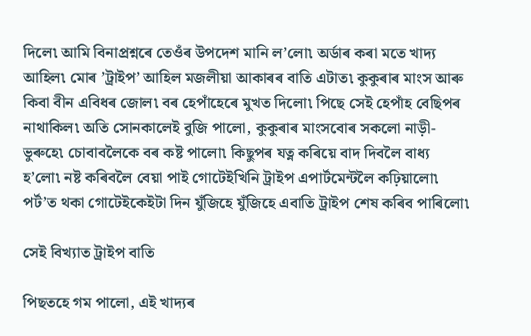দিলে৷ আমি বিনাপ্ৰশ্নৰে তেওঁৰ উপদেশ মানি ল’লো৷ অৰ্ডাৰ কৰা মতে খাদ্য আহিল৷ মোৰ ’ট্ৰাইপ’ আহিল মজলীয়া আকাৰৰ বাতি এটাত৷ কুকুৰাৰ মাংস আৰু কিবা বীন এবিধৰ জোল৷ বৰ হেপাঁহেৰে মুখত দিলো৷ পিছে সেই হেপাঁহ বেছিপৰ নাথাকিল৷ অতি সোনকালেই বুজি পালো, কুকুৰাৰ মাংসবোৰ সকলো নাড়ী-ভুৰুহে৷ চোবাবলৈকে বৰ কষ্ট পালো৷ কিছুপৰ যত্ন কৰিয়ে বাদ দিবলৈ বাধ্য হ’লো৷ নষ্ট কৰিবলৈ বেয়া পাই গোটেইখিনি ট্ৰাইপ এপাৰ্টমেন্টলৈ কঢ়িয়ালো৷ পৰ্ট’ত থকা গোটেইকেইটা দিন যুঁজিহে যুঁজিহে এবাতি ট্ৰাইপ শেষ কৰিব পাৰিলো৷

সেই বিখ্যাত ট্ৰাইপ বাতি

পিছতহে গম পালো, এই খাদ্যৰ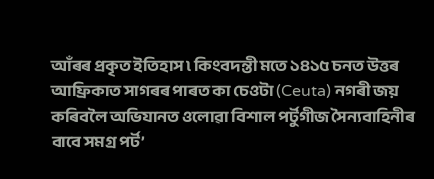আঁৰৰ প্ৰকৃত ইতিহাস ৷ কিংবদন্তী মতে ১৪১৫ চনত উত্তৰ আফ্ৰিকাত সাগৰৰ পাৰত কা চেওটা (Ceuta) নগৰী জয় কৰিবলৈ অভিযানত ওলোৱা বিশাল পৰ্টুগীজ সৈন্যবাহিনীৰ বাবে সমগ্ৰ পৰ্ট’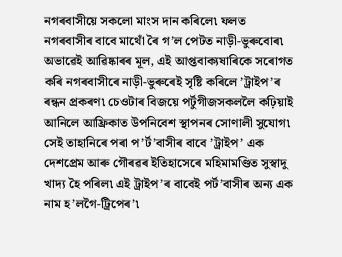নগৰবাসীয়ে সকলো মাংস দান কৰিলে৷ ফলত নগৰবাসীৰ বাবে মাথোঁ ৰৈ গ’ল পেটত নাড়ী-ভুৰুবোৰ৷ অভাৱেই আৱিষ্কাৰৰ মূল, এই আপ্তবাক্যষাৰিকে সৰোগত কৰি নগৰবাসীৰে নাড়ী-ভুৰুৰেই সৃষ্টি কৰিলে ’ট্ৰাইপ’ৰ ৰন্ধন প্ৰকৰণ৷ চেওটাৰ বিজয়ে পৰ্টুগীজসকললৈ কঢ়িয়াই আনিলে আফ্ৰিকাত উপনিবেশ স্থাপনৰ সোণালী সুযোগ৷ সেই তাহানিৰে পৰা প’ৰ্ট’বাসীৰ বাবে ’ট্ৰাইপ’ এক দেশপ্ৰেম আৰু গৌৰৱৰ ইতিহাসেৰে মহিমামণ্ডিত সুস্বাদু খাদ্য হৈ পৰিল৷ এই ট্ৰাইপ’ৰ বাবেই পৰ্ট’বাসীৰ অন্য এক নাম হ’লগৈ-ট্ৰিপেৰ’৷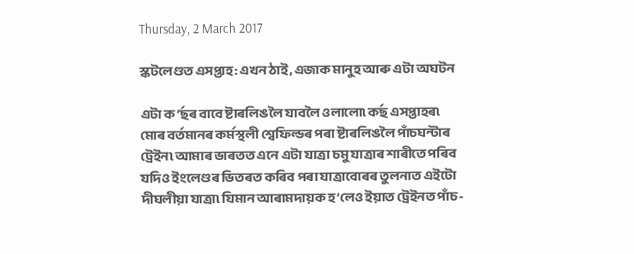Thursday, 2 March 2017

স্কটলেণ্ডত এসপ্তাহ: এখন ঠাই, এজাক মানুহ আৰু এটা অঘটন

এটা ক’ৰ্ছৰ বাবে ষ্টাৰলিঙলৈ যাবলৈ ওলালো৷ কৰ্ছ এসপ্তাহৰ৷ মোৰ বৰ্তমানৰ কৰ্মস্থলী শ্বেফিল্ডৰ পৰা ষ্টাৰলিঙলৈ পাঁচঘন্টাৰ ট্ৰেইন৷ আমাৰ ভাৰতত এনে এটা যাত্ৰা চমু যাত্ৰাৰ শাৰীতে পৰিব যদিও ইংলেণ্ডৰ ভিতৰত কৰিব পৰা যাত্ৰাবোৰৰ তুলনাত এইটো দীঘলীয়া যাত্ৰা৷ যিমান আৰামদায়ক হ’লেও ইয়াত ট্ৰেইনত পাঁচ-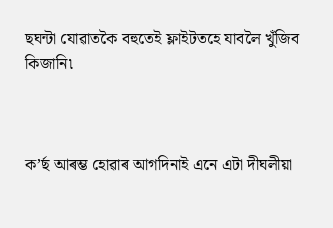ছঘন্টা যোৱাতকৈ বহুতেই ফ্লাইটতহে যাবলৈ খুঁজিব কিজানি৷



ক’ৰ্ছ আৰম্ভ হোৱাৰ আগদিনাই এনে এটা দীঘলীয়া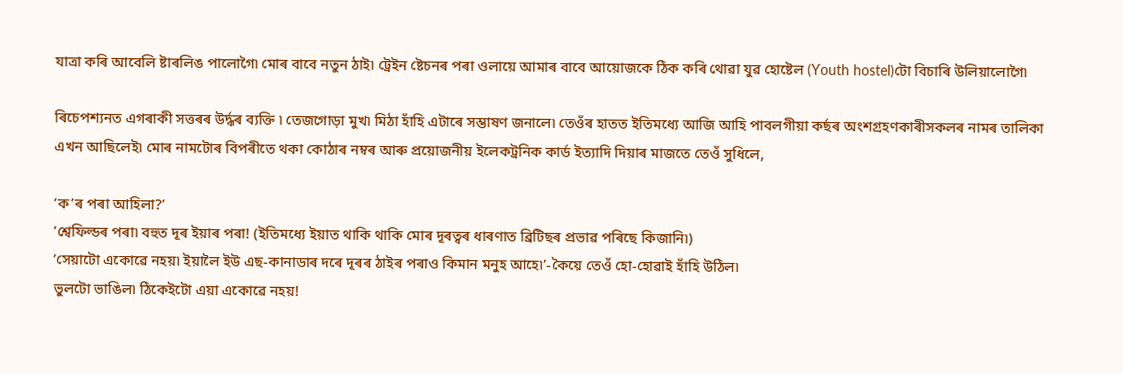যাত্ৰা কৰি আবেলি ষ্টাৰলিঙ পালোগৈ৷ মোৰ বাবে নতুন ঠাই৷ ট্ৰেইন ষ্টেচনৰ পৰা ওলায়ে আমাৰ বাবে আয়োজকে ঠিক কৰি থোৱা যুৱ হোষ্টেল (Youth hostel)টো বিচাৰি উলিয়ালোগৈ৷

ৰিচেপশ্যনত এগৰাকী সত্তৰৰ উৰ্দ্ধৰ ব্যক্তি ৷ তেজগোড়া মুখ৷ মিঠা হাঁহি এটাৰে সম্ভাষণ জনালে৷ তেওঁৰ হাতত ইতিমধ্যে আজি আহি পাবলগীয়া কৰ্ছৰ অংশগ্ৰহণকাৰীসকলৰ নামৰ তালিকা এখন আছিলেই৷ মোৰ নামটোৰ বিপৰীতে থকা কোঠাৰ নম্বৰ আৰু প্ৰয়োজনীয় ইলেকট্ৰনিক কাৰ্ড ইত্যাদি দিয়াৰ মাজতে তেওঁ সুধিলে,

’ক’ৰ পৰা আহিলা?’
’শ্বেফিল্ডৰ পৰা৷ বহুত দূৰ ইয়াৰ পৰা! (ইতিমধ্যে ইয়াত থাকি থাকি মোৰ দূৰত্বৰ ধাৰণাত ব্ৰিটিছৰ প্ৰভাৱ পৰিছে কিজানি৷)
’সেয়াটো একোৱে নহয়৷ ইয়ালৈ ইউ এছ-কানাডাৰ দৰে দূৰৰ ঠাইৰ পৰাও কিমান মনুহ আহে৷’-কৈয়ে তেওঁ হো-হোৱাই হাঁহি উঠিল৷
ভুলটো ভাঙিল৷ ঠিকেইটো এয়া একোৱে নহয়!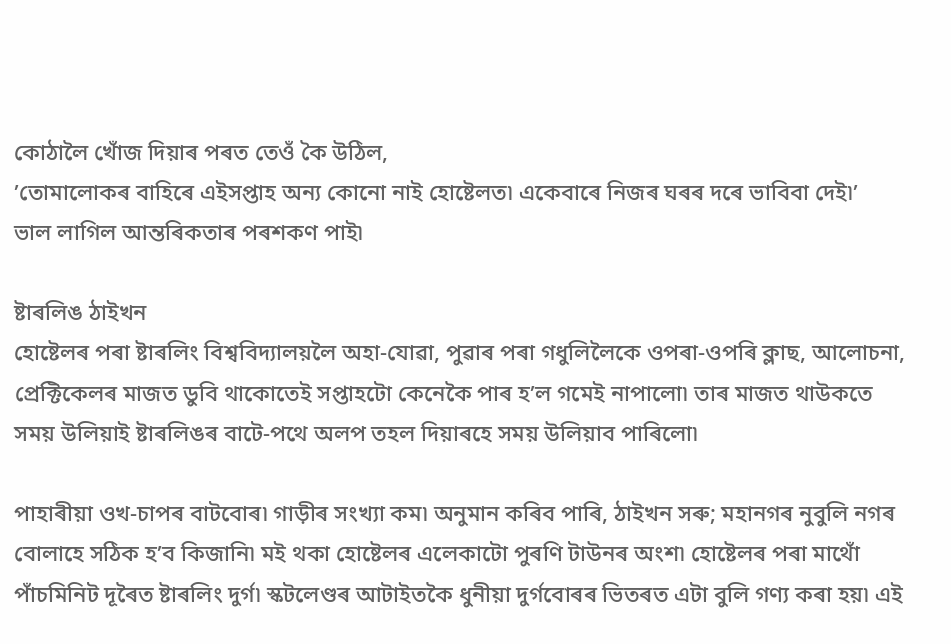কোঠালৈ খোঁজ দিয়াৰ পৰত তেওঁ কৈ উঠিল,
’তোমালোকৰ বাহিৰে এইসপ্তাহ অন্য কোনো নাই হোষ্টেলত৷ একেবাৰে নিজৰ ঘৰৰ দৰে ভাবিবা দেই৷’
ভাল লাগিল আন্তৰিকতাৰ পৰশকণ পাই৷

ষ্টাৰলিঙ ঠাইখন
হোষ্টেলৰ পৰা ষ্টাৰলিং বিশ্ববিদ্যালয়লৈ অহা-যোৱা, পুৱাৰ পৰা গধুলিলৈকে ওপৰা-ওপৰি ক্লাছ, আলোচনা, প্ৰেক্টিকেলৰ মাজত ডুবি থাকোতেই সপ্তাহটো কেনেকৈ পাৰ হ’ল গমেই নাপালো৷ তাৰ মাজত থাউকতে সময় উলিয়াই ষ্টাৰলিঙৰ বাটে-পথে অলপ তহল দিয়াৰহে সময় উলিয়াব পাৰিলো৷

পাহাৰীয়া ওখ-চাপৰ বাটবোৰ৷ গাড়ীৰ সংখ্যা কম৷ অনুমান কৰিব পাৰি, ঠাইখন সৰু; মহানগৰ নুবুলি নগৰ বোলাহে সঠিক হ’ব কিজানি৷ মই থকা হোষ্টেলৰ এলেকাটো পুৰণি টাউনৰ অংশ৷ হোষ্টেলৰ পৰা মাথোঁ পাঁচমিনিট দূৰৈত ষ্টাৰলিং দুৰ্গ৷ স্কটলেণ্ডৰ আটাইতকৈ ধুনীয়া দুৰ্গবোৰৰ ভিতৰত এটা বুলি গণ্য কৰা হয়৷ এই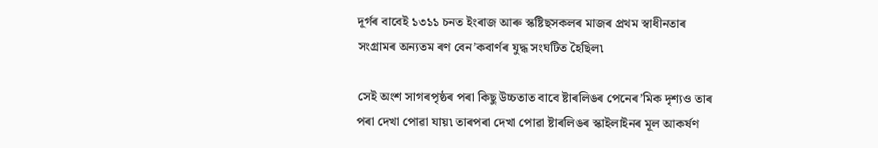দূৰ্গৰ বাবেই ১৩১১ চনত ইংৰাজ আৰু স্কষ্টিছসকলৰ মাজৰ প্ৰথম স্বাধীনতাৰ সংগ্ৰামৰ অন্যতম ৰণ বেন’কবাৰ্ণৰ যুদ্ধ সংঘটিত হৈছিল৷

সেই অংশ সাগৰপৃষ্ঠৰ পৰা কিছু উচ্চতাত বাবে ষ্টাৰলিঙৰ পেনেৰ’মিক দৃশ্যও তাৰ পৰা দেখা পোৱা যায়৷ তাৰপৰা দেখা পোৱা ষ্টাৰলিঙৰ স্কাইলাইনৰ মূল আকৰ্ষণ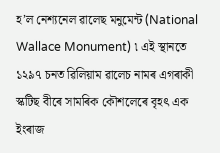হ’ল নেশ্যনেল ৱালেছ মনুমেন্ট (National Wallace Monument) ৷ এই স্থানতে ১২৯৭ চনত ৱিলিয়াম ৱালেচ নামৰ এগৰাকী স্কটিছ বীৰে সামৰিক কৌশলেৰে বৃহৎ এক ইংৰাজ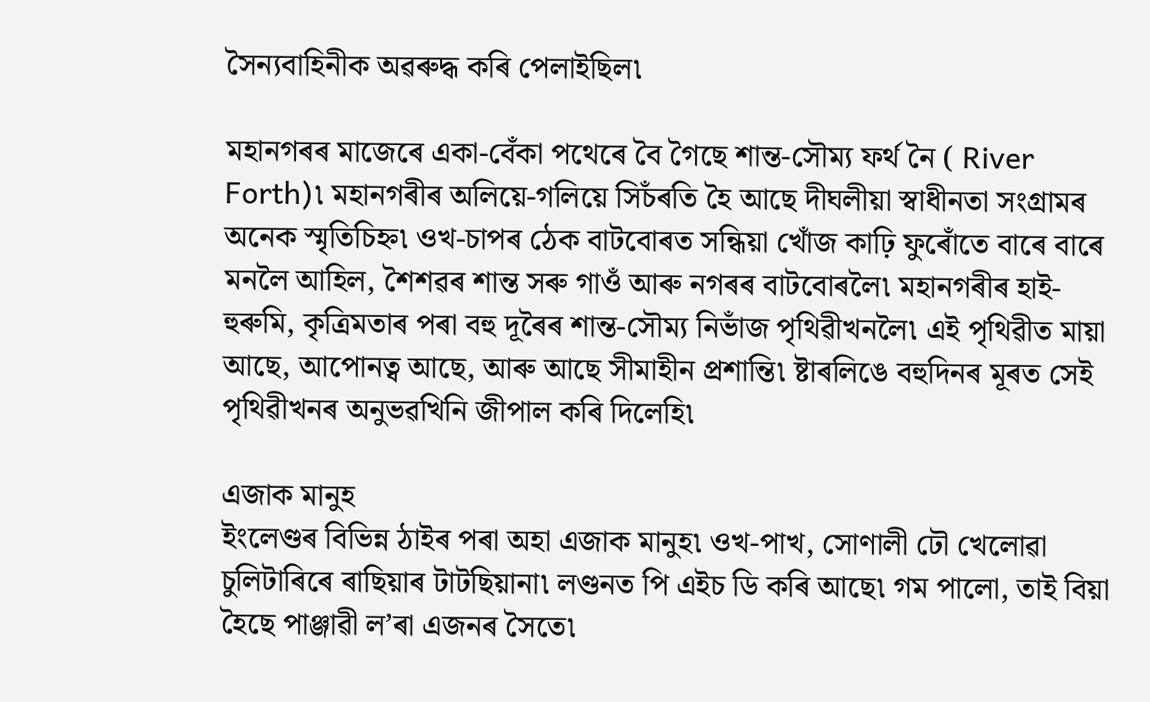সৈন্যবাহিনীক অৱৰুদ্ধ কৰি পেলাইছিল৷

মহানগৰৰ মাজেৰে একা-বেঁকা পথেৰে বৈ গৈছে শান্ত-সৌম্য ফৰ্থ নৈ ( River Forth)৷ মহানগৰীৰ অলিয়ে-গলিয়ে সিচঁৰতি হৈ আছে দীঘলীয়া স্বাধীনতা সংগ্ৰামৰ অনেক স্মৃতিচিহ্ন৷ ওখ-চাপৰ ঠেক বাটবোৰত সন্ধিয়া খোঁজ কাঢ়ি ফুৰোঁতে বাৰে বাৰে মনলৈ আহিল, শৈশৱৰ শান্ত সৰু গাওঁ আৰু নগৰৰ বাটবোৰলৈ৷ মহানগৰীৰ হাই-হুৰুমি, কৃত্ৰিমতাৰ পৰা বহু দূৰৈৰ শান্ত-সৌম্য নিভাঁজ পৃথিৱীখনলৈ৷ এই পৃথিৱীত মায়া আছে, আপোনত্ব আছে, আৰু আছে সীমাহীন প্ৰশান্তি৷ ষ্টাৰলিঙে বহুদিনৰ মূৰত সেই পৃথিৱীখনৰ অনুভৱখিনি জীপাল কৰি দিলেহি৷

এজাক মানুহ
ইংলেণ্ডৰ বিভিন্ন ঠাইৰ পৰা অহা এজাক মানুহ৷ ওখ-পাখ, সোণালী ঢৌ খেলোৱা চুলিটাৰিৰে ৰাছিয়াৰ টাটছিয়ানা৷ লণ্ডনত পি এইচ ডি কৰি আছে৷ গম পালো, তাই বিয়া হৈছে পাঞ্জাৱী ল’ৰা এজনৰ সৈতে৷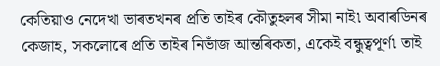কেতিয়াও নেদেখা ভাৰতখনৰ প্ৰতি তাইৰ কৌতুহলৰ সীমা নাই৷ অবাৰডিনৰ কেজাহ, সকলোৰে প্ৰতি তাইৰ নিভাঁজ আন্তৰিকতা, একেই বন্ধুত্বপূৰ্ণ৷ তাই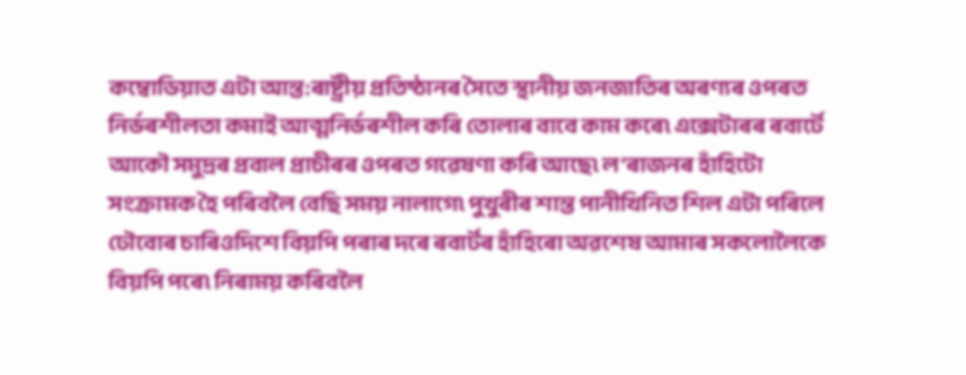কম্বোডিয়াত এটা আন্ত:ৰাষ্ট্ৰীয় প্ৰতিষ্ঠানৰ সৈতে স্থানীয় জনজাতিৰ অৰণ্যৰ ওপৰত নিৰ্ভৰশীলতা কমাই আত্মনিৰ্ভৰশীল কৰি তোলাৰ বাবে কাম কৰে৷ এক্সেটাৰৰ ৰবাৰ্টে আকৌ সমুদ্ৰৰ প্ৰবাল প্ৰাচীৰৰ ওপৰত গৱেষণা কৰি আছে৷ ল’ৰাজনৰ হাঁহিটো সংক্ৰামক হৈ পৰিবলৈ বেছি সময় নালাগে৷ পুখুৰীৰ শান্ত পানীখিনিত শিল এটা পৰিলে ঢৌবোৰ চাৰিওদিশে বিয়পি পৰাৰ দৰে ৰবাৰ্টৰ হাঁহিৰো অৱশেষ আমাৰ সকলোলৈকে বিয়পি পৰে৷ নিৰাময় কৰিবলৈ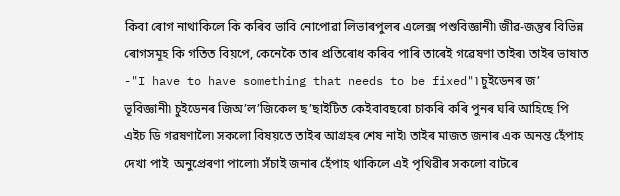কিবা ৰোগ নাথাকিলে কি কৰিব ভাবি নোপোৱা লিভাৰপুলৰ এলেক্স পশুবিজ্ঞানী৷ জীৱ-জন্তুৰ বিভিন্ন ৰোগসমূহ কি গতিত বিয়পে, কেনেকৈ তাৰ প্ৰতিৰোধ কৰিব পাৰি তাৰেই গৱেষণা তাইৰ৷ তাইৰ ভাষাত -"I have to have something that needs to be fixed"৷ চুইডেনৰ জ’ ভূবিজ্ঞানী৷ চুইডেনৰ জিঅ’ল’জিকেল ছ’ছাইটিত কেইবাবছৰো চাকৰি কৰি পুনৰ ঘৰি আহিছে পি এইচ ডি গৱষণালৈ৷ সকলো বিষয়তে তাইৰ আগ্ৰহৰ শেষ নাই৷ তাইৰ মাজত জনাৰ এক অনন্ত হেঁপাহ দেখা পাই  অনুপ্ৰেৰণা পালো৷ সঁচাই জনাৰ হেঁপাহ থাকিলে এই পৃথিৱীৰ সকলো বাটৰে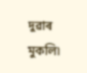দুৱাৰ মুকলি৷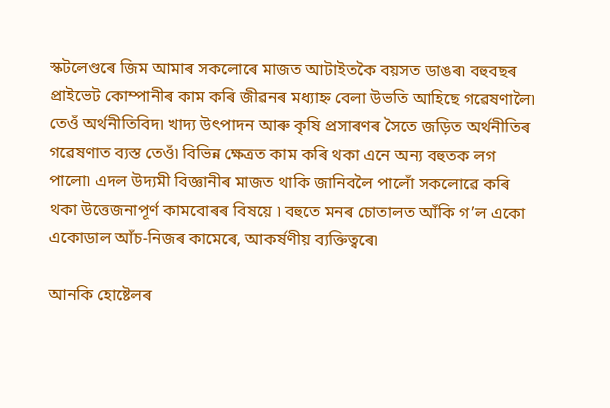স্কটলেণ্ডৰে জিম আমাৰ সকলোৰে মাজত আটাইতকৈ বয়সত ডাঙৰ৷ বহুবছৰ প্ৰাইভেট কোম্পানীৰ কাম কৰি জীৱনৰ মধ্যাহ্ন বেলা উভতি আহিছে গৱেষণালৈ৷ তেওঁ অৰ্থনীতিবিদ৷ খাদ্য উৎপাদন আৰু কৃষি প্ৰসাৰণৰ সৈতে জড়িত অৰ্থনীতিৰ  গৱেষণাত ব্যস্ত তেওঁ৷ বিভিন্ন ক্ষেত্ৰত কাম কৰি থকা এনে অন্য বহুতক লগ পালো৷ এদল উদ্যমী বিজ্ঞানীৰ মাজত থাকি জানিবলৈ পালোঁ সকলোৱে কৰি থকা উত্তেজনাপূৰ্ণ কামবোৰৰ বিষয়ে ৷ বহুতে মনৰ চোতালত আঁকি গ’ল একো একোডাল আঁচ-নিজৰ কামেৰে, আকৰ্ষণীয় ব্যক্তিত্বৰে৷

আনকি হোষ্টেলৰ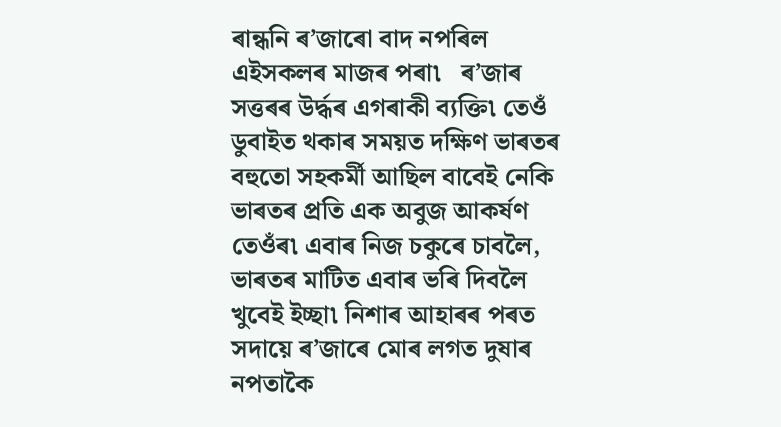ৰান্ধনি ৰ’জাৰো বাদ নপৰিল এইসকলৰ মাজৰ পৰা৷   ৰ’জাৰ সত্তৰৰ উৰ্দ্ধৰ এগৰাকী ব্যক্তি৷ তেওঁ ডুবাইত থকাৰ সময়ত দক্ষিণ ভাৰতৰ বহুতো সহকৰ্মী আছিল বাবেই নেকি ভাৰতৰ প্ৰতি এক অবুজ আকৰ্ষণ তেওঁৰ৷ এবাৰ নিজ চকুৰে চাবলৈ, ভাৰতৰ মাটিত এবাৰ ভৰি দিবলৈ খুবেই ইচ্ছা৷ নিশাৰ আহাৰৰ পৰত সদায়ে ৰ’জাৰে মোৰ লগত দুষাৰ নপতাকৈ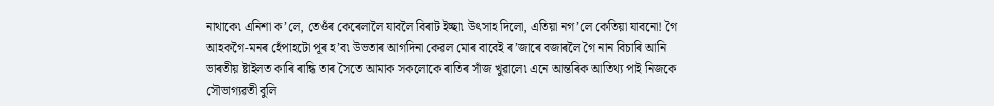নাথাকে৷ এনিশা ক’লে, তেওঁৰ কেৰেলালৈ যাবলৈ বিৰাট ইচ্ছা৷ উৎসাহ দিলো, এতিয়া নগ’লে কেতিয়া যাবনো! গৈ আহকগৈ-মনৰ হেঁপাহটো পূৰ হ’ব৷ উভতাৰ আগদিনা কেৱল মোৰ বাবেই ৰ’জাৰে বজাৰলৈ গৈ নান বিচাৰি আনি ভাৰতীয় ষ্টাইলত কাৰি ৰান্ধি তাৰ সৈতে আমাক সকলোকে ৰাতিৰ সাঁজ খুৱালে৷ এনে আন্তৰিক আতিথ্য পাই নিজকে সৌভাগ্যৱতী বুলি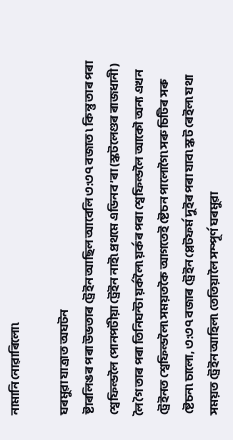নামানি নোৱাৰিলো৷

ঘৰমুৱা যাত্ৰাত অঘটন
ষ্টাৰলিঙৰ পৰা উভতাৰ ট্ৰেইন আছিল আবেলি ৩:৩৭ বজাত ৷ কিন্তু তাৰ পৰা শ্বেফিল্ডলৈ পোনপটীয়া ট্ৰেইন নাই৷ প্ৰথমে এডিনব’ৰা (স্কটলেণ্ডৰ ৰাজধানী) লৈ গৈ তাৰ পৰা তিনিঘন্টা য়ৰ্কলৈ৷ য়ৰ্কৰ পৰা শ্বেফিল্ডলৈ আকৌ অন্য এখন ট্ৰেইনত শ্বেফিল্ডলৈ৷ সময়তকৈ আগতেই ষ্টেচন পালোগৈ৷ সৰু চিটিৰ সৰু ষ্টেচন৷ চালো, ৩:৩৭ বজাৰ ট্ৰেইন প্লেটফৰ্ম দুইৰ পৰা যাব৷ স্কট ৰেইল৷ যথা সময়ত ট্ৰেইন আহিল৷ তেতিয়ালৈ সম্পূৰ্ণ ঘৰমুৱা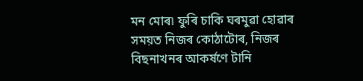মন মোৰ৷ ফুৰি চাকি ঘৰমুৱা হোৱাৰ সময়ত নিজৰ কোঠাটোৰ, নিজৰ বিছনাখনৰ আকৰ্ষণে টানি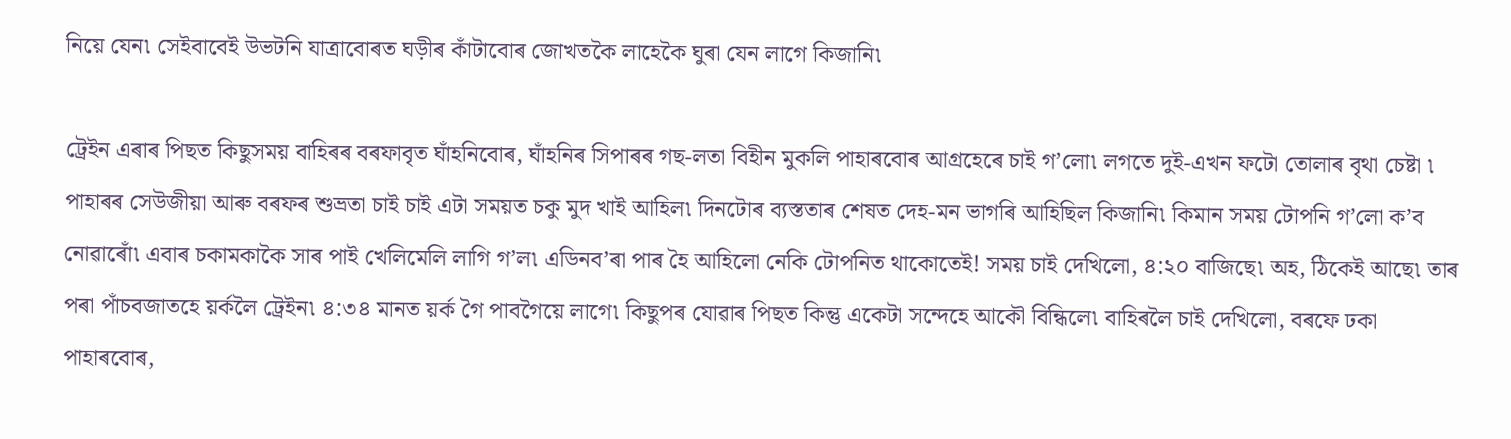নিয়ে যেন৷ সেইবাবেই উভটনি যাত্ৰাবোৰত ঘড়ীৰ কাঁটাবোৰ জোখতকৈ লাহেকৈ ঘুৰা যেন লাগে কিজানি৷

ট্ৰেইন এৰাৰ পিছত কিছুসময় বাহিৰৰ বৰফাবৃত ঘাঁহনিবোৰ, ঘাঁহনিৰ সিপাৰৰ গছ-লতা বিহীন মুকলি পাহাৰবোৰ আগ্ৰহেৰে চাই গ’লো৷ লগতে দুই-এখন ফটো তোলাৰ বৃথা চেষ্টা ৷ পাহাৰৰ সেউজীয়া আৰু বৰফৰ শুভ্ৰতা চাই চাই এটা সময়ত চকু মুদ খাই আহিল৷ দিনটোৰ ব্যস্ততাৰ শেষত দেহ-মন ভাগৰি আহিছিল কিজানি৷ কিমান সময় টোপনি গ’লো ক’ব নোৱাৰোঁ৷ এবাৰ চকামকাকৈ সাৰ পাই খেলিমেলি লাগি গ’ল৷ এডিনব’ৰা পাৰ হৈ আহিলো নেকি টোপনিত থাকোতেই! সময় চাই দেখিলো, ৪:২০ বাজিছে৷ অহ, ঠিকেই আছে৷ তাৰ পৰা পাঁচবজাতহে য়ৰ্কলৈ ট্ৰেইন৷ ৪:৩৪ মানত য়ৰ্ক গৈ পাবগৈয়ে লাগে৷ কিছুপৰ যোৱাৰ পিছত কিন্তু একেটা সন্দেহে আকৌ বিন্ধিলে৷ বাহিৰলৈ চাই দেখিলো, বৰফে ঢকা পাহাৰবোৰ,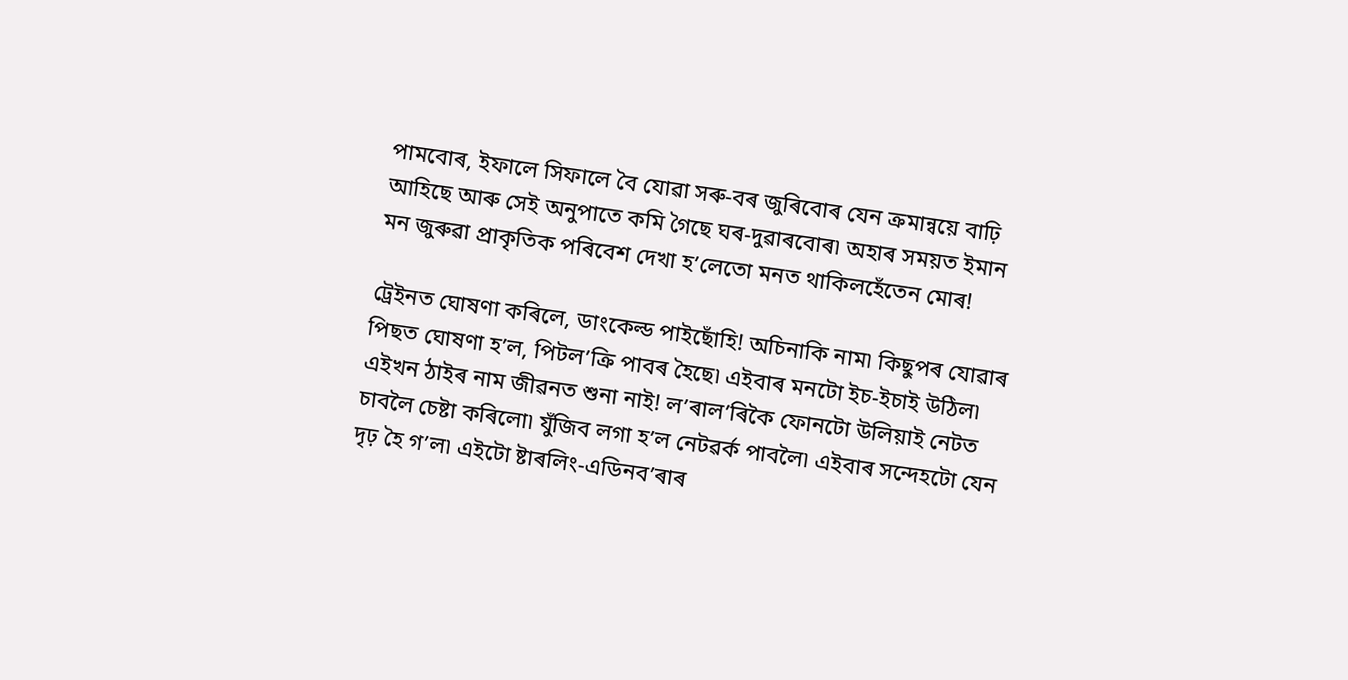পামবোৰ, ইফালে সিফালে বৈ যোৱা সৰু-বৰ জুৰিবোৰ যেন ক্ৰমান্বয়ে বাঢ়ি আহিছে আৰু সেই অনুপাতে কমি গৈছে ঘৰ-দুৱাৰবোৰ৷ অহাৰ সময়ত ইমান মন জুৰুৱা প্ৰাকৃতিক পৰিবেশ দেখা হ’লেতো মনত থাকিলহেঁতেন মোৰ!

ট্ৰেইনত ঘোষণা কৰিলে, ডাংকেল্ড পাইছোঁহি! অচিনাকি নাম৷ কিছুপৰ যোৱাৰ পিছত ঘোষণা হ’ল, পিটল’ক্ৰি পাবৰ হৈছে৷ এইবাৰ মনটো ইচ-ইচাই উঠিল৷ এইখন ঠাইৰ নাম জীৱনত শুনা নাই! ল’ৰাল’ৰিকৈ ফোনটো উলিয়াই নেটত চাবলৈ চেষ্টা কৰিলো৷ যুঁজিব লগা হ’ল নেটৱৰ্ক পাবলৈ৷ এইবাৰ সন্দেহটো যেন দৃঢ় হৈ গ’ল৷ এইটো ষ্টাৰলিং-এডিনব’ৰাৰ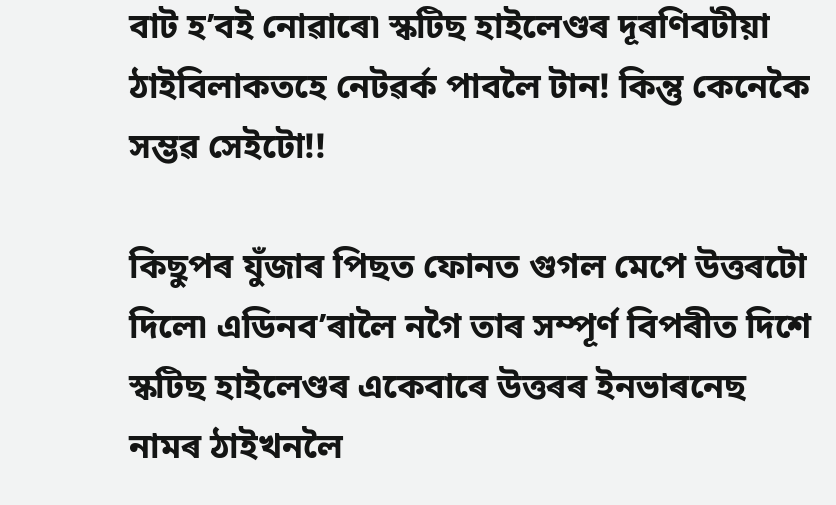বাট হ’বই নোৱাৰে৷ স্কটিছ হাইলেণ্ডৰ দূৰণিবটীয়া ঠাইবিলাকতহে নেটৱৰ্ক পাবলৈ টান! কিন্তু কেনেকৈ সম্ভৱ সেইটো!!

কিছুপৰ যুঁজাৰ পিছত ফোনত গুগল মেপে উত্তৰটো দিলে৷ এডিনব’ৰালৈ নগৈ তাৰ সম্পূৰ্ণ বিপৰীত দিশে স্কটিছ হাইলেণ্ডৰ একেবাৰে উত্তৰৰ ইনভাৰনেছ নামৰ ঠাইখনলৈ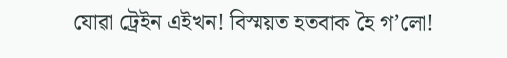যোৱা ট্ৰেইন এইখন! বিস্ময়ত হতবাক হৈ গ’লো!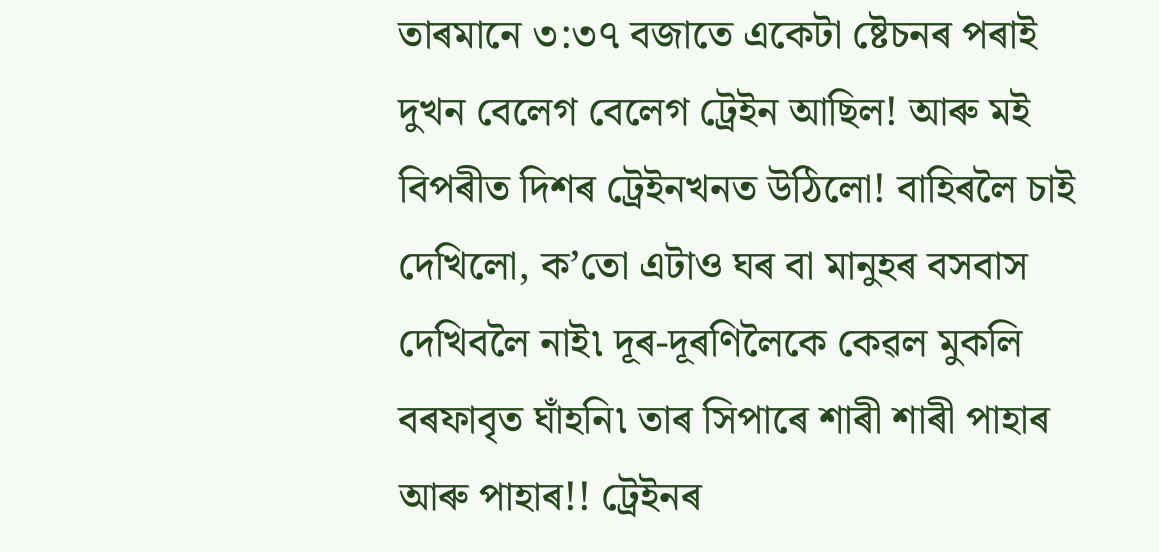তাৰমানে ৩:৩৭ বজাতে একেটা ষ্টেচনৰ পৰাই দুখন বেলেগ বেলেগ ট্ৰেইন আছিল! আৰু মই বিপৰীত দিশৰ ট্ৰেইনখনত উঠিলো! বাহিৰলৈ চাই দেখিলো, ক’তো এটাও ঘৰ বা মানুহৰ বসবাস দেখিবলৈ নাই৷ দূৰ-দূৰণিলৈকে কেৱল মুকলি বৰফাবৃত ঘাঁহনি৷ তাৰ সিপাৰে শাৰী শাৰী পাহাৰ আৰু পাহাৰ!! ট্ৰেইনৰ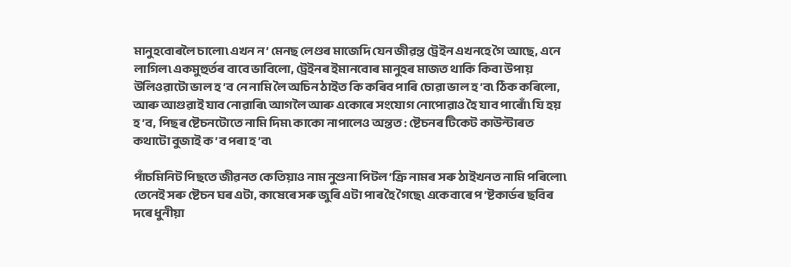মানুহবোৰলৈ চালো৷ এখন ন’ মেনছ লেণ্ডৰ মাজেদি যেন জীৱন্ত ট্ৰেইন এখনহে গৈ আছে, এনে লাগিল৷ একমুহুৰ্তৰ বাবে ভাবিলো, ট্ৰেইনৰ ইমানবোৰ মানুহৰ মাজত থাকি কিবা উপায় উলিওৱাটো ভাল হ’ব নে নামি লৈ অচিন ঠাইত কি কৰিব পাৰি চোৱা ভাল হ’ব৷ ঠিক কৰিলো, আৰু আগুৱাই যাব নোৱাৰি৷ আগলৈ আৰু একোৰে সংযোগ নোপোৱাও হৈ যাব পাৰোঁ৷ যি হয় হ’ব, পিছৰ ষ্টেচনটোতে নামি দিম৷ কাকো নাপালেও অন্তত: ষ্টেচনৰ টিকেট কাউন্টাৰত কথাটো বুজাই ক’ব পৰা হ’ব৷

পাঁচমিনিট পিছতে জীৱনত কেতিয়াও নাম নুশুনা পিটল’ক্ৰি নামৰ সৰু ঠাইখনত নামি পৰিলো৷ তেনেই সৰু ষ্টেচন ঘৰ এটা, কাষেৰে সৰু জুৰি এটা পাৰ হৈ গৈছে৷ একেবাৰে প’ষ্টকাৰ্ডৰ ছবিৰ দৰে ধুনীয়া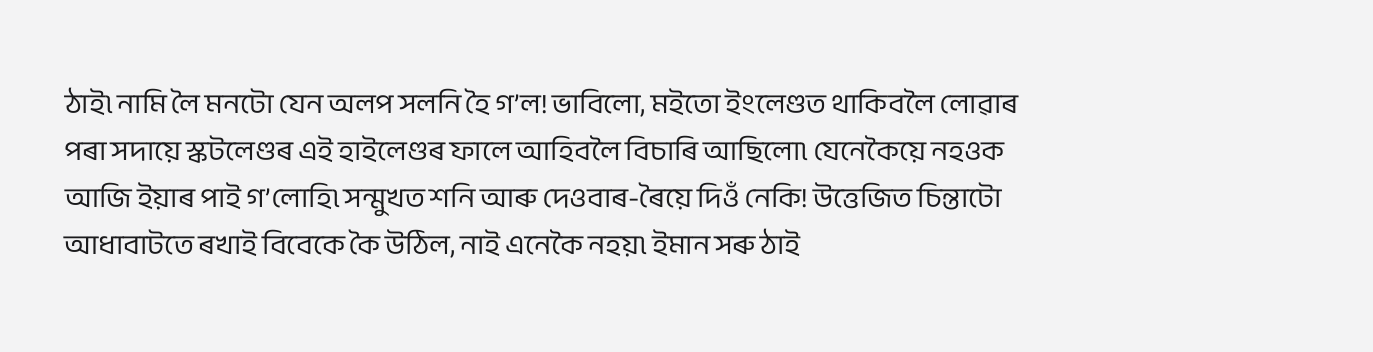ঠাই৷ নামি লৈ মনটো যেন অলপ সলনি হৈ গ’ল! ভাবিলো, মইতো ইংলেণ্ডত থাকিবলৈ লোৱাৰ পৰা সদায়ে স্কটলেণ্ডৰ এই হাইলেণ্ডৰ ফালে আহিবলৈ বিচাৰি আছিলো৷ যেনেকৈয়ে নহওক আজি ইয়াৰ পাই গ’লোহি৷ সন্মুখত শনি আৰু দেওবাৰ-ৰৈয়ে দিওঁ নেকি! উত্তেজিত চিন্তাটো আধাবাটতে ৰখাই বিবেকে কৈ উঠিল, নাই এনেকৈ নহয়৷ ইমান সৰু ঠাই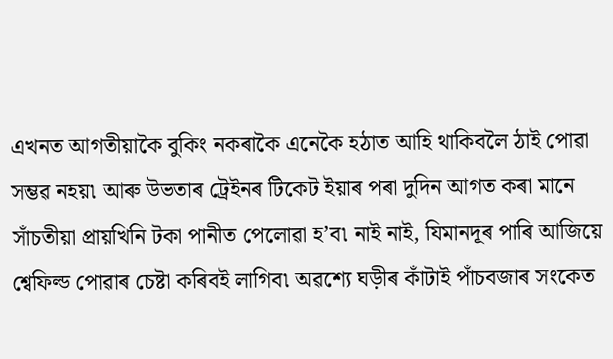এখনত আগতীয়াকৈ বুকিং নকৰাকৈ এনেকৈ হঠাত আহি থাকিবলৈ ঠাই পোৱা সম্ভৱ নহয়৷ আৰু উভতাৰ ট্ৰেইনৰ টিকেট ইয়াৰ পৰা দুদিন আগত কৰা মানে সাঁচতীয়া প্ৰায়খিনি টকা পানীত পেলোৱা হ’ব৷ নাই নাই, যিমানদূৰ পাৰি আজিয়ে শ্বেফিল্ড পোৱাৰ চেষ্টা কৰিবই লাগিব৷ অৱশ্যে ঘড়ীৰ কাঁটাই পাঁচবজাৰ সংকেত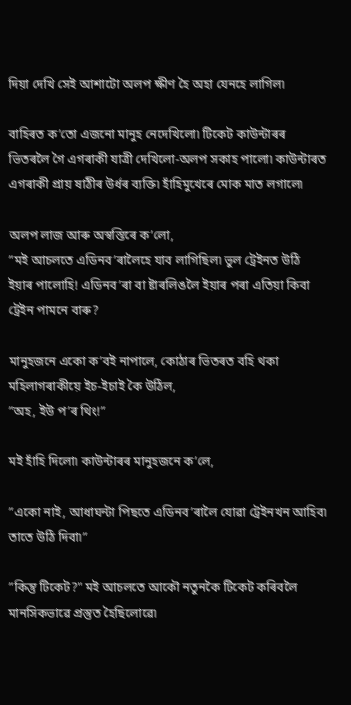দিয়া দেখি সেই আশাটো অলপ ক্ষীণ হৈ অহা যেনহে লাগিল৷

বাহিৰত ক’তো এজনো মানুহ নেদেখিলো৷ টিকেট কাউন্টাৰৰ ভিতৰলৈ গৈ এগৰাকী যাত্ৰী দেখিলো-অলপ সকাহ পালো৷ কাউন্টাৰত এগৰাকী প্ৰায় ষাঠীৰ উৰ্ধৰ ব্যক্তি৷ হাঁহিমুখেৰে মোক মাত লগালে৷

অলপ লাজ আৰু অস্বস্তিৰে ক’লো,
”মই আচলতে এডিনব’ৰালৈহে যাব লাগিছিল৷ ভুল ট্ৰেইনত উঠি ইয়াৰ পালোহি! এডিনব’ৰা বা ষ্টাৰলিঙলৈ ইয়াৰ পৰা এতিয়া কিবা ট্ৰেইন পামনে বাৰু?

মানুহজনে একো ক’বই নাপালে, কোঠাৰ ভিতৰত বহি থকা মহিলাগৰাকীয়ে ইচ-ইচাই কৈ উঠিল,
”অহ, ইউ প’ৰ থিং!”

মই হাঁহি দিলো৷ কাউন্টাৰৰ মানুহজনে ক’লে,

”একো নাই, আধাঘন্টা পিছতে এডিনব’ৰালৈ যোৱা ট্ৰেইনখন আহিব৷ তাতে উঠি দিবা৷”

”কিন্তু টিকেট?" মই আচলতে আকৌ নতুনকৈ টিকেট কৰিবলৈ মানসিকভাৱে প্ৰস্তুত হৈছিলোৱে৷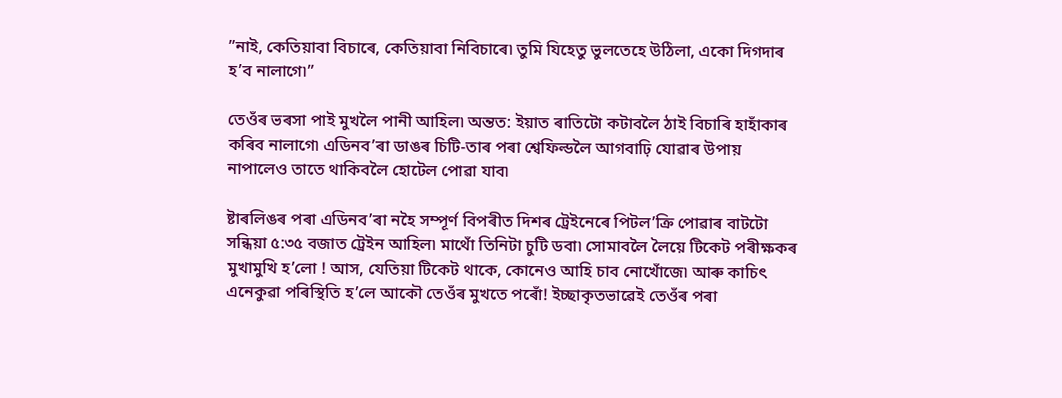”নাই, কেতিয়াবা বিচাৰে, কেতিয়াবা নিবিচাৰে৷ তুমি যিহেতু ভুলতেহে উঠিলা, একো দিগদাৰ হ’ব নালাগে৷”

তেওঁৰ ভৰসা পাই মুখলৈ পানী আহিল৷ অন্তত: ইয়াত ৰাতিটো কটাবলৈ ঠাই বিচাৰি হাহাঁকাৰ কৰিব নালাগে৷ এডিনব’ৰা ডাঙৰ চিটি-তাৰ পৰা শ্বেফিল্ডলৈ আগবাঢ়ি যোৱাৰ উপায় নাপালেও তাতে থাকিবলৈ হোটেল পোৱা যাব৷

ষ্টাৰলিঙৰ পৰা এডিনব’ৰা নহৈ সম্পূৰ্ণ বিপৰীত দিশৰ ট্ৰেইনেৰে পিটল’ক্ৰি পোৱাৰ বাটটো
সন্ধিয়া ৫:৩৫ বজাত ট্ৰেইন আহিল৷ মাথোঁ তিনিটা চুটি ডবা৷ সোমাবলৈ লৈয়ে টিকেট পৰীক্ষকৰ মুখামুখি হ’লো ! আস, যেতিয়া টিকেট থাকে, কোনেও আহি চাব নোখোঁজে৷ আৰু কাচিৎ এনেকুৱা পৰিস্থিতি হ’লে আকৌ তেওঁৰ মুখতে পৰোঁ! ইচ্ছাকৃতভাৱেই তেওঁৰ পৰা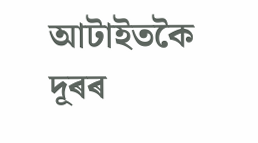আটাইতকৈ দূৰৰ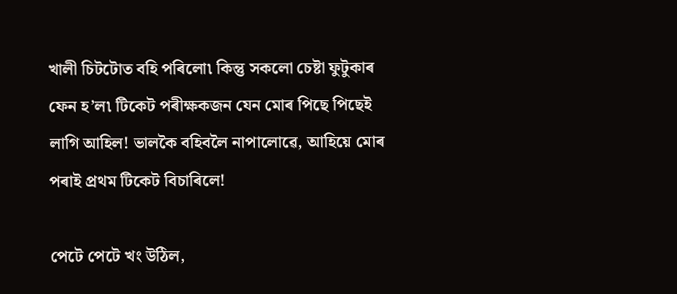খালী চিটটোত বহি পৰিলো৷ কিন্তু সকলো চেষ্টা ফুটুকাৰ ফেন হ’ল৷ টিকেট পৰীক্ষকজন যেন মোৰ পিছে পিছেই লাগি আহিল! ভালকৈ বহিবলৈ নাপালোৱে, আহিয়ে মোৰ পৰাই প্ৰথম টিকেট বিচাৰিলে!

পেটে পেটে খং উঠিল,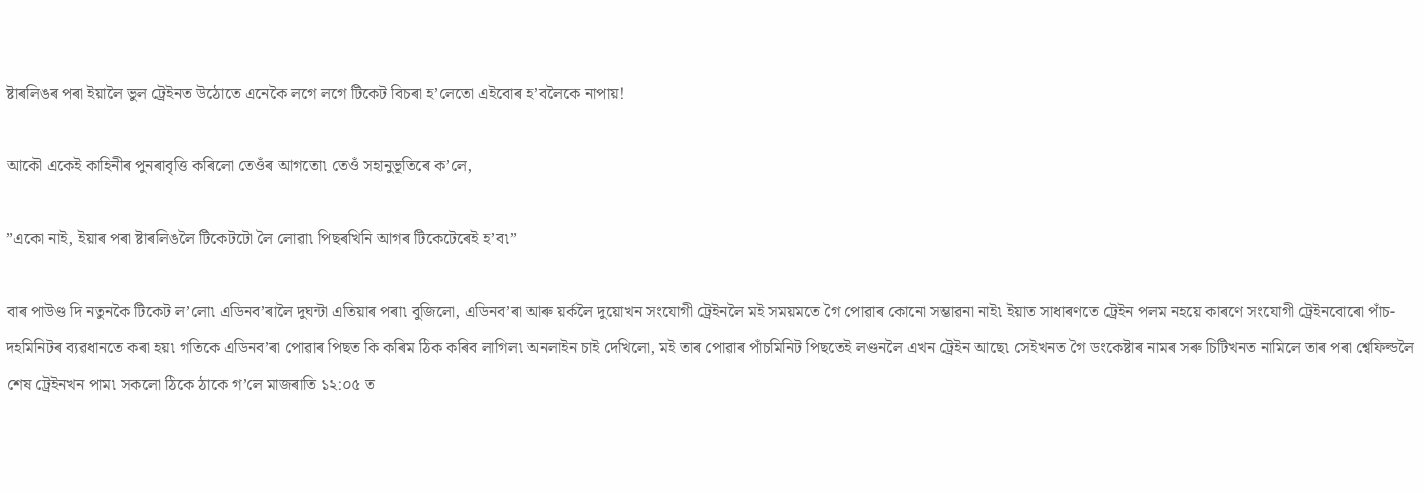ষ্টাৰলিঙৰ পৰা ইয়ালৈ ভুল ট্ৰেইনত উঠোতে এনেকৈ লগে লগে টিকেট বিচৰা হ’লেতো এইবোৰ হ’বলৈকে নাপায়!

আকৌ একেই কাহিনীৰ পুনৰাবৃত্তি কৰিলো তেওঁৰ আগতো৷ তেওঁ সহানুভূতিৰে ক’লে,

”একো নাই, ইয়াৰ পৰা ষ্টাৰলিঙলৈ টিকেটটো লৈ লোৱা৷ পিছৰখিনি আগৰ টিকেটেৰেই হ’ব৷”

বাৰ পাউণ্ড দি নতুনকৈ টিকেট ল’লো৷ এডিনব’ৰালৈ দুঘন্টা এতিয়াৰ পৰা৷ বুজিলো, এডিনব’ৰা আৰু য়ৰ্কলৈ দুয়োখন সংযোগী ট্ৰেইনলৈ মই সময়মতে গৈ পোৱাৰ কোনো সম্ভাৱনা নাই৷ ইয়াত সাধাৰণতে ট্ৰেইন পলম নহয়ে কাৰণে সংযোগী ট্ৰেইনবোৰো পাঁচ-দহমিনিটৰ ব্যৱধানতে কৰা হয়৷ গতিকে এডিনব’ৰা পোৱাৰ পিছত কি কৰিম ঠিক কৰিব লাগিল৷ অনলাইন চাই দেখিলো, মই তাৰ পোৱাৰ পাঁচমিনিট পিছতেই লণ্ডনলৈ এখন ট্ৰেইন আছে৷ সেইখনত গৈ ডংকেষ্টাৰ নামৰ সৰু চিটিখনত নামিলে তাৰ পৰা শ্বেফিল্ডলৈ শেষ ট্ৰেইনখন পাম৷ সকলো ঠিকে ঠাকে গ’লে মাজৰাতি ১২:০৫ ত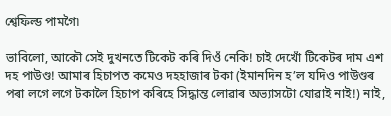শ্বেফিল্ড পামগৈ৷

ভাবিলো, আকৌ সেই দুখনতে টিকেট কৰি দিওঁ নেকি! চাই দেখোঁ টিকেটৰ দাম এশ দহ পাউণ্ড! আমাৰ হিচাপত কমেও দহহাজাৰ টকা (ইমানদিন হ’ল যদিও পাউণ্ডৰ পৰা লগে লগে টকালৈ হিচাপ কৰিহে সিদ্ধান্ত লোৱাৰ অভ্যাসটো যোৱাই নাই!) নাই,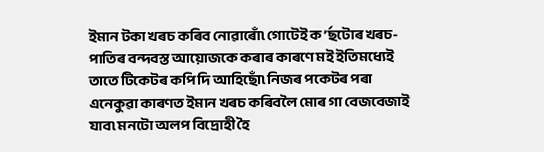ইমান টকা খৰচ কৰিব নোৱাৰোঁ৷ গোটেই ক’ৰ্ছটোৰ খৰচ-পাতিৰ বন্দবস্ত আয়োজকে কৰাৰ কাৰণে মই ইতিমধ্যেই তাতে টিকেটৰ কপি দি আহিছোঁ৷ নিজৰ পকেটৰ পৰা এনেকুৱা কাৰণত ইমান খৰচ কৰিবলৈ মোৰ গা বেজবেজাই যাব৷ মনটো অলপ বিদ্ৰোহী হৈ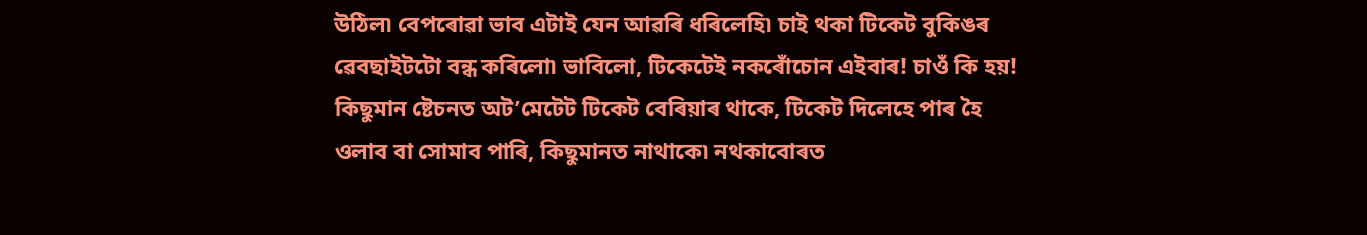উঠিল৷ বেপৰোৱা ভাব এটাই যেন আৱৰি ধৰিলেহি৷ চাই থকা টিকেট বুকিঙৰ ৱেবছাইটটো বন্ধ কৰিলো৷ ভাবিলো, টিকেটেই নকৰোঁচোন এইবাৰ! চাওঁ কি হয়! কিছুমান ষ্টেচনত অট’মেটেট টিকেট বেৰিয়াৰ থাকে, টিকেট দিলেহে পাৰ হৈ ওলাব বা সোমাব পাৰি, কিছুমানত নাথাকে৷ নথকাবোৰত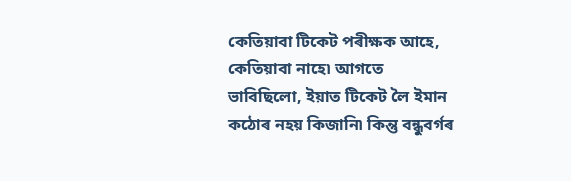কেতিয়াবা টিকেট পৰীক্ষক আহে, কেতিয়াবা নাহে৷ আগতে ভাবিছিলো, ইয়াত টিকেট লৈ ইমান কঠোৰ নহয় কিজানি৷ কিন্তু বন্ধুবৰ্গৰ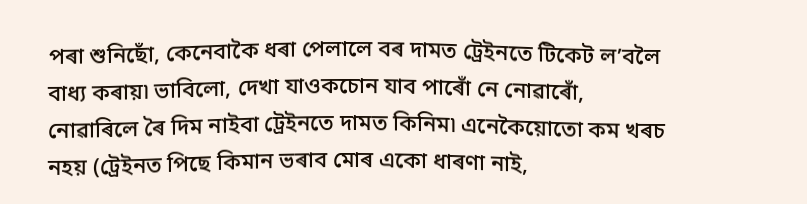পৰা শুনিছোঁ, কেনেবাকৈ ধৰা পেলালে বৰ দামত ট্ৰেইনতে টিকেট ল’বলৈ বাধ্য কৰায়৷ ভাবিলো, দেখা যাওকচোন যাব পাৰোঁ নে নোৱাৰোঁ, নোৱাৰিলে ৰৈ দিম নাইবা ট্ৰেইনতে দামত কিনিম৷ এনেকৈয়োতো কম খৰচ নহয় (ট্ৰেইনত পিছে কিমান ভৰাব মোৰ একো ধাৰণা নাই,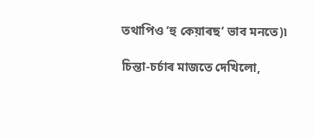তথাপিও ’হু কেয়াৰছ’ ভাব মনতে)৷

চিন্তা-চৰ্চাৰ মাজতে দেখিলো,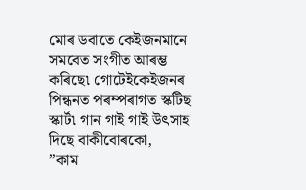মোৰ ডবাতে কেইজনমানে সমবেত সংগীত আৰম্ভ কৰিছে৷ গোটেইকেইজনৰ পিন্ধনত পৰম্পৰাগত স্কটিছ স্কাৰ্ট৷ গান গাই গাই উৎসাহ দিছে বাকীবোৰকো,
”কাম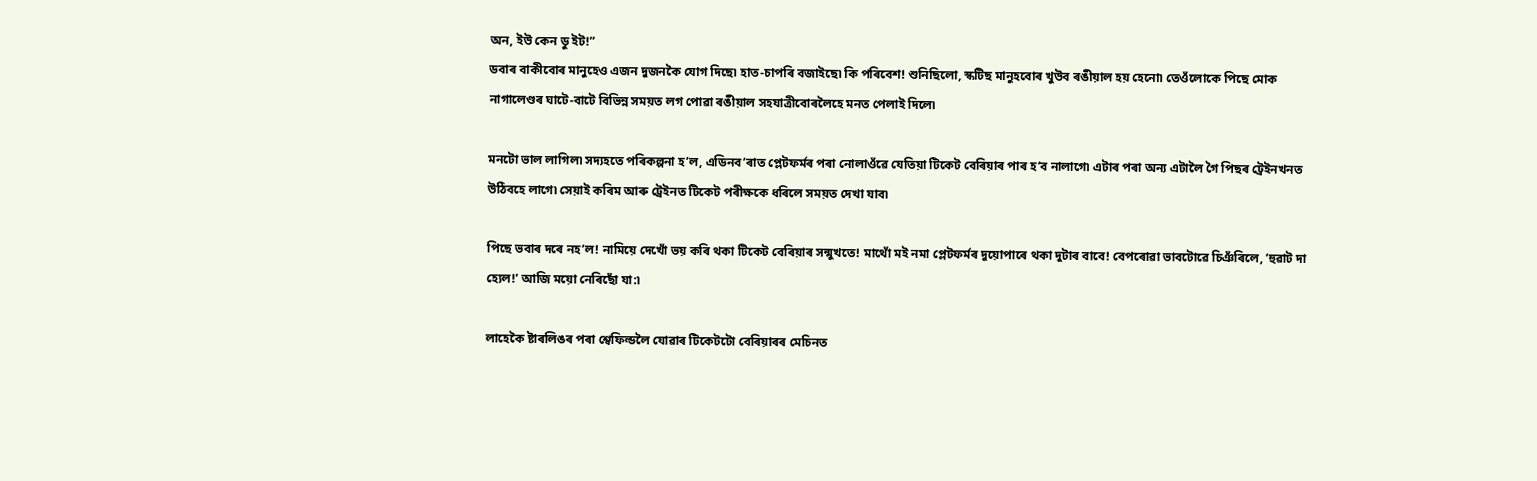অন, ইউ কেন ডু ইট!”
ডবাৰ বাকীবোৰ মানুহেও এজন দুজনকৈ যোগ দিছে৷ হাত-চাপৰি বজাইছে৷ কি পৰিবেশ! শুনিছিলো, স্কটিছ মানুহবোৰ খুউব ৰঙীয়াল হয় হেনো৷ তেওঁলোকে পিছে মোক নাগালেণ্ডৰ ঘাটে-বাটে বিভিন্ন সময়ত লগ পোৱা ৰঙীয়াল সহযাত্ৰীবোৰলৈহে মনত পেলাই দিলে৷

মনটো ভাল লাগিল৷ সদ্যহতে পৰিকল্পনা হ’ল, এডিনব’ৰাত প্লেটফৰ্মৰ পৰা নোলাওঁৱে যেতিয়া টিকেট বেৰিয়াৰ পাৰ হ’ব নালাগে৷ এটাৰ পৰা অন্য এটালৈ গৈ পিছৰ ট্ৰেইনখনত উঠিবহে লাগে৷ সেয়াই কৰিম আৰু ট্ৰেইনত টিকেট পৰীক্ষকে ধৰিলে সময়ত দেখা যাব৷

পিছে ভবাৰ দৰে নহ’ল! নামিয়ে দেখোঁ ভয় কৰি থকা টিকেট বেৰিয়াৰ সন্মুখতে! মাথোঁ মই নমা প্লেটফৰ্মৰ দুয়োপাৰে থকা দুটাৰ বাবে! বেপৰোৱা ভাবটোৱে চিঞঁৰিলে, ’হুৱাট দা হ্যেল!’ আজি ময়ো নেৰিছোঁ যা:৷

লাহেকৈ ষ্টাৰলিঙৰ পৰা শ্বেফিল্ডলৈ যোৱাৰ টিকেটটো বেৰিয়াৰৰ মেচিনত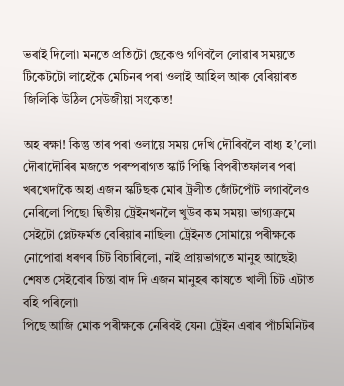ভৰাই দিলো৷ মনতে প্ৰতিটো ছেকেণ্ড গণিবলৈ লোৱাৰ সময়তে টিকেটটো লাহেকৈ মেচিনৰ পৰা ওলাই আহিল আৰু বেৰিয়াৰত জিলিকি উঠিল সেউজীয়া সংকেত!

অহ ৰক্ষা! কিন্তু তাৰ পৰা ওলায়ে সময় দেখি দৌৰিবলৈ বাধ্য হ’লো৷ দৌৰাদৌৰিৰ মজতে পৰম্পৰাগত স্কাৰ্ট পিন্ধি বিপৰীতফালৰ পৰা খৰখেদাকৈ অহা এজন স্কটিছক মোৰ ট্ৰলীত জোঁটপোঁট লগাবলৈও নেৰিলো পিছে৷ দ্বিতীয় ট্ৰেইনখনলৈ খুউব কম সময়৷ ভাগ্যক্ৰমে সেইটো প্লেটফৰ্মত বেৰিয়াৰ নাছিল৷ ট্ৰেইনত সোমায়ে পৰীক্ষকে নোপোৱা ধৰণৰ চিট বিচাৰিলো, নাই প্ৰায়ভাগতে মানুহ আছেই৷ শেষত সেইবোৰ চিন্তা বাদ দি এজন মানুহৰ কাষতে খালী চিট এটাত বহি পৰিলো৷
পিছে আজি মোক পৰীক্ষকে নেৰিবই যেন৷ ট্ৰেইন এৰাৰ পাঁচমিনিটৰ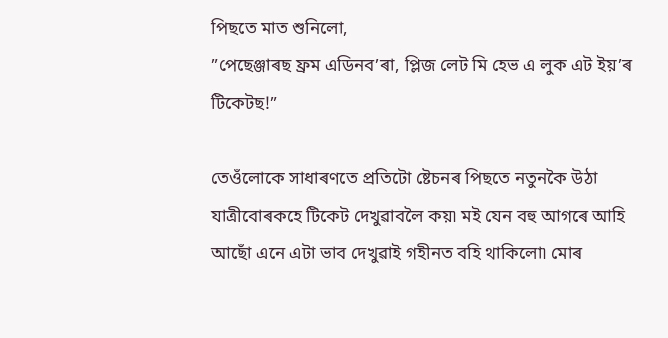পিছতে মাত শুনিলো,
”পেছেঞ্জাৰছ ফ্ৰম এডিনব’ৰা, প্লিজ লেট মি হেভ এ লুক এট ইয়’ৰ টিকেটছ!”

তেওঁলোকে সাধাৰণতে প্ৰতিটো ষ্টেচনৰ পিছতে নতুনকৈ উঠা যাত্ৰীবোৰকহে টিকেট দেখুৱাবলৈ কয়৷ মই যেন বহু আগৰে আহি আছোঁ এনে এটা ভাব দেখুৱাই গহীনত বহি থাকিলো৷ মোৰ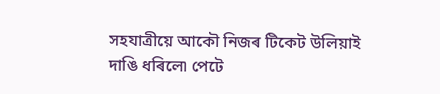সহযাত্ৰীয়ে আকৌ নিজৰ টিকেট উলিয়াই দাঙি ধৰিলে৷ পেটে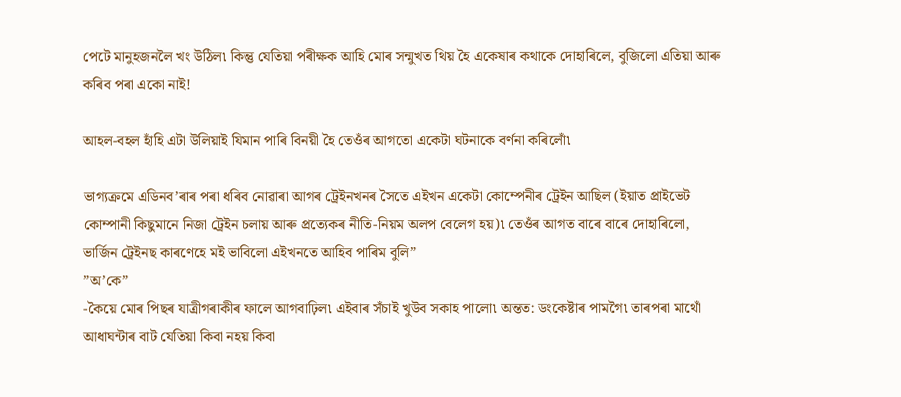পেটে মানুহজনলৈ খং উঠিল৷ কিন্তু যেতিয়া পৰীক্ষক আহি মোৰ সন্মুখত থিয় হৈ একেষাৰ কথাকে দোহাৰিলে, বুজিলো এতিয়া আৰু কৰিব পৰা একো নাই!

আহল-বহল হাঁহি এটা উলিয়াই যিমান পাৰি বিনয়ী হৈ তেওঁৰ আগতো একেটা ঘটনাকে বৰ্ণনা কৰিলোঁ৷

ভাগ্যক্ৰমে এডিনব’ৰাৰ পৰা ধৰিব নোৱাৰা আগৰ ট্ৰেইনখনৰ সৈতে এইখন একেটা কোম্পেনীৰ ট্ৰেইন আছিল (ইয়াত প্ৰাইভেট কোম্পানী কিছুমানে নিজা ট্ৰেইন চলায় আৰু প্ৰত্যেকৰ নীতি-নিয়ম অলপ বেলেগ হয়)৷ তেওঁৰ আগত বাৰে বাৰে দোহাৰিলো,
ভাৰ্জিন ট্ৰেইনছ কাৰণেহে মই ভাবিলো এইখনতে আহিব পাৰিম বুলি”
”অ’কে”
-কৈয়ে মোৰ পিছৰ যাত্ৰীগৰাকীৰ ফালে আগবাঢ়িল৷ এইবাৰ সঁচাই খুউব সকাহ পালো৷ অন্তত: ডংকেষ্টাৰ পামগৈ৷ তাৰপৰা মাথোঁ আধাঘন্টাৰ বাট যেতিয়া কিবা নহয় কিবা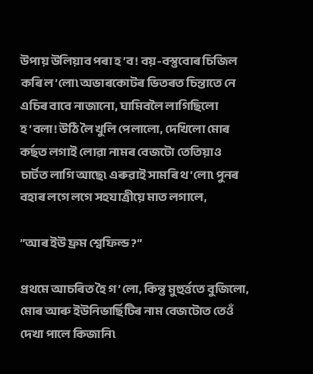উপায় উলিয়াব পৰা হ’ব! বয়-বস্তুবোৰ চিজিল কৰি ল’লো৷ অভাৰকোটৰ ভিতৰত চিন্তাতে নে এচিৰ বাবে নাজানো, ঘামিবলৈ লাগিছিলো হ’বলা! উঠি লৈ খুলি পেলালো, দেখিলো মোৰ কৰ্ছত লগাই লোৱা নামৰ বেজটো তেতিয়াও চাৰ্টত লাগি আছে৷ এৰুৱাই সামৰি থ’লো৷ পুনৰ বহাৰ লগে লগে সহযাত্ৰীয়ে মাত লগালে,

”আৰ ইউ ফ্ৰম শ্বেফিল্ড?”

প্ৰথমে আচৰিত হৈ গ’লো, কিন্তু মুহুৰ্ত্ততে বুজিলো, মোৰ আৰু ইউনিভাৰ্ছিটিৰ নাম বেজটোত তেওঁ দেখা পালে কিজানি৷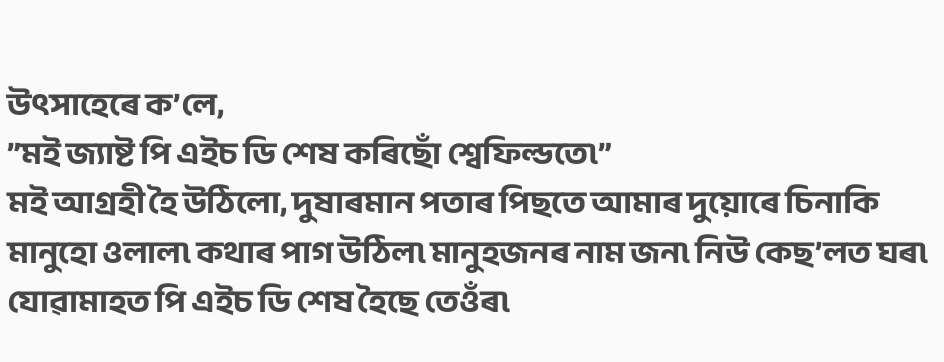উৎসাহেৰে ক’লে,
”মই জ্যাষ্ট পি এইচ ডি শেষ কৰিছোঁ শ্বেফিল্ডতে৷”
মই আগ্ৰহী হৈ উঠিলো, দুষাৰমান পতাৰ পিছতে আমাৰ দুয়োৰে চিনাকি মানুহো ওলাল৷ কথাৰ পাগ উঠিল৷ মানুহজনৰ নাম জন৷ নিউ কেছ’লত ঘৰ৷ যোৱামাহত পি এইচ ডি শেষ হৈছে তেওঁৰ৷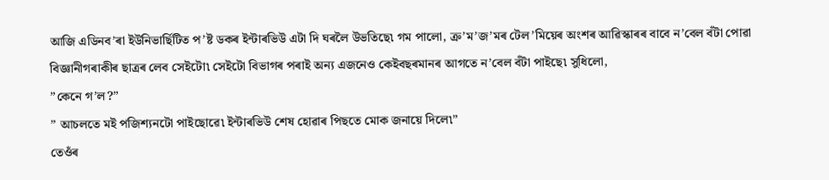আজি এডিনব’ৰা ইউনিভাৰ্ছিটিত প’ষ্ট ডকৰ ইন্টাৰভিউ এটা দি ঘৰলৈ উভতিছে৷ গম পালো, ক্ৰ’ম’জ’মৰ টেল’মিয়েৰ অংশৰ আৱিস্কাৰৰ বাবে ন’বেল বঁটা পোৱা বিজ্ঞানীগৰাকীৰ ছাত্ৰৰ লেব সেইটো৷ সেইটো বিভাগৰ পৰাই অন্য এজনেও কেইবছৰমানৰ আগতে ন’বেল বঁটা পাইছে৷ সুধিলো,
”কেনে গ’ল?”
” আচলতে মই পজিশ্যনটো পাইছোৱে৷ ইন্টাৰভিউ শেষ হোৱাৰ পিছতে মোক জনায়ে দিলে৷”
তেওঁৰ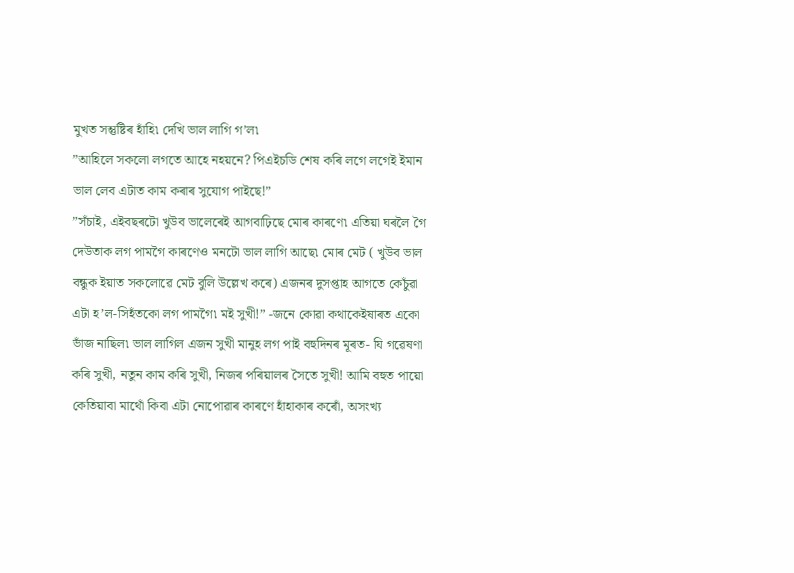মুখত সন্তুষ্টিৰ হাঁহি৷ দেখি ভাল লাগি গ’ল৷
”আহিলে সকলো লগতে আহে নহয়নে? পিএইচডি শেষ কৰি লগে লগেই ইমান ভাল লেব এটাত কাম কৰাৰ সুযোগ পাইছে!”
”সঁচাই, এইবছৰটো খুউব ভালেৰেই আগবাঢ়িছে মোৰ কাৰণে৷ এতিয়া ঘৰলৈ গৈ দেউতাক লগ পামগৈ কাৰণেও মনটো ভাল লাগি আছে৷ মোৰ মেট ( খুউব ভাল বন্ধুক ইয়াত সকলোৱে মেট বুলি উল্লেখ কৰে) এজনৰ দুসপ্তাহ আগতে কেচুঁৱা এটা হ’ল-সিহঁতকো লগ পামগৈ৷ মই সুখী!” -জনে কোৱা কথাকেইষাৰত একো ভাঁজ নাছিল৷ ভাল লাগিল এজন সুখী মানুহ লগ পাই বহুদিনৰ মূৰত- যি গৱেষণা কৰি সুখী, নতুন কাম কৰি সুখী, নিজৰ পৰিয়ালৰ সৈতে সুখী! আমি বহুত পায়ো কেতিয়াবা মাথোঁ কিবা এটা নোপোৱাৰ কাৰণে হাঁহাকাৰ কৰোঁ, অসংখ্য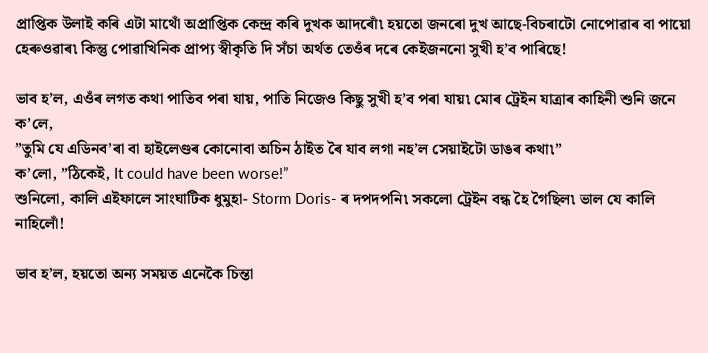প্ৰাপ্তিক উলাই কৰি এটা মাথোঁ অপ্ৰাপ্তিক কেন্দ্ৰ কৰি দুখক আদৰোঁ৷ হয়তো জনৰো দুখ আছে-বিচৰাটো নোপোৱাৰ বা পায়ো হেৰুওৱাৰ৷ কিন্তু পোৱাখিনিক প্ৰাপ্য স্বীকৃতি দি সঁচা অৰ্থত তেওঁৰ দৰে কেইজননো সুখী হ’ব পাৰিছে!

ভাব হ’ল, এওঁৰ লগত কথা পাতিব পৰা যায়, পাতি নিজেও কিছু সুখী হ’ব পৰা যায়৷ মোৰ ট্ৰেইন যাত্ৰাৰ কাহিনী শুনি জনে ক’লে,
”তুমি যে এডিনব’ৰা বা হাইলেণ্ডৰ কোনোবা অচিন ঠাইত ৰৈ যাব লগা নহ’ল সেয়াইটো ডাঙৰ কথা৷”
ক’লো, ”ঠিকেই, It could have been worse!”
শুনিলো, কালি এইফালে সাংঘাটিক ধুমুহা- Storm Doris- ৰ দপদপনি৷ সকলো ট্ৰেইন বন্ধ হৈ গৈছিল৷ ভাল যে কালি নাহিলোঁ!

ভাব হ’ল, হয়তো অন্য সময়ত এনেকৈ চিন্তা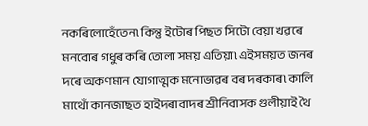নকৰিলোহেঁতেন৷ কিন্তু ইটোৰ পিছত সিটো বেয়া খৱৰে মনবোৰ গধুৰ কৰি তোলা সময় এতিয়া৷ এইসময়ত জনৰ দৰে অকণমান যোগাত্মক মনোভাৱৰ বৰ দৰকাৰ৷ কালি মাথোঁ কানজাছত হাইদৰাবাদৰ শ্ৰীনিবাসক গুলীয়াই থৈ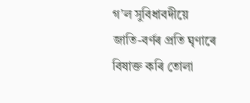গ’ল সুবিধাবদীয়ে জাতি-বৰ্ণৰ প্ৰতি ঘৃণাৰে বিষাক্ত কৰি তোলা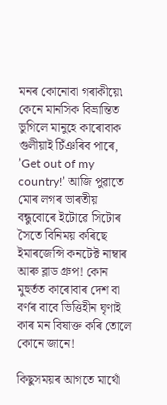মনৰ কোনোবা গৰাকীয়ে৷ কেনে মানসিক বিভ্ৰান্তিত ভুগিলে মানুহে কাৰোবাক গুলীয়াই চিঁঞৰিব পাৰে, ’Get out of my country!’ আজি পুৱাতে মোৰ লগৰ ভাৰতীয় বন্ধুবোৰে ইটোৱে সিটোৰ সৈতে বিনিময় কৰিছে ইমাৰজেন্সি কনটেক্ট নাম্বাৰ আৰু ব্লাড গ্ৰুপ! কোন মুহুৰ্তত কাৰোবাৰ দেশ বা বৰ্ণৰ বাবে ভিত্তিহীন ঘৃণাই কাৰ মন বিষাক্ত কৰি তোলে কোনে জানে!

কিছুসময়ৰ আগতে মাথোঁ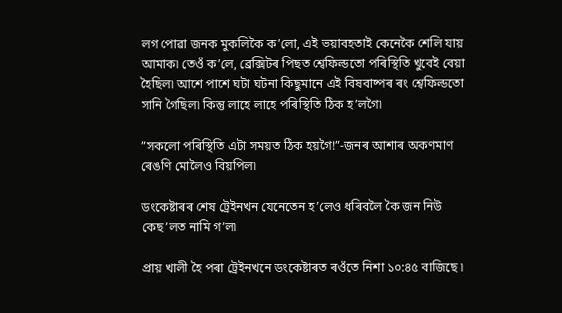লগ পোৱা জনক মুকলিকৈ ক’লো, এই ভয়াবহতাই কেনেকৈ শেলি যায় আমাক৷ তেওঁ ক’লে, ব্ৰেক্সিটৰ পিছত শ্বেফিল্ডতো পৰিস্থিতি খুবেই বেয়া হৈছিল৷ আশে পাশে ঘটা ঘটনা কিছুমানে এই বিষবাষ্পৰ ৰং শ্বেফিল্ডতো সানি গৈছিল৷ কিন্তু লাহে লাহে পৰিস্থিতি ঠিক হ’লগৈ৷

”সকলো পৰিস্থিতি এটা সময়ত ঠিক হয়গৈ!”-জনৰ আশাৰ অকণমাণ ৰেঙণি মোলৈও বিয়পিল৷

ডংকেষ্টাৰৰ শেষ ট্ৰেইনখন যেনেতেন হ’লেও ধৰিবলৈ কৈ জন নিউ কেছ’লত নামি গ’ল৷

প্ৰায় খালী হৈ পৰা ট্ৰেইনখনে ডংকেষ্টাৰত ৰওঁতে নিশা ১০:৪৫ বাজিছে ৷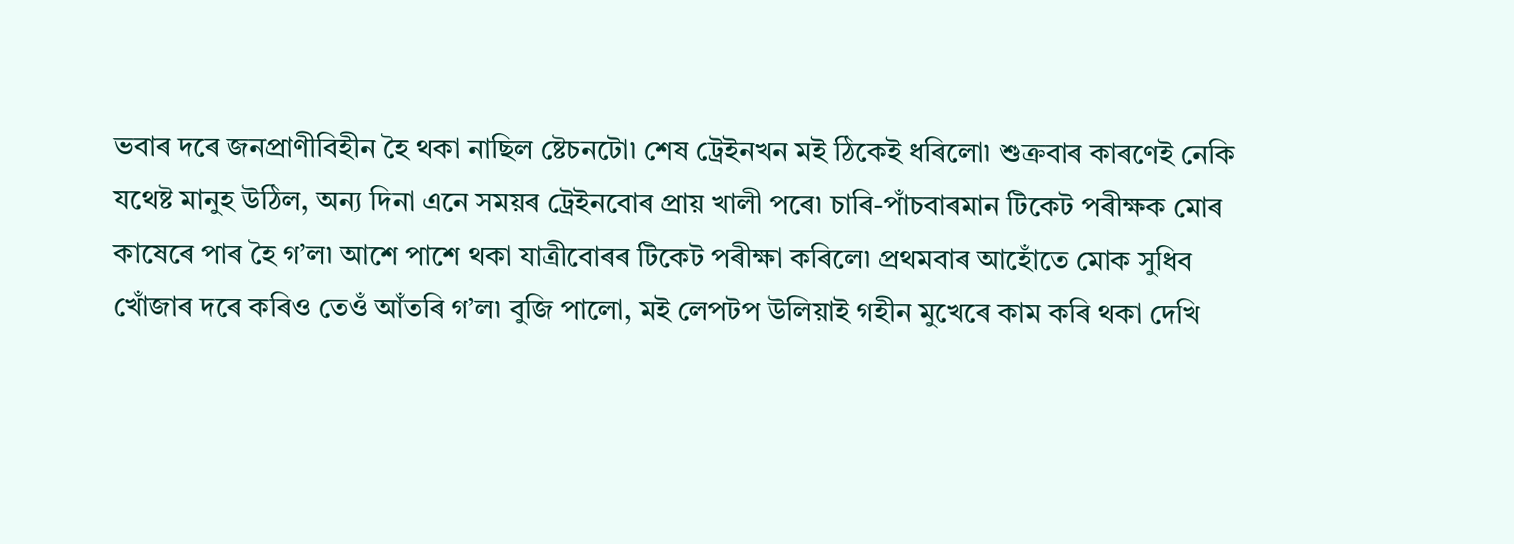ভবাৰ দৰে জনপ্ৰাণীবিহীন হৈ থকা নাছিল ষ্টেচনটো৷ শেষ ট্ৰেইনখন মই ঠিকেই ধৰিলো৷ শুক্ৰবাৰ কাৰণেই নেকি যথেষ্ট মানুহ উঠিল, অন্য দিনা এনে সময়ৰ ট্ৰেইনবোৰ প্ৰায় খালী পৰে৷ চাৰি-পাঁচবাৰমান টিকেট পৰীক্ষক মোৰ কাষেৰে পাৰ হৈ গ’ল৷ আশে পাশে থকা যাত্ৰীবোৰৰ টিকেট পৰীক্ষা কৰিলে৷ প্ৰথমবাৰ আহোঁতে মোক সুধিব খোঁজাৰ দৰে কৰিও তেওঁ আঁতৰি গ’ল৷ বুজি পালো, মই লেপটপ উলিয়াই গহীন মুখেৰে কাম কৰি থকা দেখি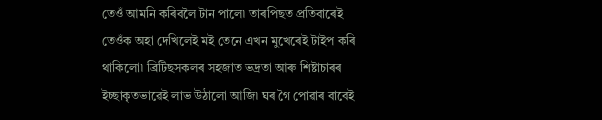তেওঁ আমনি কৰিবলৈ টান পালে৷ তাৰপিছত প্ৰতিবাৰেই তেওঁক অহা দেখিলেই মই তেনে এখন মুখেৰেই টাইপ কৰি থাকিলো৷ ব্ৰিটিছসকলৰ সহজাত ভদ্ৰতা আৰু শিষ্টাচাৰৰ ইচ্ছাকৃতভাৱেই লাভ উঠালো আজি৷ ঘৰ গৈ পোৱাৰ বাবেই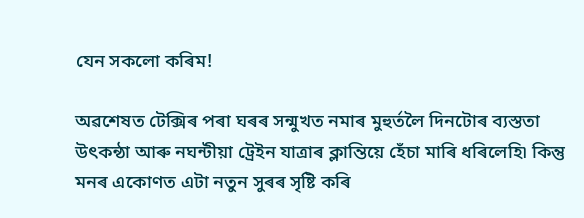যেন সকলো কৰিম!

অৱশেষত টেক্সিৰ পৰা ঘৰৰ সন্মুখত নমাৰ মুহুৰ্তলৈ দিনটোৰ ব্যস্ততা উৎকন্ঠা আৰু নঘন্টীয়া ট্ৰেইন যাত্ৰাৰ ক্লান্তিয়ে হেঁচা মাৰি ধৰিলেহি৷ কিন্তু মনৰ একোণত এটা নতুন সুৰৰ সৃষ্টি কৰি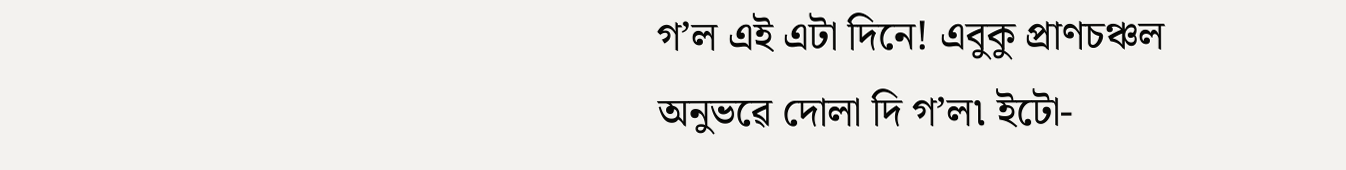গ’ল এই এটা দিনে! এবুকু প্ৰাণচঞ্চল অনুভৱে দোলা দি গ’ল৷ ইটো-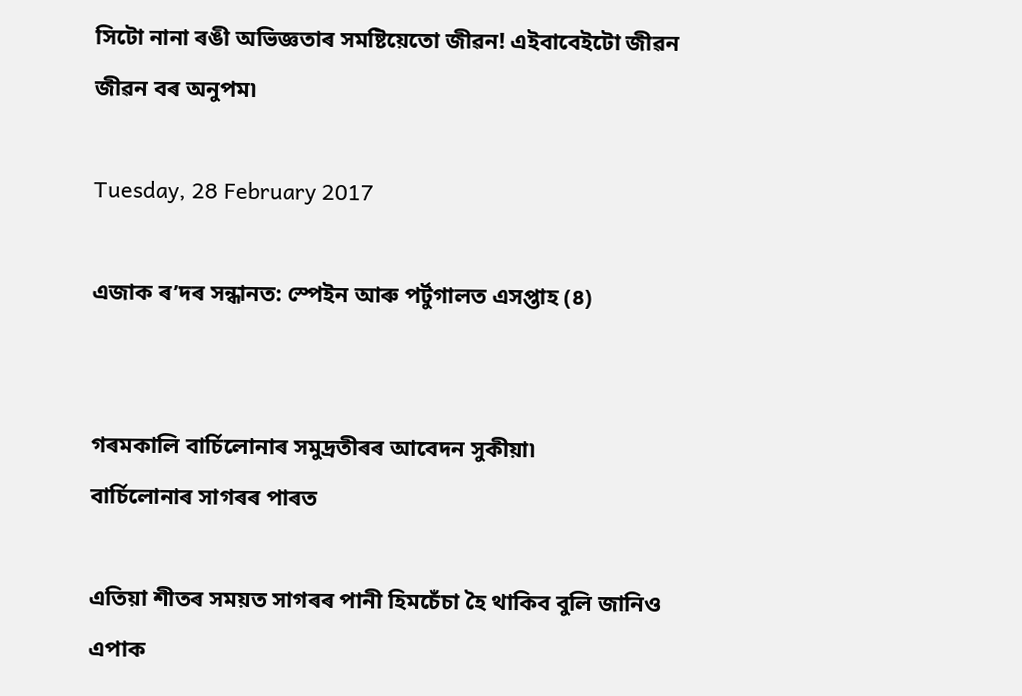সিটো নানা ৰঙী অভিজ্ঞতাৰ সমষ্টিয়েতো জীৱন! এইবাবেইটো জীৱন জীৱন বৰ অনুপম৷

Tuesday, 28 February 2017

এজাক ৰ’দৰ সন্ধানত: স্পেইন আৰু পৰ্টুগালত এসপ্তাহ (৪)


গৰমকালি বাৰ্চিলোনাৰ সমুদ্ৰতীৰৰ আবেদন সুকীয়া৷
বাৰ্চিলোনাৰ সাগৰৰ পাৰত

এতিয়া শীতৰ সময়ত সাগৰৰ পানী হিমচেঁচা হৈ থাকিব বুলি জানিও এপাক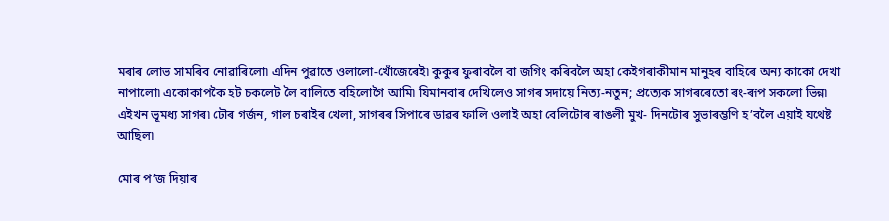মৰাৰ লোভ সামৰিব নোৱাৰিলো৷ এদিন পুৱাতে ওলালো-খোঁজেৰেই৷ কুকুৰ ফুৰাবলৈ বা জগিং কৰিবলৈ অহা কেইগৰাকীমান মানুহৰ বাহিৰে অন্য কাকো দেখা নাপালো৷ একোকাপকৈ হট চকলেট লৈ বালিতে বহিলোগৈ আমি৷ যিমানবাৰ দেখিলেও সাগৰ সদায়ে নিত্য-নতুন; প্ৰত্যেক সাগৰৰেতো ৰং-ৰূপ সকলো ভিন্ন৷ এইখন ভূমধ্য সাগৰ৷ ঢৌৰ গৰ্জন, গাল চৰাইৰ খেলা, সাগৰৰ সিপাৰে ডাৱৰ ফালি ওলাই অহা বেলিটোৰ ৰাঙলী মুখ- দিনটোৰ সুভাৰম্ভণি হ’বলৈ এয়াই যথেষ্ট আছিল৷

মোৰ প’জ দিয়াৰ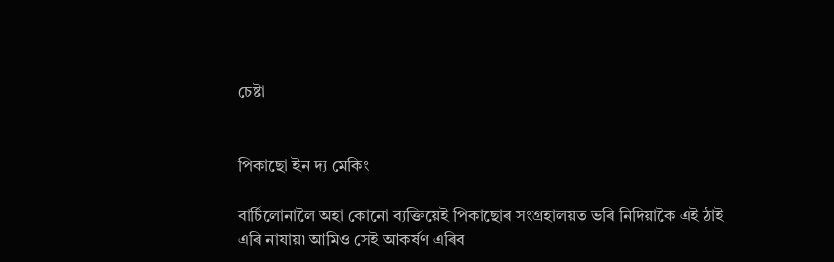চেষ্টা


পিকাছো ইন দ্য মেকিং

বাৰ্চিলোনালৈ অহা কোনো ব্যক্তিয়েই পিকাছোৰ সংগ্ৰহালয়ত ভৰি নিদিয়াকৈ এই ঠাই এৰি নাযায়৷ আমিও সেই আকৰ্ষণ এৰিব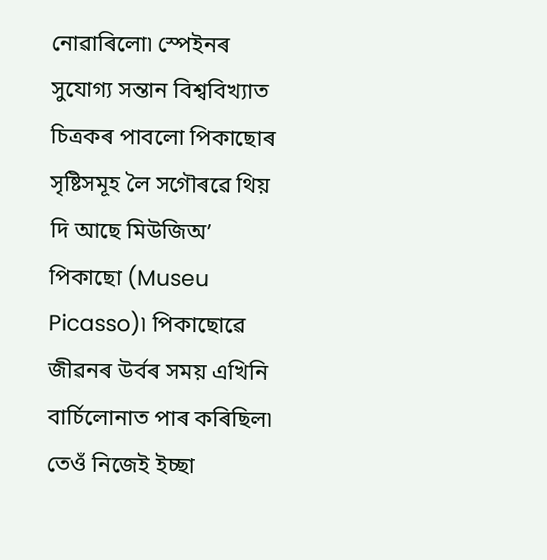নোৱাৰিলো৷ স্পেইনৰ সুযোগ্য সন্তান বিশ্ববিখ্যাত চিত্ৰকৰ পাবলো পিকাছোৰ সৃষ্টিসমূহ লৈ সগৌৰৱে থিয় দি আছে মিউজিঅ’ পিকাছো (Museu Picasso)৷ পিকাছোৱে জীৱনৰ উৰ্বৰ সময় এখিনি বাৰ্চিলোনাত পাৰ কৰিছিল৷ তেওঁ নিজেই ইচ্ছা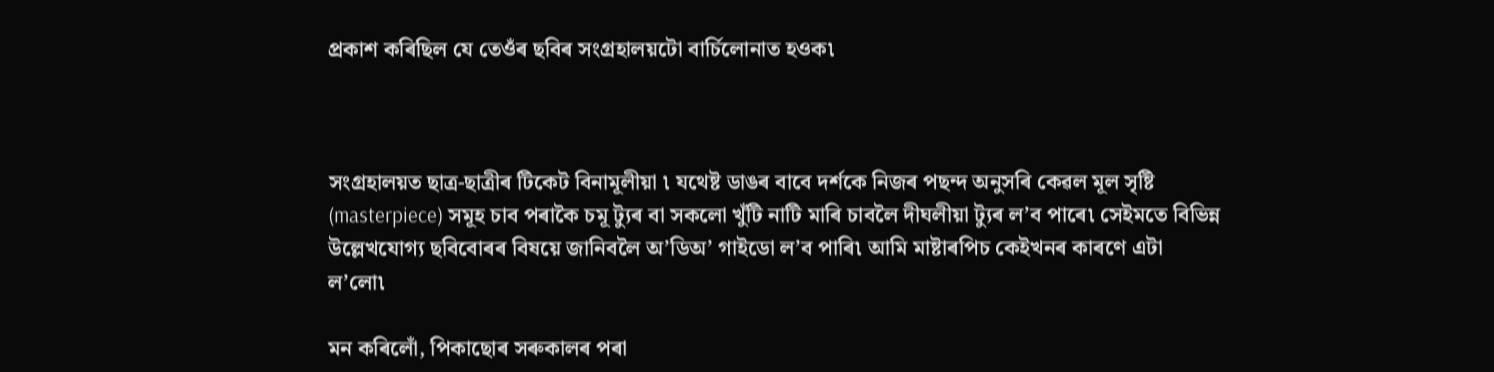প্ৰকাশ কৰিছিল যে তেওঁৰ ছবিৰ সংগ্ৰহালয়টো বাৰ্চিলোনাত হওক৷



সংগ্ৰহালয়ত ছাত্ৰ-ছাত্ৰীৰ টিকেট বিনামূলীয়া ৷ যথেষ্ট ডাঙৰ বাবে দৰ্শকে নিজৰ পছন্দ অনুসৰি কেৱল মূল সৃষ্টি (masterpiece) সমূহ চাব পৰাকৈ চমূ ট্যুৰ বা সকলো খুঁটি নাটি মাৰি চাবলৈ দীঘলীয়া ট্যুৰ ল’ব পাৰে৷ সেইমতে বিভিন্ন উল্লেখযোগ্য ছবিবোৰৰ বিষয়ে জানিবলৈ অ’ডিঅ’ গাইডো ল’ব পাৰি৷ আমি মাষ্টাৰপিচ কেইখনৰ কাৰণে এটা ল’লো৷

মন কৰিলোঁ, পিকাছোৰ সৰুকালৰ পৰা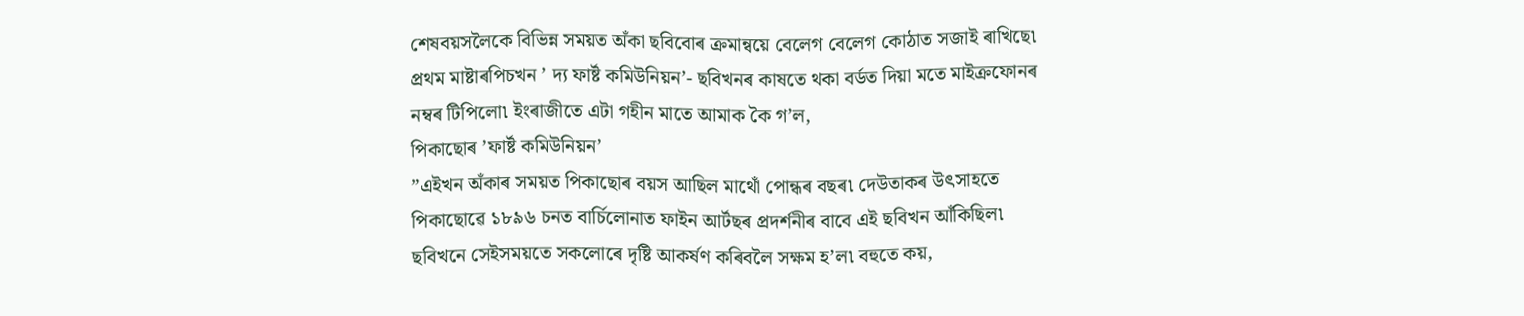শেষবয়সলৈকে বিভিন্ন সময়ত অঁকা ছবিবোৰ ক্ৰমান্বয়ে বেলেগ বেলেগ কোঠাত সজাই ৰাখিছে৷ প্ৰথম মাষ্টাৰপিচখন ’ দ্য ফাৰ্ষ্ট কমিউনিয়ন’- ছবিখনৰ কাষতে থকা বৰ্ডত দিয়া মতে মাইক্ৰফোনৰ নম্বৰ টিপিলো৷ ইংৰাজীতে এটা গহীন মাতে আমাক কৈ গ’ল,
পিকাছোৰ ’ফাৰ্ষ্ট কমিউনিয়ন’
”এইখন অঁকাৰ সময়ত পিকাছোৰ বয়স আছিল মাথোঁ পোন্ধৰ বছৰ৷ দেউতাকৰ উৎসাহতে পিকাছোৱে ১৮৯৬ চনত বাৰ্চিলোনাত ফাইন আৰ্টছৰ প্ৰদৰ্শনীৰ বাবে এই ছবিখন আঁকিছিল৷ ছবিখনে সেইসময়তে সকলোৰে দৃষ্টি আকৰ্ষণ কৰিবলৈ সক্ষম হ’ল৷ বহুতে কয়,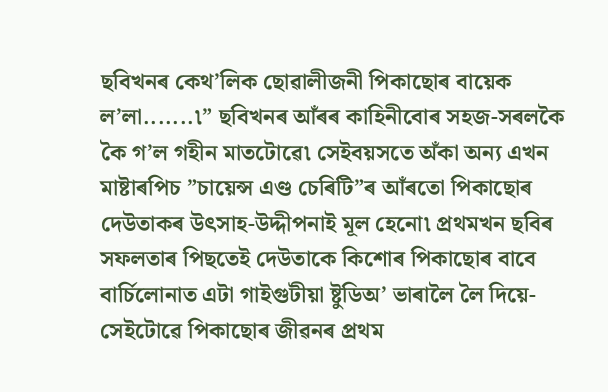ছবিখনৰ কেথ’লিক ছোৱালীজনী পিকাছোৰ বায়েক ল’লা.......৷” ছবিখনৰ আঁৰৰ কাহিনীবোৰ সহজ-সৰলকৈ কৈ গ’ল গহীন মাতটোৱে৷ সেইবয়সতে অঁকা অন্য এখন মাষ্টাৰপিচ ”চায়েন্স এণ্ড চেৰিটি”ৰ আঁৰতো পিকাছোৰ দেউতাকৰ উৎসাহ-উদ্দীপনাই মূল হেনো৷ প্ৰথমখন ছবিৰ সফলতাৰ পিছতেই দেউতাকে কিশোৰ পিকাছোৰ বাবে বাৰ্চিলোনাত এটা গাইগুটীয়া ষ্টুডিঅ’ ভাৰালৈ লৈ দিয়ে-সেইটোৱে পিকাছোৰ জীৱনৰ প্ৰথম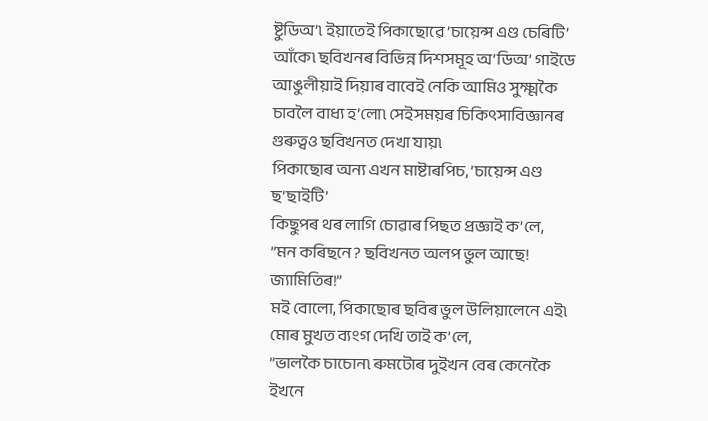ষ্টুডিঅ’৷ ইয়াতেই পিকাছোৱে ’চায়েন্স এণ্ড চেৰিটি’ আঁকে৷ ছবিখনৰ বিভিন্ন দিশসমূহ অ’ডিঅ’ গাইডে আঙুলীয়াই দিয়াৰ বাবেই নেকি আমিও সুক্ষ্মকৈ চাবলৈ বাধ্য হ’লো৷ সেইসময়ৰ চিকিৎসাবিজ্ঞানৰ গুৰুত্বও ছবিখনত দেখা যায়৷
পিকাছোৰ অন্য এখন মাষ্টাৰপিচ, ’চায়েন্স এণ্ড ছ’ছাইটি’
কিছুপৰ থৰ লাগি চোৱাৰ পিছত প্ৰজ্ঞাই ক’লে,
”মন কৰিছনে? ছবিখনত অলপ ভুল আছে! জ্যামিতিৰ!”
মই বোলো, পিকাছোৰ ছবিৰ ভুল উলিয়ালেনে এই৷ মোৰ মুখত ব্যংগ দেখি তাই ক’লে,
”ভালকৈ চাচোন৷ ৰুমটোৰ দুইখন বেৰ কেনেকৈ ইখনে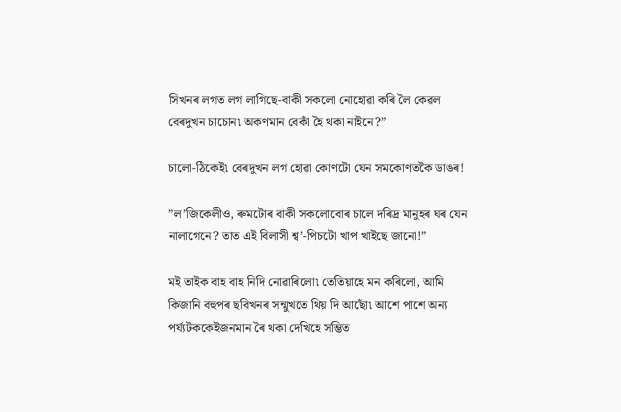সিখনৰ লগত লগ লাগিছে-বাকী সকলো নোহোৱা কৰি লৈ কেৱল বেৰদুখন চাচোন৷ অকণমান বেকাঁ হৈ থকা নাইনে?”

চালো-ঠিকেই৷ বেৰদুখন লগ হোৱা কোণটো যেন সমকোণতকৈ ডাঙৰ!

”ল’জিকেলীও, ৰুমটোৰ বাকী সকলোবোৰ চালে দৰিদ্ৰ মানুহৰ ঘৰ যেন নালাগেনে? তাত এই বিলাসী শ্ব’-পিচটো খাপ খাইছে জানো!”

মই তাইক বাহ বাহ নিদি নোৱাৰিলো৷ তেতিয়াহে মন কৰিলো, আমি কিজানি বহুপৰ ছবিখনৰ সন্মুখতে থিয় দি আছোঁ৷ আশে পাশে অন্য পৰ্য্যটককেইজনমান ৰৈ থকা দেখিহে সম্ভিত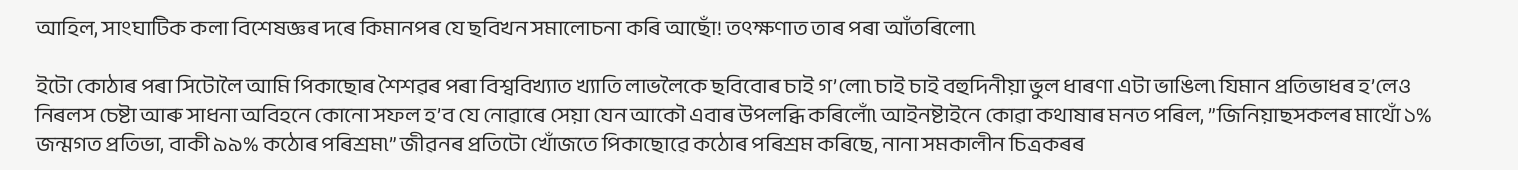আহিল, সাংঘাটিক কলা বিশেষজ্ঞৰ দৰে কিমানপৰ যে ছবিখন সমালোচনা কৰি আছোঁ! তৎক্ষণাত তাৰ পৰা আঁতৰিলো৷

ইটো কোঠাৰ পৰা সিটোলৈ আমি পিকাছোৰ শৈশৱৰ পৰা বিশ্ববিখ্যাত খ্যাতি লাভলৈকে ছবিবোৰ চাই গ’লো৷ চাই চাই বহুদিনীয়া ভুল ধাৰণা এটা ভাঙিল৷ যিমান প্ৰতিভাধৰ হ’লেও নিৰলস চেষ্টা আৰু সাধনা অবিহনে কোনো সফল হ’ব যে নোৱাৰে সেয়া যেন আকৌ এবাৰ উপলব্ধি কৰিলোঁ৷ আইনষ্টাইনে কোৱা কথাষাৰ মনত পৰিল, ”জিনিয়াছসকলৰ মাথোঁ ১% জন্মগত প্ৰতিভা, বাকী ৯৯% কঠোৰ পৰিশ্ৰম৷” জীৱনৰ প্ৰতিটো খোঁজতে পিকাছোৱে কঠোৰ পৰিশ্ৰম কৰিছে, নানা সমকালীন চিত্ৰকৰৰ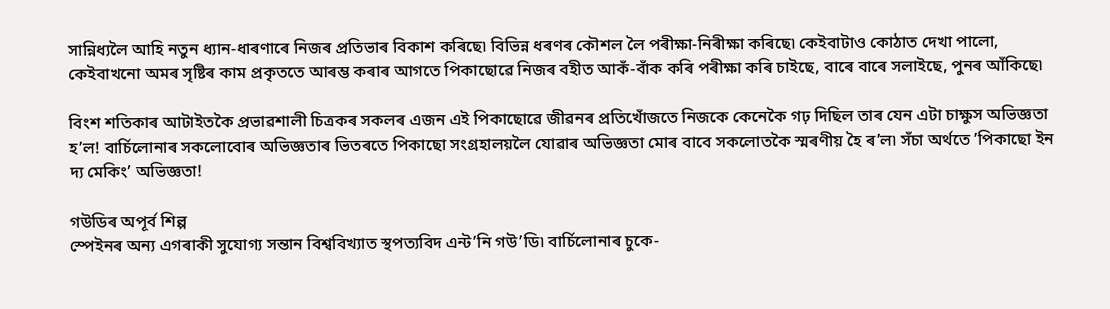সান্নিধ্যলৈ আহি নতুন ধ্যান-ধাৰণাৰে নিজৰ প্ৰতিভাৰ বিকাশ কৰিছে৷ বিভিন্ন ধৰণৰ কৌশল লৈ পৰীক্ষা-নিৰীক্ষা কৰিছে৷ কেইবাটাও কোঠাত দেখা পালো, কেইবাখনো অমৰ সৃষ্টিৰ কাম প্ৰকৃততে আৰম্ভ কৰাৰ আগতে পিকাছোৱে নিজৰ বহীত আকঁ-বাঁক কৰি পৰীক্ষা কৰি চাইছে, বাৰে বাৰে সলাইছে, পুনৰ আঁকিছে৷

বিংশ শতিকাৰ আটাইতকৈ প্ৰভাৱশালী চিত্ৰকৰ সকলৰ এজন এই পিকাছোৱে জীৱনৰ প্ৰতিখোঁজতে নিজকে কেনেকৈ গঢ় দিছিল তাৰ যেন এটা চাক্ষুস অভিজ্ঞতা হ’ল! বাৰ্চিলোনাৰ সকলোবোৰ অভিজ্ঞতাৰ ভিতৰতে পিকাছো সংগ্ৰহালয়লৈ যোৱাৰ অভিজ্ঞতা মোৰ বাবে সকলোতকৈ স্মৰণীয় হৈ ৰ’ল৷ সঁচা অৰ্থতে ’পিকাছো ইন দ্য মেকিং’ অভিজ্ঞতা!

গউডিৰ অপূৰ্ব শিল্প
স্পেইনৰ অন্য এগৰাকী সুযোগ্য সন্তান বিশ্ববিখ্যাত স্থপত্যবিদ এন্ট’নি গউ’ডি৷ বাৰ্চিলোনাৰ চুকে-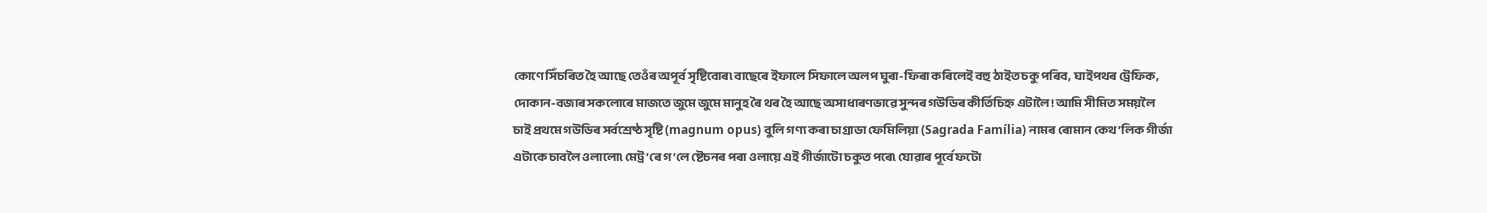কোণে সিঁচৰিত হৈ আছে তেওঁৰ অপূৰ্ব সৃষ্টিবোৰ৷ বাছেৰে ইফালে সিফালে অলপ ঘুৰা-ফিৰা কৰিলেই বহু ঠাইত চকু পৰিব, ঘাইপথৰ ট্ৰেফিক, দোকান-বজাৰ সকলোৰে মাজতে জুমে জুমে মানুহ ৰৈ থৰ হৈ আছে অসাধাৰণভাৱে সুন্দৰ গউডিৰ কীৰ্তিচিহ্ন এটালৈ! আমি সীমিত সময়লৈ চাই প্ৰথমে গউডিৰ সৰ্বশ্ৰেষ্ঠ সৃষ্টি (magnum opus) বুলি গণ্য কৰা চাগ্ৰাডা ফেমিলিয়া (Sagrada Família) নামৰ ৰোমান কেথ’লিক গীৰ্জা এটাকে চাবলৈ ওলালো৷ মেট্ৰ’ৰে গ’লে ষ্টেচনৰ পৰা ওলায়ে এই গীৰ্জাটো চকুত পৰে৷ যোৱাৰ পূৰ্বে ফটো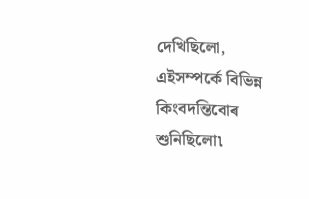দেখিছিলো, এইসম্পৰ্কে বিভিন্ন কিংবদন্তিবোৰ শুনিছিলো৷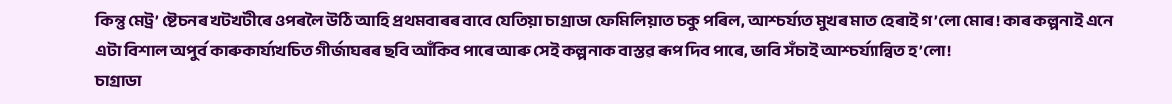কিন্তু মেট্ৰ’ ষ্টেচনৰ খটখটীৰে ওপৰলৈ উঠি আহি প্ৰথমবাৰৰ বাবে যেতিয়া চাগ্ৰাডা ফেমিলিয়াত চকু পৰিল, আশ্চৰ্য্যত মুখৰ মাত হেৰাই গ’লো মোৰ! কাৰ কল্পনাই এনে এটা বিশাল অপুৰ্ব কাৰুকাৰ্য্যখচিত গীৰ্জাঘৰৰ ছবি আঁকিব পাৰে আৰু সেই কল্পনাক বাস্তৱ ৰূপ দিব পাৰে, ভাবি সঁচাই আশ্চৰ্য্যান্বিত হ’লো!
চাগ্ৰাডা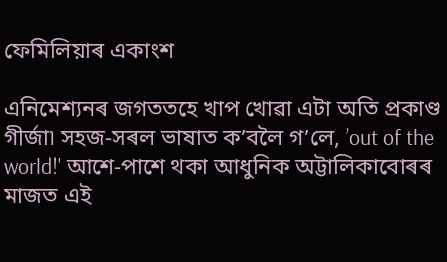ফেমিলিয়াৰ একাংশ

এনিমেশ্যনৰ জগততহে খাপ খোৱা এটা অতি প্ৰকাণ্ড গীৰ্জা৷ সহজ-সৰল ভাষাত ক’বলৈ গ’লে, ’out of the world!' আশে-পাশে থকা আধুনিক অট্টালিকাবোৰৰ মাজত এই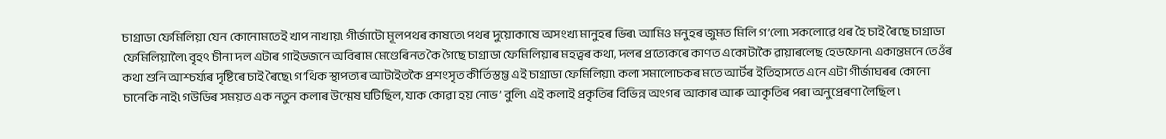চাগ্ৰাডা ফেমিলিয়া যেন কোনোমতেই খাপ নাখায়৷ গীৰ্জাটো মূলপথৰ কাষতে৷ পথৰ দুয়োকাষে অসংখ্য মানুহৰ ভিৰ৷ আমিও মনুহৰ জুমত মিলি গ’লো৷ সকলোৱে থৰ হৈ চাই ৰৈছে চাগ্ৰাডা ফেমিলিয়ালৈ৷ বৃহৎ চীনা দল এটাৰ গাইডজনে অবিৰাম মেণ্ডেৰিনত কৈ গৈছে চাগ্ৰাডা ফেমিলিয়াৰ মহত্বৰ কথা, দলৰ প্ৰত্যেকৰে কাণত একোটাকৈ ৱায়াৰলেছ হেডফোন৷ একান্তমনে তেওঁৰ কথা শুনি আশ্চৰ্য্যৰ দৃষ্টিৰে চাই ৰৈছে৷ গ’থিক স্থাপত্যৰ আটাইতকৈ প্ৰশংসৃত কীৰ্তিস্তম্ভ এই চাগ্ৰাডা ফেমিলিয়া৷ কলা সমালোচকৰ মতে আৰ্টৰ ইতিহাসতে এনে এটা গীৰ্জাঘৰৰ কোনো চানেকি নাই৷ গউডিৰ সময়ত এক নতুন কলাৰ উন্মেষ ঘটিছিল, যাক কোৱা হয় নোভ’ বুলি৷ এই কলাই প্ৰকৃতিৰ বিভিন্ন অংগৰ আকাৰ আৰু আকৃতিৰ পৰা অনুপ্ৰেৰণা লৈছিল ৷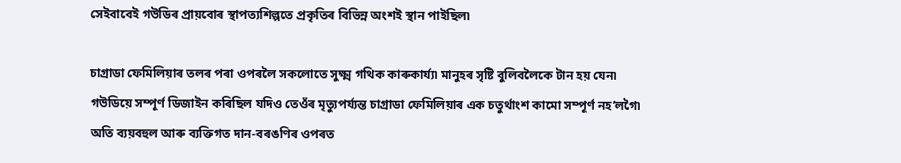সেইবাবেই গউডিৰ প্ৰায়বোৰ স্থাপত্যশিল্পতে প্ৰকৃতিৰ বিভিন্ন অংশই স্থান পাইছিল৷

চাগ্ৰাডা ফেমিলিয়াৰ তলৰ পৰা ওপৰলৈ সকলোতে সুক্ষ্ম গথিক কাৰুকাৰ্য্য৷ মানুহৰ সৃষ্টি বুলিবলৈকে টান হয় যেন৷ গউডিয়ে সম্পূৰ্ণ ডিজাইন কৰিছিল যদিও তেওঁৰ মৃত্যুপৰ্য্যন্ত চাগ্ৰাডা ফেমিলিয়াৰ এক চতুৰ্থাংশ কামো সম্পূৰ্ণ নহ’লগৈ৷ অতি ব্যয়বহুল আৰু ব্যক্তিগত দান-বৰঙণিৰ ওপৰত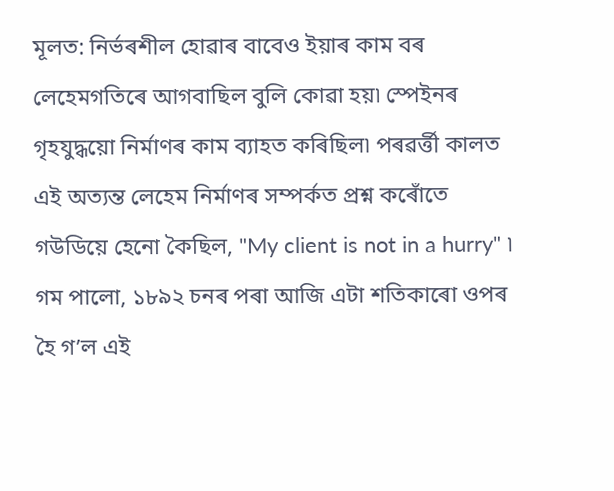মূলত: নিৰ্ভৰশীল হোৱাৰ বাবেও ইয়াৰ কাম বৰ লেহেমগতিৰে আগবাছিল বুলি কোৱা হয়৷ স্পেইনৰ গৃহযুদ্ধয়ো নিৰ্মাণৰ কাম ব্যাহত কৰিছিল৷ পৰৱৰ্ত্তী কালত এই অত্যন্ত লেহেম নিৰ্মাণৰ সম্পৰ্কত প্ৰশ্ন কৰোঁতে গউডিয়ে হেনো কৈছিল, "My client is not in a hurry" ৷ গম পালো, ১৮৯২ চনৰ পৰা আজি এটা শতিকাৰো ওপৰ হৈ গ’ল এই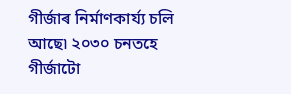গীৰ্জাৰ নিৰ্মাণকাৰ্য্য চলি আছে৷ ২০৩০ চনতহে গীৰ্জাটো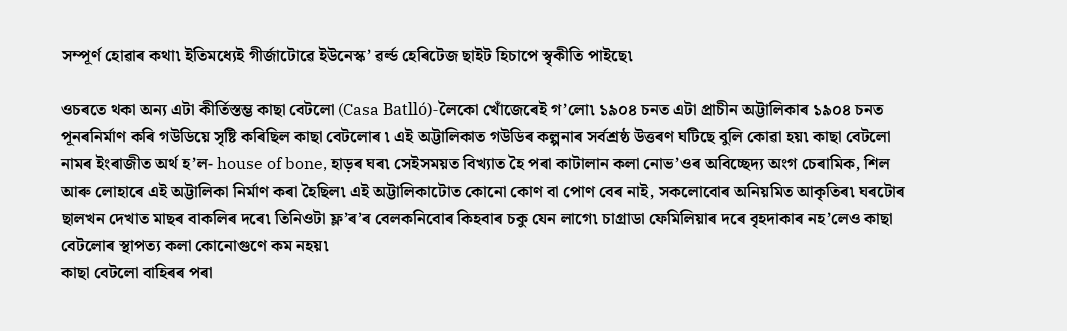সম্পূৰ্ণ হোৱাৰ কথা৷ ইতিমধ্যেই গীৰ্জাটোৱে ইউনেস্ক’ ৱৰ্ল্ড হেৰিটেজ ছাইট হিচাপে স্বৃকীতি পাইছে৷

ওচৰতে থকা অন্য এটা কীৰ্তিস্তম্ভ কাছা বেটলো (Casa Batlló)-লৈকো খোঁজেৰেই গ’লো৷ ১৯০৪ চনত এটা প্ৰাচীন অট্টালিকাৰ ১৯০৪ চনত পূনৰনিৰ্মাণ কৰি গউডিয়ে সৃষ্টি কৰিছিল কাছা বেটলোৰ ৷ এই অট্টালিকাত গউডিৰ কল্পনাৰ সৰ্বশ্ৰষ্ঠ উত্তৰণ ঘটিছে বুলি কোৱা হয়৷ কাছা বেটলো নামৰ ইংৰাজীত অৰ্থ হ’ল- house of bone, হাড়ৰ ঘৰ৷ সেইসময়ত বিখ্যাত হৈ পৰা কাটালান কলা নোভ’ওৰ অবিচ্ছেদ্য অংগ চেৰামিক, শিল আৰু লোহাৰে এই অট্টালিকা নিৰ্মাণ কৰা হৈছিল৷ এই অট্টালিকাটোত কোনো কোণ বা পোণ বেৰ নাই, সকলোবোৰ অনিয়মিত আকৃতিৰ৷ ঘৰটোৰ ছালখন দেখাত মাছৰ বাকলিৰ দৰে৷ তিনিওটা ফ্ল’ৰ’ৰ বেলকনিবোৰ কিহবাৰ চকু যেন লাগে৷ চাগ্ৰাডা ফেমিলিয়াৰ দৰে বৃহদাকাৰ নহ’লেও কাছা বেটলোৰ স্থাপত্য কলা কোনোগুণে কম নহয়৷
কাছা বেটলো বাহিৰৰ পৰা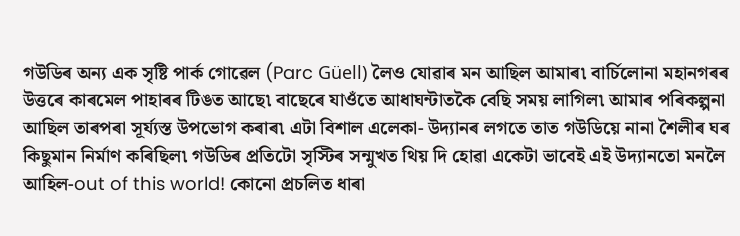গউডিৰ অন্য এক সৃষ্টি পাৰ্ক গোৱেল (Parc Güell) লৈও যোৱাৰ মন আছিল আমাৰ৷ বাৰ্চিলোনা মহানগৰৰ উত্তৰে কাৰমেল পাহাৰৰ টিঙত আছে৷ বাছেৰে যাওঁতে আধাঘন্টাতকৈ বেছি সময় লাগিল৷ আমাৰ পৰিকল্পনা আছিল তাৰপৰা সূৰ্য্যস্ত উপভোগ কৰাৰ৷ এটা বিশাল এলেকা- উদ্যানৰ লগতে তাত গউডিয়ে নানা শৈলীৰ ঘৰ কিছুমান নিৰ্মাণ কৰিছিল৷ গউডিৰ প্ৰতিটো সৃস্টিৰ সন্মুখত থিয় দি হোৱা একেটা ভাবেই এই উদ্যানতো মনলৈ আহিল-out of this world! কোনো প্ৰচলিত ধাৰা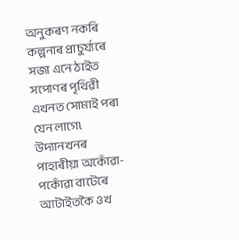অনুকৰণ নকৰি কল্পনাৰ প্ৰাচুৰ্য্যৰে সজা এনে ঠাইত সপোণৰ পৃথিৱী এখনত সোমাই পৰা যেন লাগে৷ উদ্যানখনৰ পাহাৰীয়া অকোঁৱা-পকোঁৱা বাটেৰে আটাইতকৈ ওখ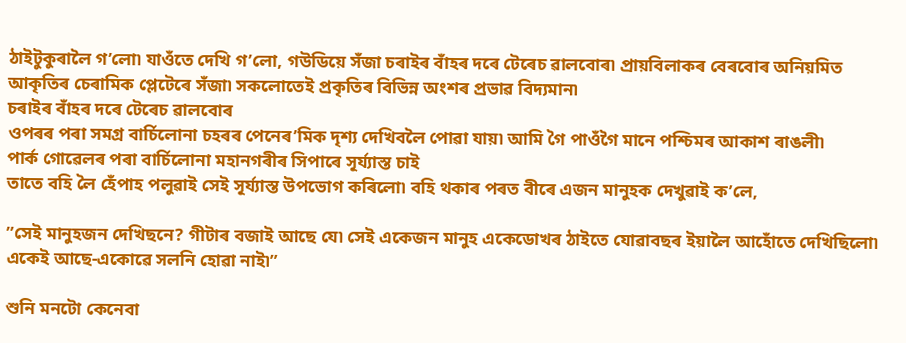ঠাইটুকুৰালৈ গ’লো৷ যাওঁতে দেখি গ’লো, গউডিয়ে সঁজা চৰাইৰ বাঁহৰ দৰে টেৰেচ ৱালবোৰ৷ প্ৰায়বিলাকৰ বেৰবোৰ অনিয়মিত আকৃতিৰ চেৰামিক প্লেটেৰে সঁজা৷ সকলোতেই প্ৰকৃতিৰ বিভিন্ন অংশৰ প্ৰভাৱ বিদ্যমান৷
চৰাইৰ বাঁহৰ দৰে টেৰেচ ৱালবোৰ
ওপৰৰ পৰা সমগ্ৰ বাৰ্চিলোনা চহৰৰ পেনেৰ’মিক দৃশ্য দেখিবলৈ পোৱা যায়৷ আমি গৈ পাওঁগৈ মানে পশ্চিমৰ আকাশ ৰাঙলী৷
পাৰ্ক গোৱেলৰ পৰা বাৰ্চিলোনা মহানগৰীৰ সিপাৰে সূৰ্য্যাস্ত চাই
তাতে বহি লৈ হেঁপাহ পলুৱাই সেই সূৰ্য্যাস্ত উপভোগ কৰিলো৷ বহি থকাৰ পৰত বীৰে এজন মানুহক দেখুৱাই ক’লে,

”সেই মানুহজন দেখিছনে? গীটাৰ বজাই আছে যে৷ সেই একেজন মানুহ একেডোখৰ ঠাইতে যোৱাবছৰ ইয়ালৈ আহোঁতে দেখিছিলো৷ একেই আছে-একোৱে সলনি হোৱা নাই৷”

শুনি মনটো কেনেবা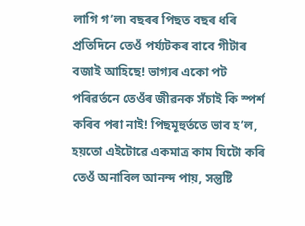লাগি গ’ল৷ বছৰৰ পিছত বছৰ ধৰি প্ৰতিদিনে তেওঁ পৰ্য্যটকৰ বাবে গীটাৰ বজাই আহিছে! ভাগ্যৰ একো পট পৰিৱৰ্তনে তেওঁৰ জীৱনক সঁচাই কি স্পৰ্শ কৰিব পৰা নাই! পিছমূহুৰ্ততে ভাব হ’ল, হয়তো এইটোৱে একমাত্ৰ কাম যিটো কৰি তেওঁ অনাবিল আনন্দ পায়, সন্তুষ্টি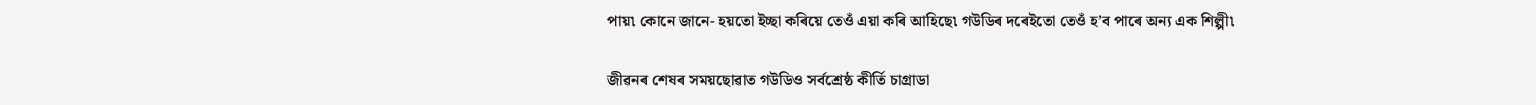পায়৷ কোনে জানে- হয়তো ইচ্ছা কৰিয়ে তেওঁ এয়া কৰি আহিছে৷ গউডিৰ দৰেইতো তেওঁ হ’ব পাৰে অন্য এক শিল্পী৷

জীৱনৰ শেষৰ সময়ছোৱাত গউডিও সৰ্বশ্ৰেষ্ঠ কীৰ্তি চাগ্ৰাডা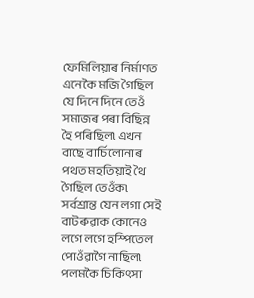ফেমিলিয়াৰ নিৰ্মাণত এনেকৈ মজি গৈছিল যে দিনে দিনে তেওঁ সমাজৰ পৰা বিছিন্ন হৈ পৰিছিল৷ এখন বাছে বাৰ্চিলোনাৰ পথত মহতিয়াই থৈ গৈছিল তেওঁক৷ সৰ্বশ্ৰান্ত যেন লগা সেই বাটৰুৱাক কোনেও লগে লগে হস্পিতেল পোওঁৱাগৈ নাছিল৷ পলমকৈ চিকিৎসা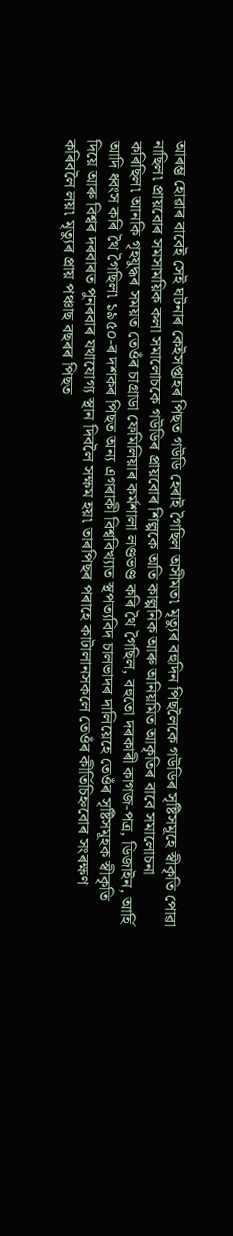আৰম্ভ হোৱাৰ বাবেই সেই ঘটনাৰ কেইসপ্তাহৰ পিছত গউডি হেৰাই গৈছিল অসীমত৷ মৃত্যুৰ বহুদিন পিছলৈকে গউডিৰ সৃষ্টিসমূহে স্বীকৃতি পোৱা নাছিল৷ প্ৰায়বোৰ সমসাময়িক কলা সমালোচকে গউডিৰ প্ৰায়বোৰ শিল্পকে অতি কাল্পনিক আৰু অনিয়মিত আকৃতিৰ বাবে সমালোচনা কৰিছিল৷ আনকি গৃহযুদ্ধৰ সময়ত তেওঁৰ চাগ্ৰাডা ফেমিলিয়াৰ কৰ্মশালা লণ্ডভণ্ড কৰি থৈ গৈছিল, বহুতো দৰকাৰী কাগজ-পত্ৰ, ডিজাইন, আৰ্হি আদি ধ্বংস কৰি থৈ গৈছিল৷ ১৯৫০-ৰ দশকৰ পিছত অন্য এগৰাকী বিশ্ববিখ্যাত স্থপত্যবিদ চালভাদৰ দালিয়েহে তেওঁৰ সৃষ্টিসমূহক স্বীকৃতি দিয়ে আৰু বিশ্বৰ দৰবাৰত পুনৰবাৰ যথাযোগ্য স্থান দিবলৈ সক্ষম হয়৷ তাৰপিছৰ পৰাহে কাটালানসকলে তেওঁৰ কীৰ্তিচিহ্নবোৰ সংৰক্ষণ কৰিবলৈ লয়৷ মৃত্যুৰ প্ৰায় পঞ্চাছ বছৰৰ পিছত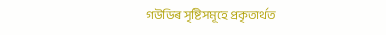গউডিৰ সৃষ্টিসমূহে প্ৰকৃতাৰ্থত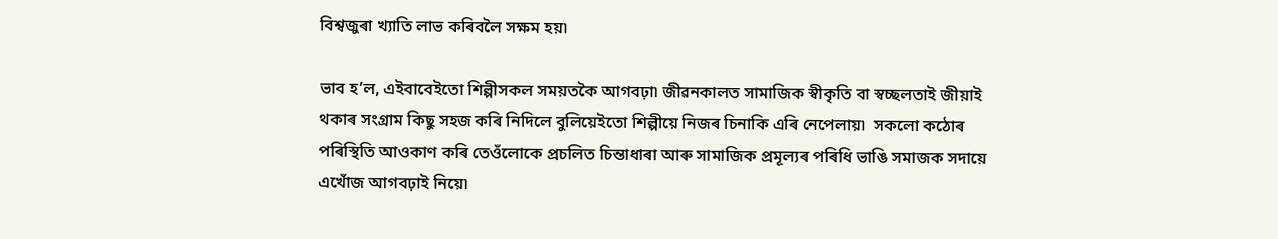বিশ্বজুৰা খ্যাতি লাভ কৰিবলৈ সক্ষম হয়৷

ভাব হ’ল, এইবাবেইতো শিল্পীসকল সময়তকৈ আগবঢ়া৷ জীৱনকালত সামাজিক স্বীকৃতি বা স্বচ্ছলতাই জীয়াই থকাৰ সংগ্ৰাম কিছু সহজ কৰি নিদিলে বুলিয়েইতো শিল্পীয়ে নিজৰ চিনাকি এৰি নেপেলায়৷  সকলো কঠোৰ পৰিস্থিতি আওকাণ কৰি তেওঁলোকে প্ৰচলিত চিন্তাধাৰা আৰু সামাজিক প্ৰমূল্যৰ পৰিধি ভাঙি সমাজক সদায়ে এখোঁজ আগবঢ়াই নিয়ে৷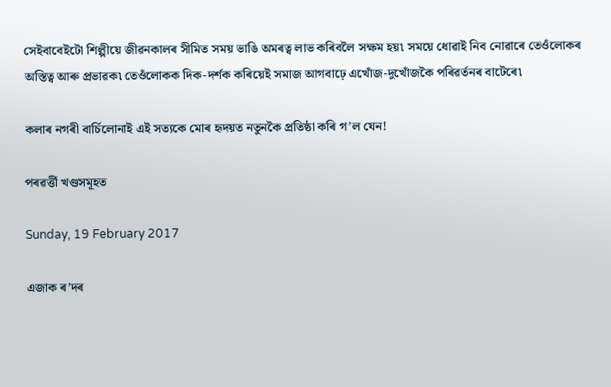সেইবাবেইটো শিল্পীয়ে জীৱনকালৰ সীমিত সময় ভাঙি অমৰত্ব লাভ কৰিবলৈ সক্ষম হয়৷ সময়ে ধোৱাই নিব নোৱাৰে তেওঁলোকৰ অস্তিত্ব আৰু প্ৰভাৱক৷ তেওঁলোকক দিক-দৰ্শক কৰিয়েই সমাজ আগবাঢ়ে এখোঁজ-দুখোঁজকৈ পৰিৱৰ্তনৰ বাটেৰে৷

কলাৰ নগৰী বাৰ্চিলোনাই এই সত্যকে মোৰ হৃদয়ত নতুনকৈ প্ৰতিষ্ঠা কৰি গ’ল যেন!

পৰৱৰ্ত্তী খণ্ডসমূহত

Sunday, 19 February 2017

এজাক ৰ’দৰ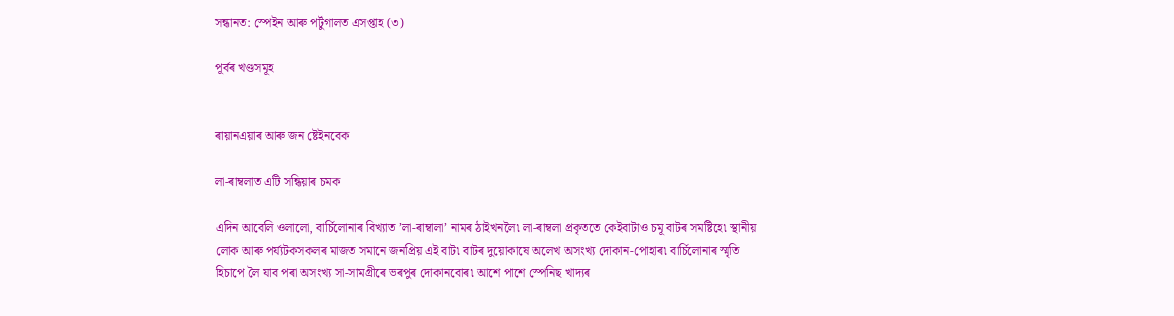সন্ধানত: স্পেইন আৰু পৰ্টুগালত এসপ্তাহ (৩)

পূৰ্বৰ খণ্ডসমূহ


ৰায়ানএয়াৰ আৰু জন ষ্টেইনবেক

লা-ৰাম্বলাত এটি সন্ধিয়াৰ চমক

এদিন আবেলি ওলালো, বাৰ্চিলোনাৰ বিখ্যাত ’লা-ৰাম্বালা’ নামৰ ঠাইখনলৈ৷ লা-ৰাম্বলা প্ৰকৃততে কেইবাটাও চমূ বাটৰ সমষ্টিহে৷ স্থানীয় লোক আৰু পৰ্য্যটকসকলৰ মাজত সমানে জনপ্ৰিয় এই বাট৷ বাটৰ দুয়োকাষে অলেখ অসংখ্য দোকান-পোহাৰ৷ বাৰ্চিলোনাৰ স্মৃতি হিচাপে লৈ যাব পৰা অসংখ্য সা-সামগ্ৰীৰে ভৰপুৰ দোকানবোৰ৷ আশে পাশে স্পেনিছ খাদ্যৰ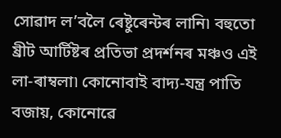সোৱাদ ল’বলৈ ৰেষ্টুৰেন্টৰ লানি৷ বহুতো ষ্ৰীট আৰ্টিষ্টৰ প্ৰতিভা প্ৰদৰ্শনৰ মঞ্চও এই লা-ৰাম্বলা৷ কোনোবাই বাদ্য-যন্ত্ৰ পাতি বজায়, কোনোৱে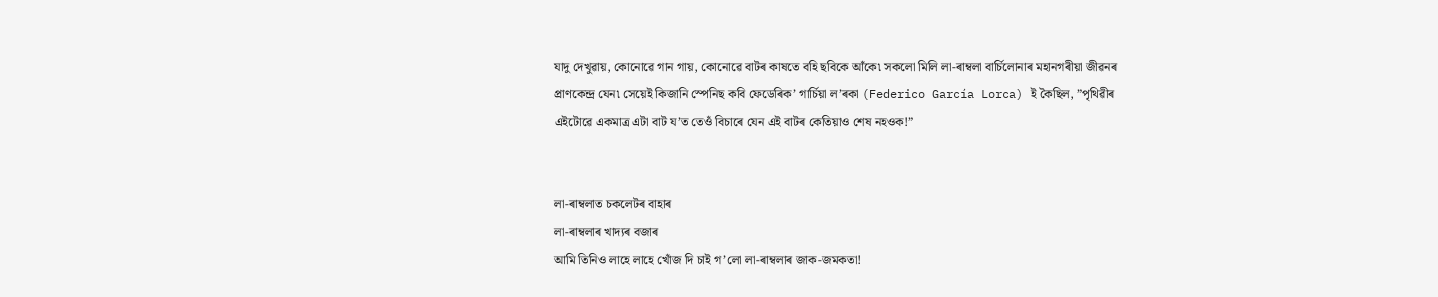যাদু দেখুৱায়, কোনোৱে গান গায়, কোনোৱে বাটৰ কাষতে বহি ছবিকে আঁকে৷ সকলো মিলি লা-ৰাম্বলা বাৰ্চিলোনাৰ মহানগৰীয়া জীৱনৰ প্ৰাণকেন্দ্ৰ যেন৷ সেয়েই কিজানি স্পেনিছ কবি ফেডেৰিক’ গাৰ্চিয়া ল’ৰকা (Federico García Lorca) ই কৈছিল, ”পৃথিৱীৰ এইটোৱে একমাত্ৰ এটা বাট য’ত তেওঁ বিচাৰে যেন এই বাটৰ কেতিয়াও শেষ নহওক!”


লা-ৰাম্বলাত চকলেটৰ বাহাৰ
লা-ৰাম্বলাৰ খাদ্যৰ বজাৰ
আমি তিনিও লাহে লাহে খোঁজ দি চাই গ’লো লা-ৰাম্বলাৰ জাক-জমকতা!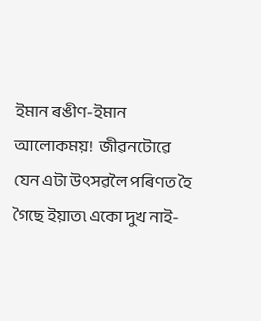ইমান ৰঙীণ-ইমান আলোকময়!  জীৱনটোৱে যেন এটা উৎসৱলৈ পৰিণত হৈ গৈছে ইয়াত৷ একো দুখ নাই-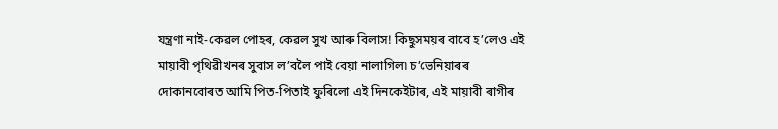যন্ত্ৰণা নাই-কেৱল পোহৰ, কেৱল সুখ আৰু বিলাস! কিছুসময়ৰ বাবে হ’লেও এই মায়াবী পৃথিৱীখনৰ সুবাস ল’বলৈ পাই বেয়া নালাগিল৷ চ’ভেনিয়াৰৰ দোকানবোৰত আমি পিত-পিতাই ফুৰিলো এই দিনকেইটাৰ, এই মায়াবী ৰাগীৰ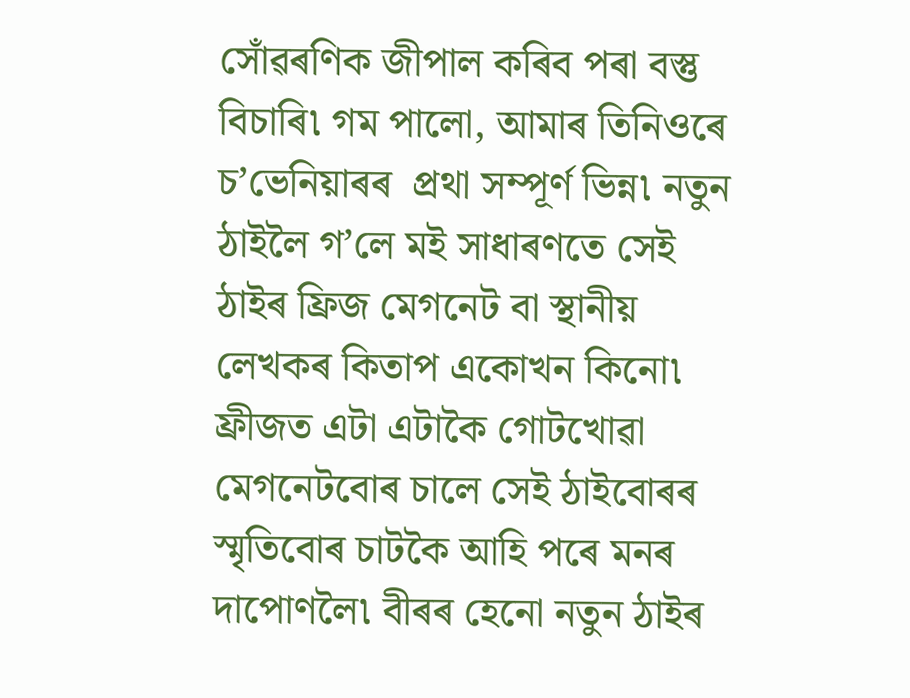সোঁৱৰণিক জীপাল কৰিব পৰা বস্তু বিচাৰি৷ গম পালো, আমাৰ তিনিওৰে চ’ভেনিয়াৰৰ  প্ৰথা সম্পূৰ্ণ ভিন্ন৷ নতুন ঠাইলৈ গ’লে মই সাধাৰণতে সেই ঠাইৰ ফ্ৰিজ মেগনেট বা স্থানীয় লেখকৰ কিতাপ একোখন কিনো৷ ফ্ৰীজত এটা এটাকৈ গোটখোৱা মেগনেটবোৰ চালে সেই ঠাইবোৰৰ স্মৃতিবোৰ চাটকৈ আহি পৰে মনৰ দাপোণলৈ৷ বীৰৰ হেনো নতুন ঠাইৰ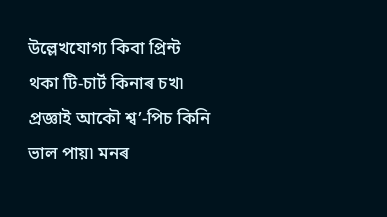উল্লেখযোগ্য কিবা প্ৰিন্ট থকা টি-চাৰ্ট কিনাৰ চখ৷ প্ৰজ্ঞাই আকৌ শ্ব’-পিচ কিনি ভাল পায়৷ মনৰ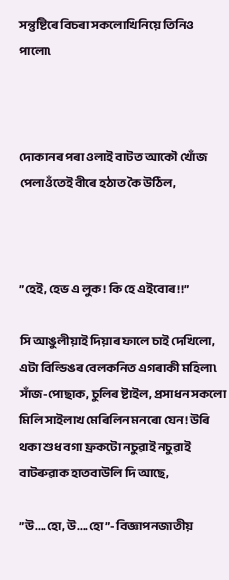সন্তুষ্টিৰে বিচৰা সকলোখিনিয়ে তিনিও পালো৷



দোকানৰ পৰা ওলাই বাটত আকৌ খোঁজ পেলাওঁতেই বীৰে হঠাত কৈ উঠিল,



”হেই, হেভ এ লুক! কি হে এইবোৰ!!”

সি আঙুলীয়াই দিয়াৰ ফালে চাই দেখিলো, এটা বিল্ডিঙৰ বেলকনিত এগৰাকী মহিলা৷ সাঁজ-পোছাক, চুলিৰ ষ্টাইল, প্ৰসাধন সকলো মিলি সাইলাখ মেৰিলিন মনৰো যেন! উৰি থকা শুধ বগা ফ্ৰকটো নচুৱাই নচুৱাই বাটৰুৱাক হাতবাউলি দি আছে,

”উ....হো, উ....হো”- বিজ্ঞাপনজাতীয়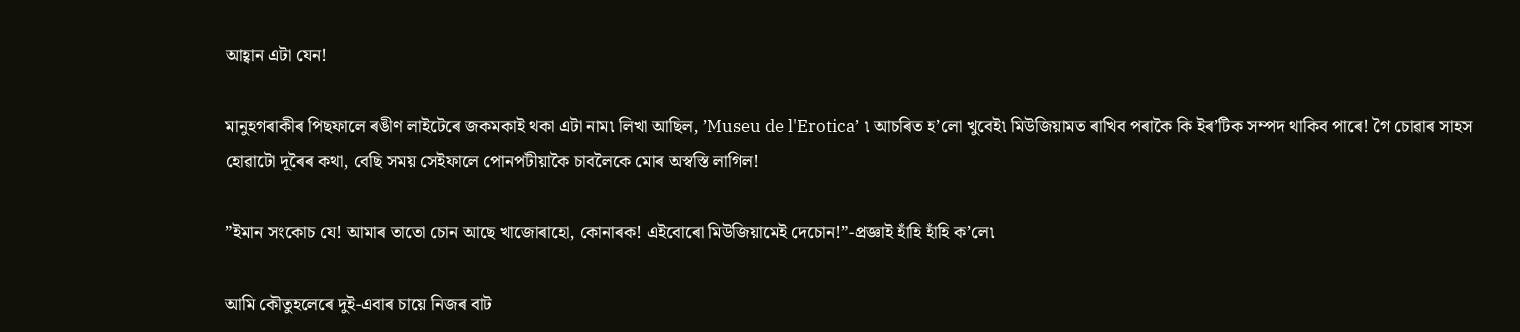আহ্বান এটা যেন!

মানুহগৰাকীৰ পিছফালে ৰঙীণ লাইটেৰে জকমকাই থকা এটা নাম৷ লিখা আছিল, ’Museu de l'Erotica’ ৷ আচৰিত হ’লো খুবেই৷ মিউজিয়ামত ৰাখিব পৰাকৈ কি ইৰ’টিক সম্পদ থাকিব পাৰে! গৈ চোৱাৰ সাহস হোৱাটো দূৰৈৰ কথা, বেছি সময় সেইফালে পোনপটীয়াকৈ চাবলৈকে মোৰ অস্বস্তি লাগিল!

”ইমান সংকোচ যে! আমাৰ তাতো চোন আছে খাজোৰাহো, কোনাৰক! এইবোৰো মিউজিয়ামেই দেচোন!”-প্ৰজ্ঞাই হাঁহি হাঁহি ক’লে৷

আমি কৌতুহলেৰে দুই-এবাৰ চায়ে নিজৰ বাট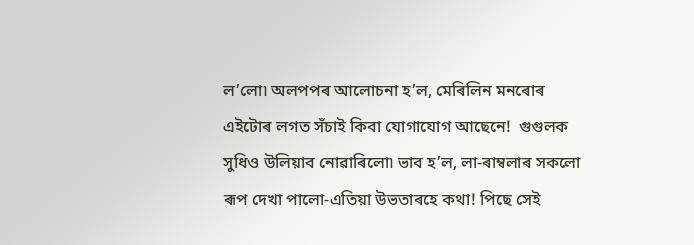ল’লো৷ অলপপৰ আলোচনা হ’ল, মেৰিলিন মনৰোৰ এইটোৰ লগত সঁচাই কিবা যোগাযোগ আছেনে!  গুগুলক সুধিও উলিয়াব নোৱাৰিলো৷ ভাব হ’ল, লা-ৰাম্বলাৰ সকলো ৰূপ দেখা পালো-এতিয়া উভতাৰহে কথা! পিছে সেই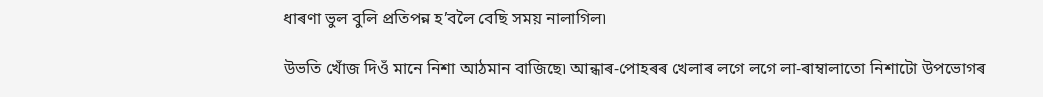ধাৰণা ভুল বুলি প্ৰতিপন্ন হ’বলৈ বেছি সময় নালাগিল৷

উভতি খোঁজ দিওঁ মানে নিশা আঠমান বাজিছে৷ আন্ধাৰ-পোহৰৰ খেলাৰ লগে লগে লা-ৰাম্বালাতো নিশাটো উপভোগৰ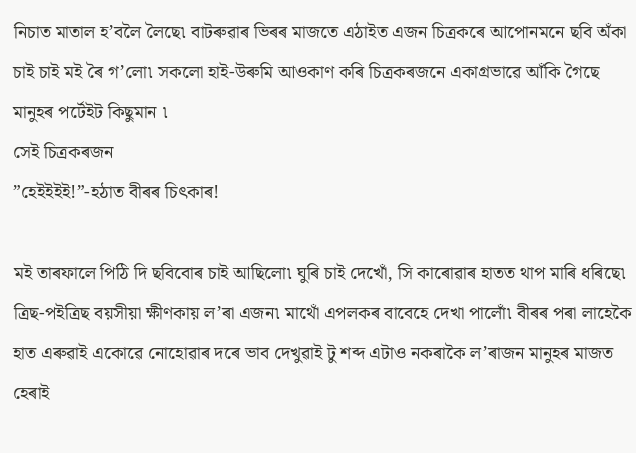নিচাত মাতাল হ’বলৈ লৈছে৷ বাটৰুৱাৰ ভিৰৰ মাজতে এঠাইত এজন চিত্ৰকৰে আপোনমনে ছবি অঁকা চাই চাই মই ৰৈ গ’লো৷ সকলো হাই-উৰুমি আওকাণ কৰি চিত্ৰকৰজনে একাগ্ৰভাৱে আঁকি গৈছে মানুহৰ পৰ্টেইট কিছুমান ৷
সেই চিত্ৰকৰজন
”হেইইইই!”-হঠাত বীৰৰ চিৎকাৰ!

মই তাৰফালে পিঠি দি ছবিবোৰ চাই আছিলো৷ ঘুৰি চাই দেখোঁ, সি কাৰোৱাৰ হাতত থাপ মাৰি ধৰিছে৷ ত্ৰিছ-পইত্ৰিছ বয়সীয়া ক্ষীণকায় ল’ৰা এজন৷ মাথোঁ এপলকৰ বাবেহে দেখা পালোঁ৷ বীৰৰ পৰা লাহেকৈ হাত এৰুৱাই একোৱে নোহোৱাৰ দৰে ভাব দেখুৱাই টু শব্দ এটাও নকৰাকৈ ল’ৰাজন মানুহৰ মাজত হেৰাই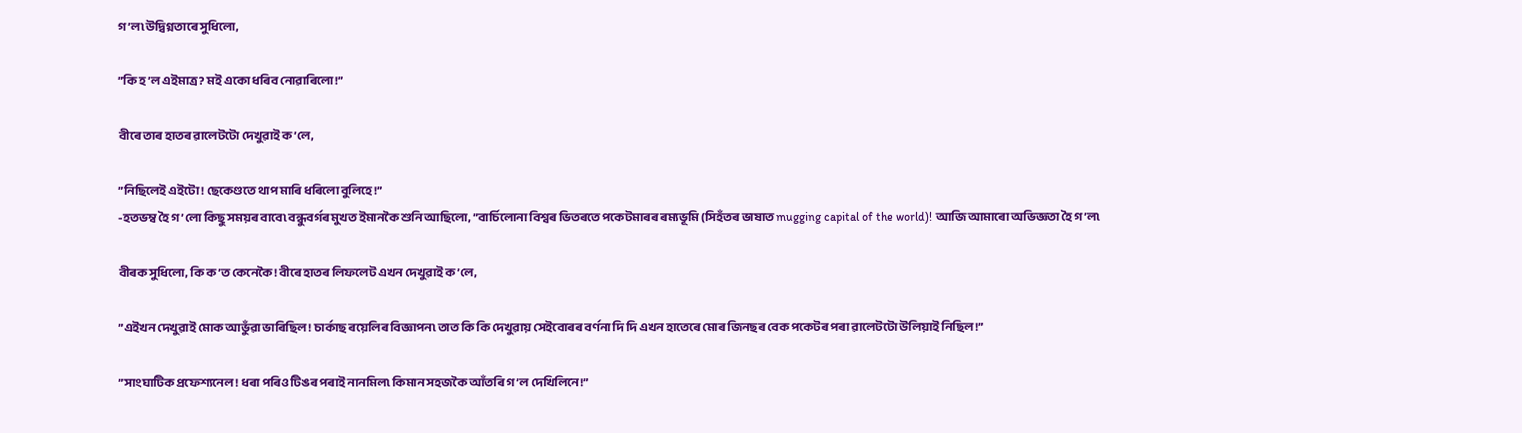গ’ল৷ উদ্বিগ্নতাৰে সুধিলো,

”কি হ’ল এইমাত্ৰ? মই একো ধৰিব নোৱাৰিলো!”

বীৰে তাৰ হাতৰ ৱালেটটো দেখুৱাই ক’লে,

”নিছিলেই এইটো! ছেকেণ্ডতে থাপ মাৰি ধৰিলো বুলিহে!”
-হতভম্ব হৈ গ’লো কিছু সময়ৰ বাবে৷ বন্ধুবৰ্গৰ মুখত ইমানকৈ শুনি আছিলো, ”বাৰ্চিলোনা বিশ্বৰ ভিতৰতে পকেটমাৰৰ ৰম্যভূমি (সিহঁতৰ ভাষাত mugging capital of the world)! আজি আমাৰো অভিজ্ঞতা হৈ গ’ল৷

বীৰক সুধিলো, কি ক’ত কেনেকৈ! বীৰে হাতৰ লিফলেট এখন দেখুৱাই ক’লে,

”এইখন দেখুৱাই মোক আভুঁৱা ভাৰিছিল! চাৰ্কাছ ৰয়েলিৰ বিজ্ঞাপন৷ তাত কি কি দেখুৱায় সেইবোৰৰ বৰ্ণনা দি দি এখন হাতেৰে মোৰ জিনছৰ বেক পকেটৰ পৰা ৱালেটটো উলিয়াই নিছিল!”

”সাংঘাটিক প্ৰফেশ্যনেল! ধৰা পৰিও টিঙৰ পৰাই নানমিল৷ কিমান সহজকৈ আঁতৰি গ’ল দেখিলিনে!”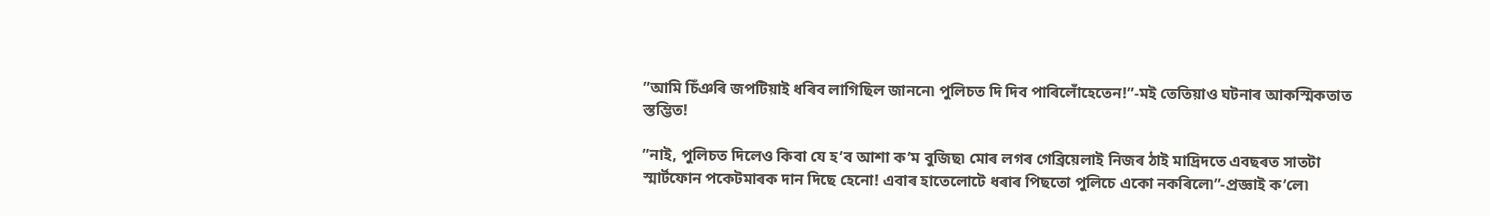”আমি চিঁঞৰি জপটিয়াই ধৰিব লাগিছিল জাননে৷ পুলিচত দি দিব পাৰিলোঁহেতেন!”-মই তেতিয়াও ঘটনাৰ আকস্মিকতাত স্তম্ভিত!

”নাই, পুলিচত দিলেও কিবা যে হ’ব আশা ক’ম বুজিছ৷ মোৰ লগৰ গেব্ৰিয়েলাই নিজৰ ঠাই মাদ্ৰিদতে এবছৰত সাতটা স্মাৰ্টফোন পকেটমাৰক দান দিছে হেনো! এবাৰ হাতেলোটে ধৰাৰ পিছতো পুলিচে একো নকৰিলে৷”-প্ৰজ্ঞাই ক’লে৷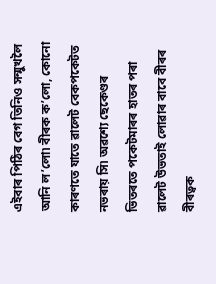এইবাৰ পিঠিৰ বেগ তিনিও সন্মুখলৈ আনি ল’লো৷ বীৰক ক’লো, কোনো কাৰণতে যাতে ৱালেট বেকপকেটত নভৰায় সি৷ অৱশ্যে ছেকেণ্ডৰ ভিতৰতে পকেটমাৰৰ হাতৰ পৰা ৱালেট উভতাই লোৱাৰ বাবে বীৰৰ বীৰত্বক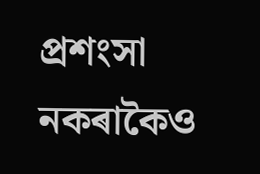প্ৰশংসা নকৰাকৈও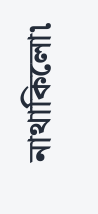নাথাকিলো৷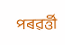পৰৱৰ্ত্তী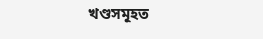খণ্ডসমূহত